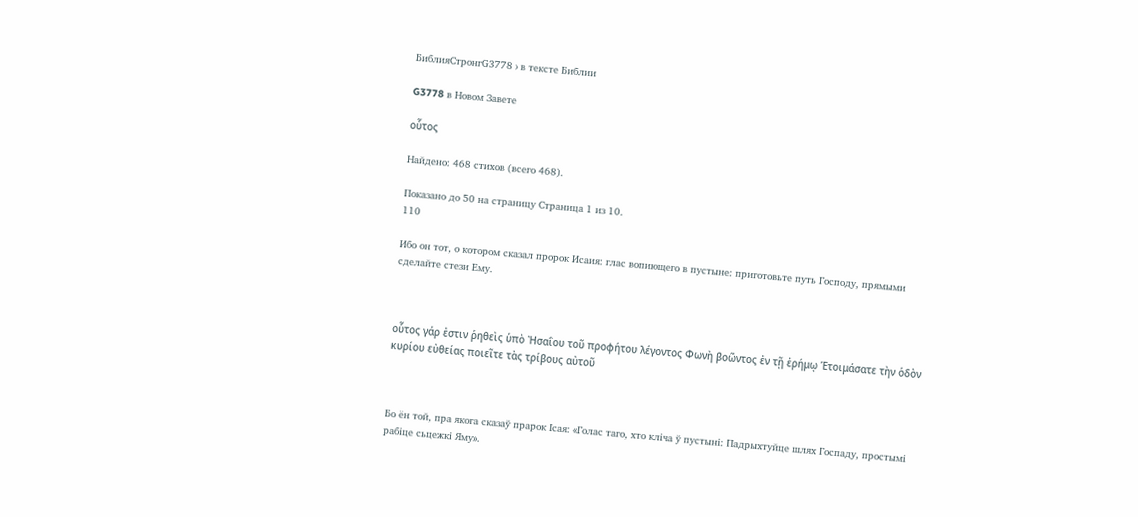БиблияСтронгG3778 › в тексте Библии

G3778 в Новом Завете

οὗτος

Найдено: 468 стихов (всего 468).

Показано до 50 на страницу Страница 1 из 10.
110

Ибо он тот, о котором сказал пророк Исаия: глас вопиющего в пустыне: приготовьте путь Господу, прямыми сделайте стези Ему.



οὗτος γάρ ἐστιν ῥηθεὶς ὑπὸ Ἠσαΐου τοῦ προφήτου λέγοντος Φωνὴ βοῶντος ἐν τῇ ἐρήμῳ Ἑτοιμάσατε τὴν ὁδὸν κυρίου εὐθείας ποιεῖτε τὰς τρίβους αὐτοῦ



Бо ён той, пра якога сказаў прарок Ісая: «Голас таго, хто кліча ў пустыні: Падрыхтуйце шлях Госпаду, простымі рабіце сьцежкі Яму».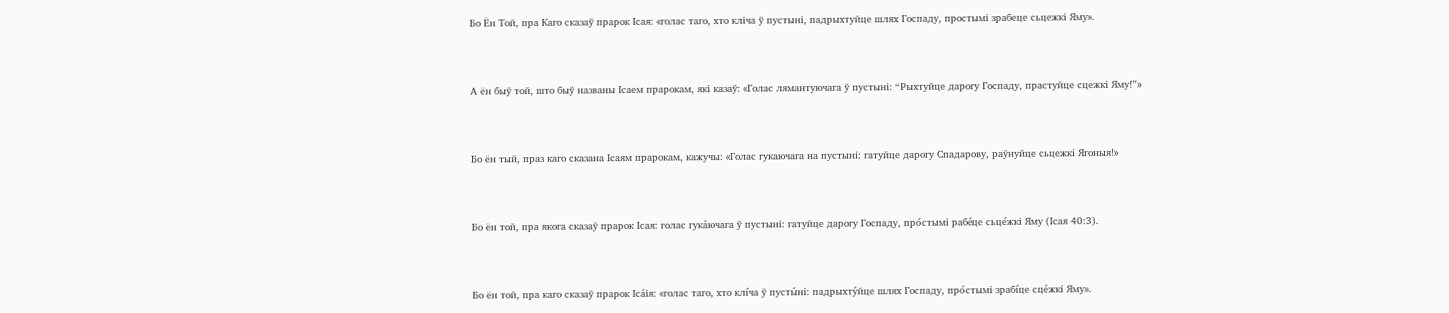Бо Ён Той, пра Каго сказаў прарок Ісая: «голас таго, хто кліча ў пустыні, падрыхтуйце шлях Госпаду, простымі зрабеце сьцежкі Яму».



А ён быў той, што быў названы Ісаем прарокам, які казаў: «Голас лямантуючага ў пустыні: “Рыхтуйце дарогу Госпаду, прастуйце сцежкі Яму!”»



Бо ён тый, праз каго сказана Ісаям прарокам, кажучы: «Голас гукаючага на пустыні: гатуйце дарогу Спадарову, раўнуйце сьцежкі Ягоныя!»



Бо ён той, пра якога сказаў прарок Ісая: голас гука́ючага ў пустыні: гатуйце дарогу Госпаду, про́стымі рабе́це сьце́жкі Яму (Ісая 40:3).



Бо ён той, пра каго сказаў прарок Іса́ія: «голас таго, хто клíча ў пусты́ні: падрыхту́йце шлях Госпаду, про́стымі зрабíце сце́жкі Яму».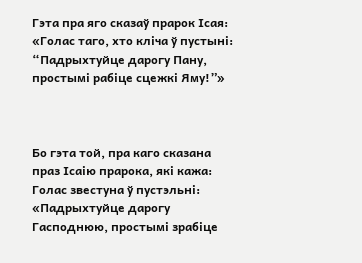Гэта пра яго сказаў прарок Ісая: «Голас таго, хто кліча ў пустыні: “Падрыхтуйце дарогу Пану, простымі рабіце сцежкі Яму!”»



Бо гэта той, пра каго сказана праз Ісаію прарока, які кажа: Голас звестуна ў пустэльні: «Падрыхтуйце дарогу Гасподнюю, простымі зрабіце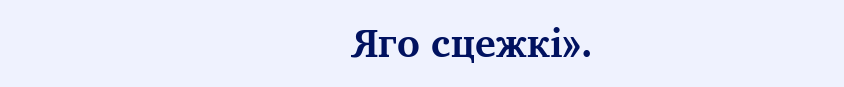Яго сцежкі».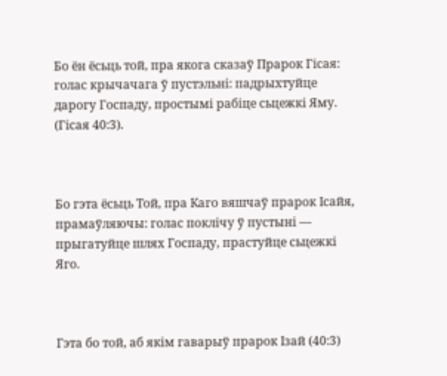Бо ён ёсьць той, пра якога сказаў Прарок Гісая: голас крычачага ў пустэльні: падрыхтуйце дарогу Госпаду, простымі рабіце сьцежкі Яму. (Гісая 40:3).



Бо гэта ёсьць Той, пра Каго вяшчаў прарок Ісайя, прамаўляючы: голас поклічу ў пустыні — прыгатуйце шлях Госпаду, прастуйце сьцежкі Яго.



Гэта бо той, аб якім гаварыў прарок Ізай (40:3)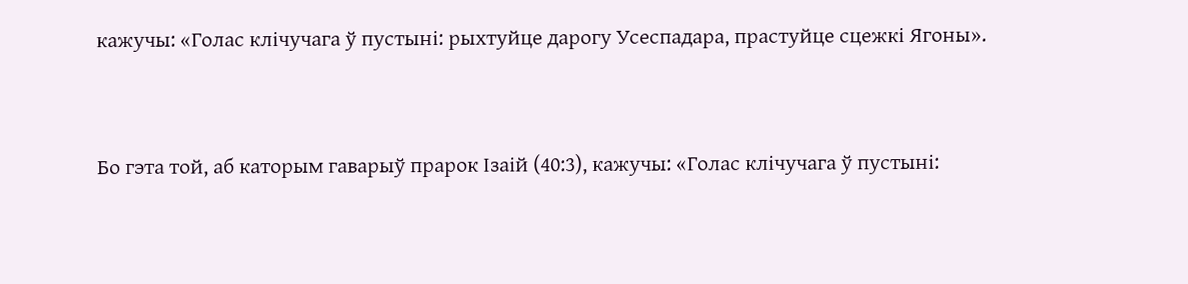кажучы: «Голас клічучага ў пустыні: рыхтуйце дарогу Усеспадара, прастуйце сцежкі Ягоны».



Бо гэта той, аб каторым гаварыў прарок Ізаій (40:3), кажучы: «Голас клічучага ў пустыні: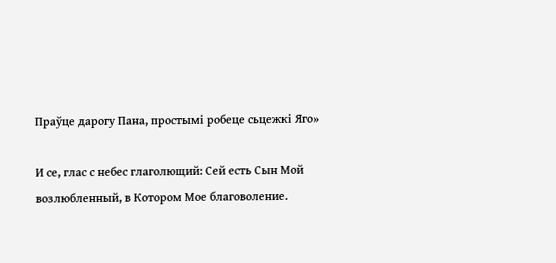Праўце дарогу Пана, простымі робеце сьцежкі Яго»

И се, глас с небес глаголющий: Сей есть Сын Мой возлюбленный, в Котором Мое благоволение.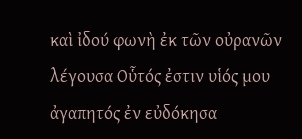καὶ ἰδού φωνὴ ἐκ τῶν οὐρανῶν λέγουσα Οὗτός ἐστιν υἱός μου ἀγαπητός ἐν εὐδόκησα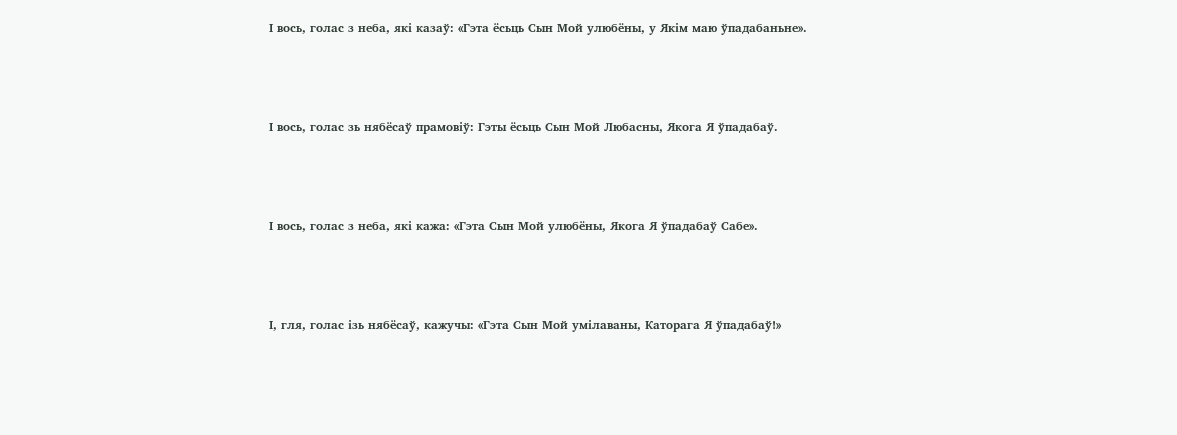І вось, голас з неба, які казаў: «Гэта ёсьць Сын Мой улюбёны, у Якім маю ўпадабаньне».



І вось, голас зь нябёсаў прамовіў: Гэты ёсьць Сын Мой Любасны, Якога Я ўпадабаў.



І вось, голас з неба, які кажа: «Гэта Сын Мой улюбёны, Якога Я ўпадабаў Сабе».



І, гля, голас ізь нябёсаў, кажучы: «Гэта Сын Мой умілаваны, Каторага Я ўпадабаў!»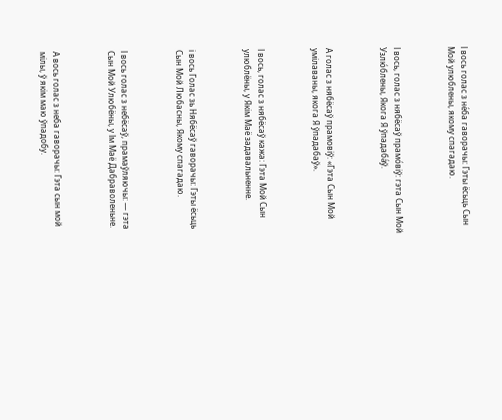І вось голас з не́ба гаворачы: Гэты ёсьць Сын Мой улюблены, якому спагадаю.



І вось, голас з нябёсаў прамо́віў: гэта Сын Мой Узлю́блены, Якога Я ўпадаба́ў.



А голас з нябёсаў прамовіў: «Гэта Сын Мой умілаваны, якога Я ўпадабаў».



І вось, голас з нябёсаў кажа: Гэта Мой Сын улюблёны, у Якім Маё задавальненне.



і вось Голас зь Нябёсаў гаворачы: Гэты ёсьць Сын Мой Любасны, Якому спагадаю.



І вось голас з небёсаў, прамаўляючы: — гэта Сын Мой Улюбёны, у Ім Маё Дабраволеньне.



А вось голас з неба гаворачы: Гэта сын мой мілы, ў якім маю ўпадобу.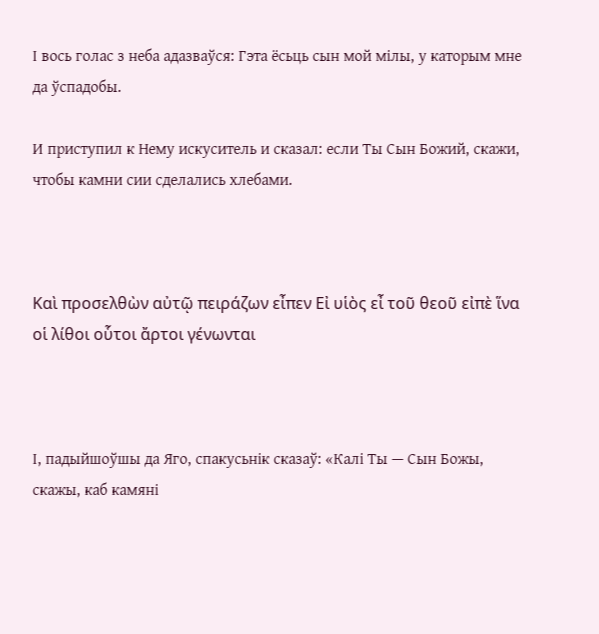І вось голас з неба адазваўся: Гэта ёсьць сын мой мілы, у каторым мне да ўспадобы.

И приступил к Нему искуситель и сказал: если Ты Сын Божий, скажи, чтобы камни сии сделались хлебами.



Καὶ προσελθὼν αὐτῷ πειράζων εἶπεν Εἰ υἱὸς εἶ τοῦ θεοῦ εἰπὲ ἵνα οἱ λίθοι οὗτοι ἄρτοι γένωνται



І, падыйшоўшы да Яго, спакусьнік сказаў: «Калі Ты — Сын Божы, скажы, каб камяні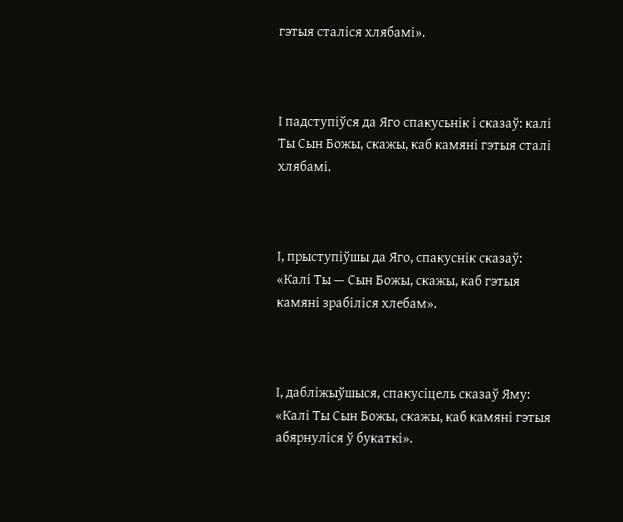гэтыя сталіся хлябамі».



І падступіўся да Яго спакусьнік і сказаў: калі Ты Сын Божы, скажы, каб камяні гэтыя сталі хлябамі.



І, прыступіўшы да Яго, спакуснік сказаў: «Калі Ты — Сын Божы, скажы, каб гэтыя камяні зрабіліся хлебам».



І, дабліжыўшыся, спакусіцель сказаў Яму: «Калі Ты Сын Божы, скажы, каб камяні гэтыя абярнуліся ў букаткі».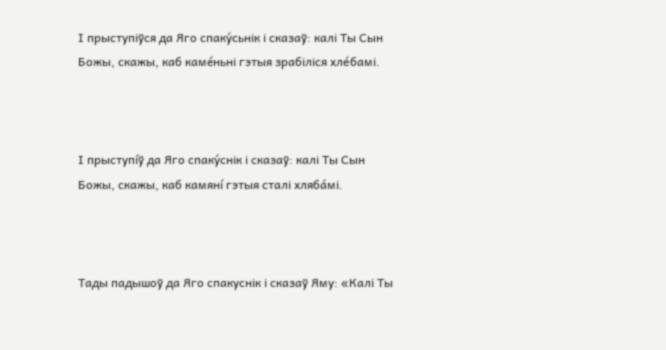І прыступіўся да Яго спаку́сьнік і сказаў: калі Ты Сын Божы, скажы, каб каме́ньні гэтыя зрабіліся хле́бамі.



І прыступíў да Яго спаку́снік і сказаў: калі Ты Сын Божы, скажы, каб камянí гэтыя сталі хляба́мі.



Тады падышоў да Яго спакуснік і сказаў Яму: «Калі Ты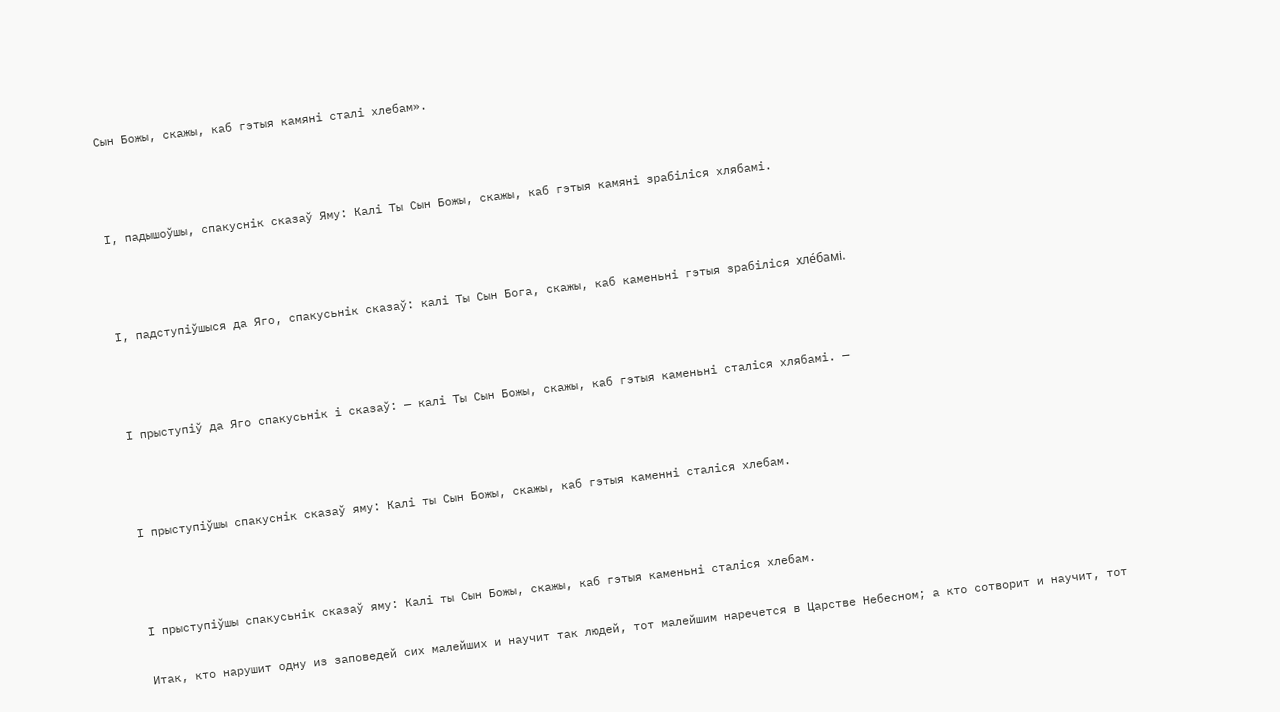Сын Божы, скажы, каб гэтыя камяні сталі хлебам».



І, падышоўшы, спакуснік сказаў Яму: Калі Ты Сын Божы, скажы, каб гэтыя камяні зрабіліся хлябамі.



І, падступіўшыся да Яго, спакусьнік сказаў: калі Ты Сын Бога, скажы, каб каменьні гэтыя зрабіліся хле́бамі.



І прыступіў да Яго спакусьнік і сказаў: — калі Ты Сын Божы, скажы, каб гэтыя каменьні сталіся хлябамі. —



І прыступіўшы спакуснік сказаў яму: Калі ты Сын Божы, скажы, каб гэтыя каменні сталіся хлебам.



І прыступіўшы спакусьнік сказаў яму: Калі ты Сын Божы, скажы, каб гэтыя каменьні сталіся хлебам.

Итак, кто нарушит одну из заповедей сих малейших и научит так людей, тот малейшим наречется в Царстве Небесном; а кто сотворит и научит, тот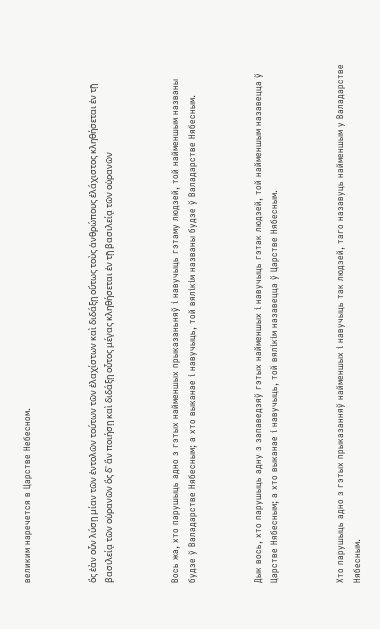великим наречется в Царстве Небесном.



ὃς ἐὰν οὖν λύσῃ μίαν τῶν ἐντολῶν τούτων τῶν ἐλαχίστων καὶ διδάξῃ οὕτως τοὺς ἀνθρώπους ἐλάχιστος κληθήσεται ἐν τῇ βασιλείᾳ τῶν οὐρανῶν ὃς δ' ἂν ποιήσῃ καὶ διδάξῃ οὗτος μέγας κληθήσεται ἐν τῇ βασιλείᾳ τῶν οὐρανῶν



Вось жа, хто парушыць адно з гэтых найменшых прыказаньняў і навучыць гэтаму людзей, той найменшым названы будзе ў Валадарстве Нябесным; а хто выканае і навучыць, той вялікім названы будзе ў Валадарстве Нябесным.



Дык вось, хто парушыць адну з запаведзяў гэтых найменшых і навучыць гэтак людзей, той найменшым назавецца ў Царстве Нябесным; а хто выканае і навучыць, той вялікім назавецца ў Царстве Нябесным.



Хто парушыць адно з гэтых прыказанняў найменшых і навучыць так людзей, таго назавуць найменшым у Валадарстве Нябесным.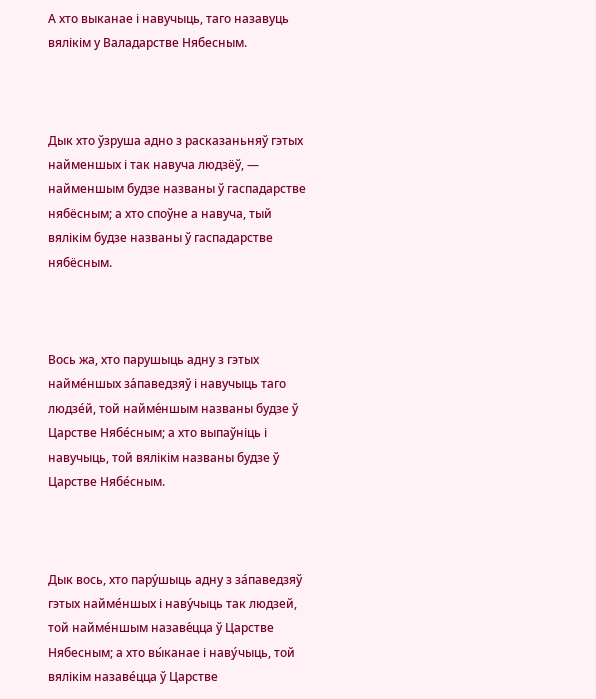А хто выканае і навучыць, таго назавуць вялікім у Валадарстве Нябесным.



Дык хто ўзруша адно з расказаньняў гэтых найменшых і так навуча людзёў, — найменшым будзе названы ў гаспадарстве нябёсным; а хто споўне а навуча, тый вялікім будзе названы ў гаспадарстве нябёсным.



Вось жа, хто парушыць адну з гэтых найме́ншых за́паведзяў і навучыць таго людзе́й, той найме́ншым названы будзе ў Царстве Нябе́сным; а хто выпаўніць і навучыць, той вялікім названы будзе ў Царстве Нябе́сным.



Дык вось, хто пару́шыць адну з за́паведзяў гэтых найме́ншых і наву́чыць так людзей, той найме́ншым назаве́цца ў Царстве Нябесным; а хто вы́канае і наву́чыць, той вялікім назаве́цца ў Царстве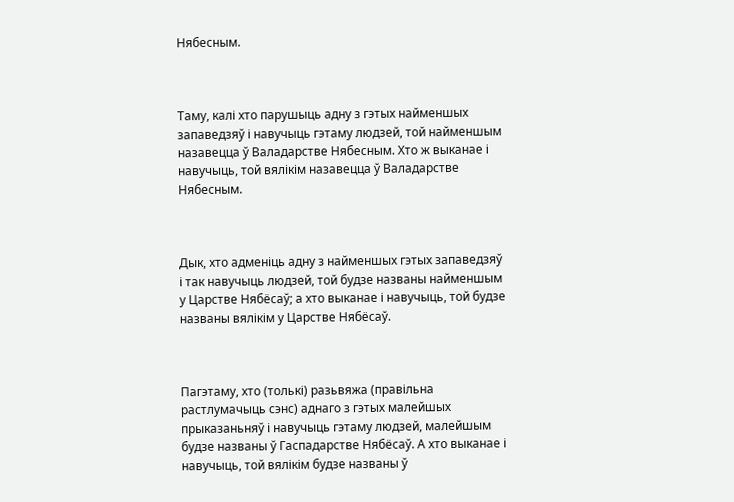Нябесным.



Таму, калі хто парушыць адну з гэтых найменшых запаведзяў і навучыць гэтаму людзей, той найменшым назавецца ў Валадарстве Нябесным. Хто ж выканае і навучыць, той вялікім назавецца ў Валадарстве Нябесным.



Дык, хто адменіць адну з найменшых гэтых запаведзяў і так навучыць людзей, той будзе названы найменшым у Царстве Нябёсаў; а хто выканае і навучыць, той будзе названы вялікім у Царстве Нябёсаў.



Пагэтаму, хто (толькі) разьвяжа (правільна растлумачыць сэнс) аднаго з гэтых малейшых прыказаньняў і навучыць гэтаму людзей, малейшым будзе названы ў Гаспадарстве Нябёсаў. А хто выканае і навучыць, той вялікім будзе названы ў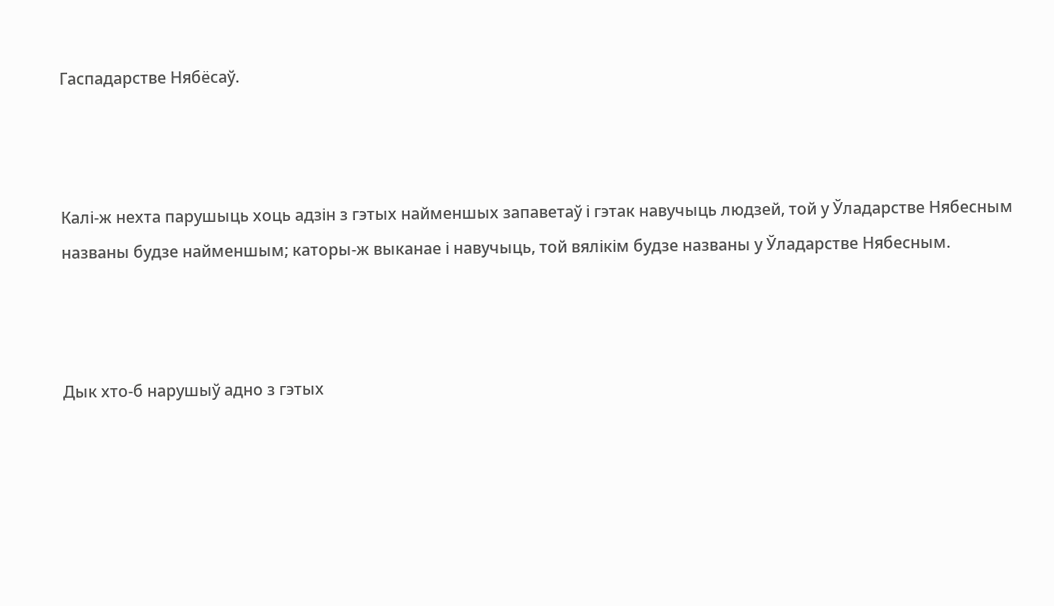Гаспадарстве Нябёсаў.



Калі-ж нехта парушыць хоць адзін з гэтых найменшых запаветаў і гэтак навучыць людзей, той у Ўладарстве Нябесным названы будзе найменшым; каторы-ж выканае і навучыць, той вялікім будзе названы у Ўладарстве Нябесным.



Дык хто-б нарушыў адно з гэтых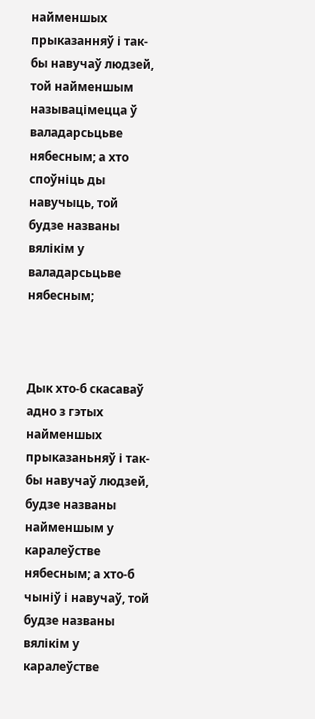найменшых прыказанняў і так-бы навучаў людзей, той найменшым называцімецца ў валадарсьцьве нябесным; а хто споўніць ды навучыць, той будзе названы вялікім у валадарсьцьве нябесным;



Дык хто-б скасаваў адно з гэтых найменшых прыказаньняў і так-бы навучаў людзей, будзе названы найменшым у каралеўстве нябесным; а хто-б чыніў і навучаў, той будзе названы вялікім у каралеўстве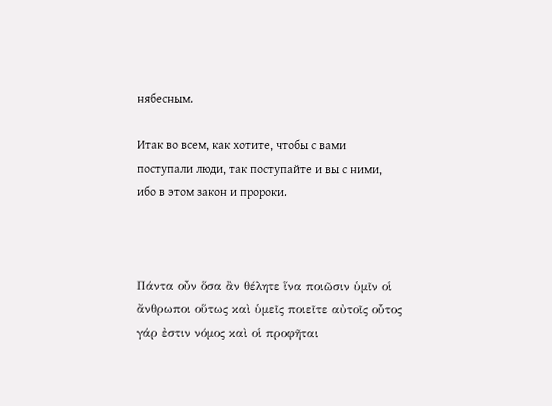нябесным.

Итак во всем, как хотите, чтобы с вами поступали люди, так поступайте и вы с ними, ибо в этом закон и пророки.



Πάντα οὖν ὅσα ἂν θέλητε ἵνα ποιῶσιν ὑμῖν οἱ ἄνθρωποι οὕτως καὶ ὑμεῖς ποιεῖτε αὐτοῖς οὗτος γάρ ἐστιν νόμος καὶ οἱ προφῆται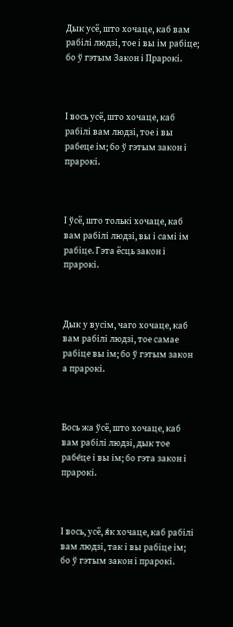Дык усё, што хочаце, каб вам рабілі людзі, тое і вы ім рабіце; бо ў гэтым Закон і Прарокі.



І вось усё, што хочаце, каб рабілі вам людзі, тое і вы рабеце ім; бо ў гэтым закон і прарокі.



І ўсё, што толькі хочаце, каб вам рабілі людзі, вы і самі ім рабіце. Гэта ёсць закон і прарокі.



Дык у вусім, чаго хочаце, каб вам рабілі людзі, тое самае рабіце вы ім; бо ў гэтым закон а прарокі.



Вось жа ўсё, што хочаце, каб вам рабілі людзі, дык тое рабе́це і вы ім; бо гэта закон і прарокі.



І вось, усё, я́к хочаце, каб рабілі вам людзі, так і вы рабіце ім; бо ў гэтым закон і прарокі.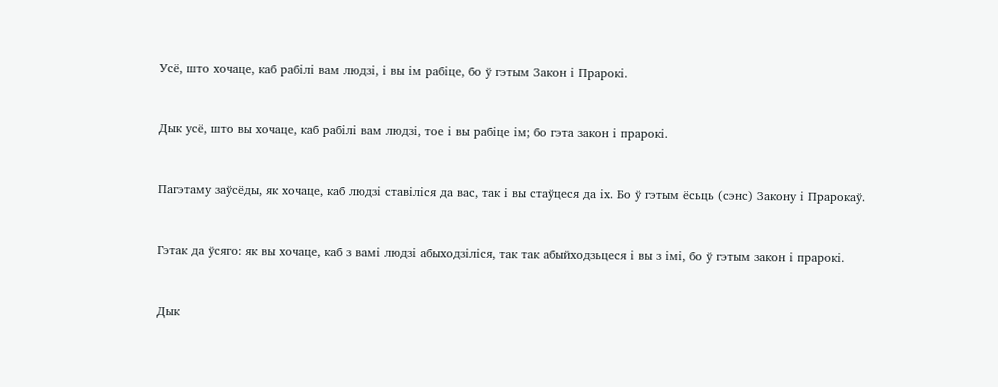Усё, што хочаце, каб рабілі вам людзі, і вы ім рабіце, бо ў гэтым Закон і Прарокі.



Дык усё, што вы хочаце, каб рабілі вам людзі, тое і вы рабіце ім; бо гэта закон і прарокі.



Пагэтаму заўсёды, як хочаце, каб людзі ставіліся да вас, так і вы стаўцеся да іх. Бо ў гэтым ёсьць (сэнс) Закону і Прарокаў.



Гэтак да ўсяго: як вы хочаце, каб з вамі людзі абыходзіліся, так так абыйходзьцеся і вы з імі, бо ў гэтым закон і прарокі.



Дык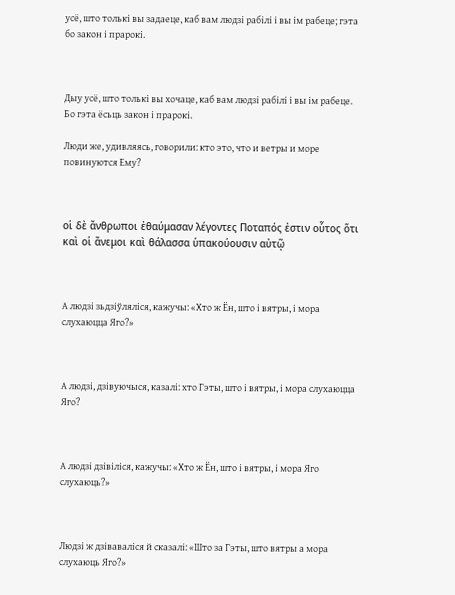усё, што толькі вы задаеце, каб вам людзі рабілі і вы ім рабеце; гэта бо закон і прарокі.



Дыу усё, што толькі вы хочаце, каб вам людзі рабілі і вы ім рабеце. Бо гэта ёсьць закон і прарокі.

Люди же, удивляясь, говорили: кто это, что и ветры и море повинуются Ему?



οἱ δὲ ἄνθρωποι ἐθαύμασαν λέγοντες Ποταπός ἐστιν οὗτος ὅτι καὶ οἱ ἄνεμοι καὶ θάλασσα ὑπακούουσιν αὐτῷ



А людзі зьдзіўляліся, кажучы: «Хто ж Ён, што і вятры, і мора слухаюцца Яго?»



А людзі, дзівуючыся, казалі: хто Гэты, што і вятры, і мора слухаюцца Яго?



А людзі дзівіліся, кажучы: «Хто ж Ён, што і вятры, і мора Яго слухаюць?»



Людзі ж дзіваваліся й сказалі: «Што за Гэты, што вятры а мора слухаюць Яго?»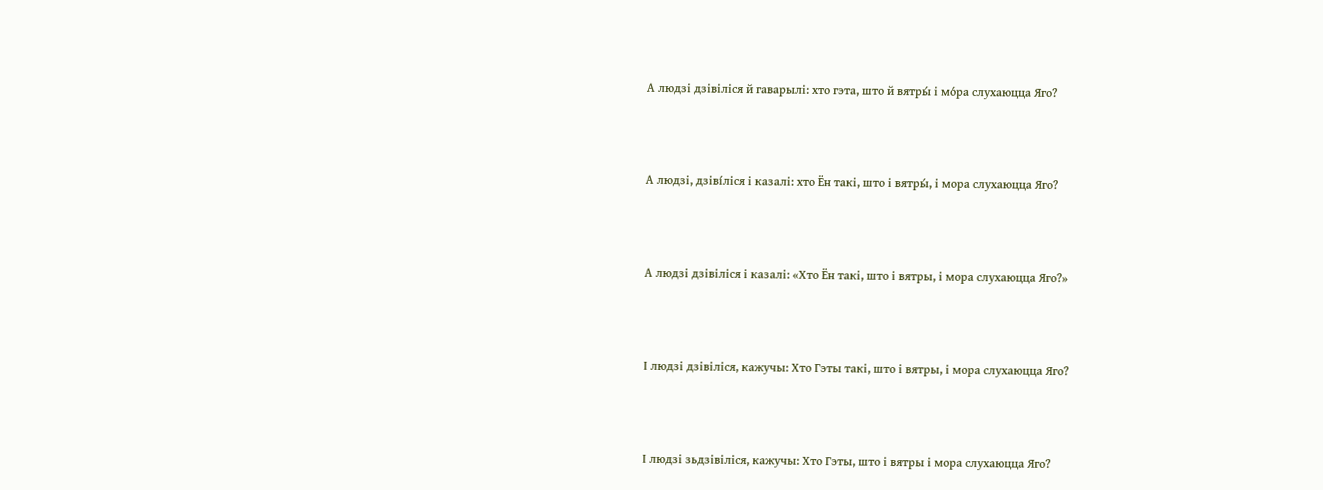А людзі дзівіліся й гаварылі: хто гэта, што й вятры́ і мо́ра слухаюцца Яго?



А людзі, дзівíліся і казалі: хто Ён такі, што і вятры́, і мора слухаюцца Яго?



А людзі дзівіліся і казалі: «Хто Ён такі, што і вятры, і мора слухаюцца Яго?»



І людзі дзівіліся, кажучы: Хто Гэты такі, што і вятры, і мора слухаюцца Яго?



І людзі зьдзівіліся, кажучы: Хто Гэты, што і вятры і мора слухаюцца Яго?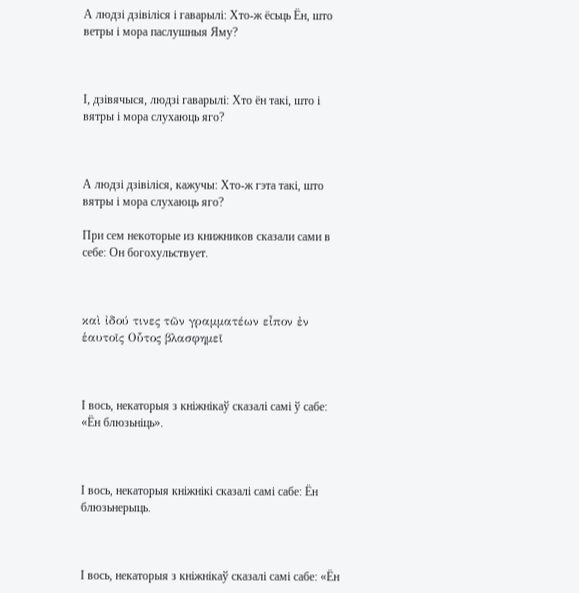А людзі дзівіліся і гаварылі: Хто-ж ёсьць Ён, што ветры і мора паслушныя Яму?



І, дзівячыся, людзі гаварылі: Хто ён такі, што і вятры і мора слухаюць яго?



А людзі дзівіліся, кажучы: Хто-ж гэта такі, што вятры і мора слухаюць яго?

При сем некоторые из книжников сказали сами в себе: Он богохульствует.



καὶ ἰδού τινες τῶν γραμματέων εἶπον ἐν ἑαυτοῖς Οὗτος βλασφημεῖ



І вось, некаторыя з кніжнікаў сказалі самі ў сабе: «Ён блюзьніць».



І вось, некаторыя кніжнікі сказалі самі сабе: Ён блюзьнерыць.



І вось, некаторыя з кніжнікаў сказалі самі сабе: «Ён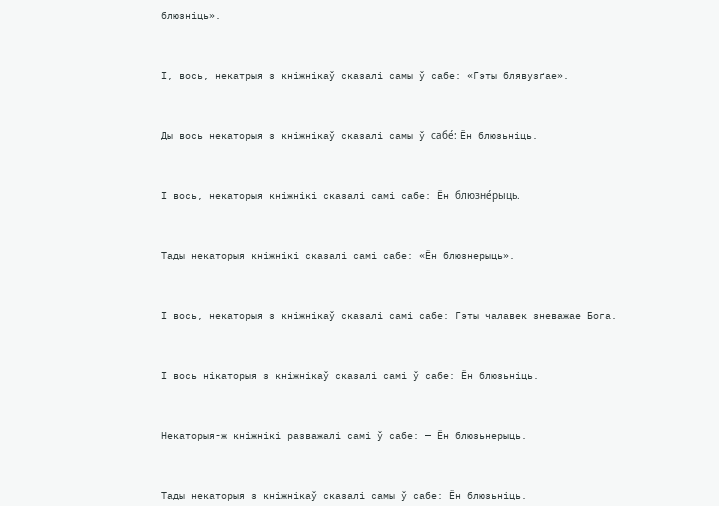блюзніць».



І, вось, некатрыя з кніжнікаў сказалі самы ў сабе: «Гэты блявузґае».



Ды вось некаторыя з кніжнікаў сказалі самы ў сабе́: Ён блюзьніць.



І вось, некаторыя кніжнікі сказалі самі сабе: Ён блюзне́рыць.



Тады некаторыя кніжнікі сказалі самі сабе: «Ён блюзнерыць».



І вось, некаторыя з кніжнікаў сказалі самі сабе: Гэты чалавек зневажае Бога.



І вось нікаторыя з кніжнікаў сказалі самі ў сабе: Ён блюзьніць.



Некаторыя-ж кніжнікі разважалі самі ў сабе: — Ён блюзьнерыць.



Тады некаторыя з кніжнікаў сказалі самы ў сабе: Ён блюзьніць.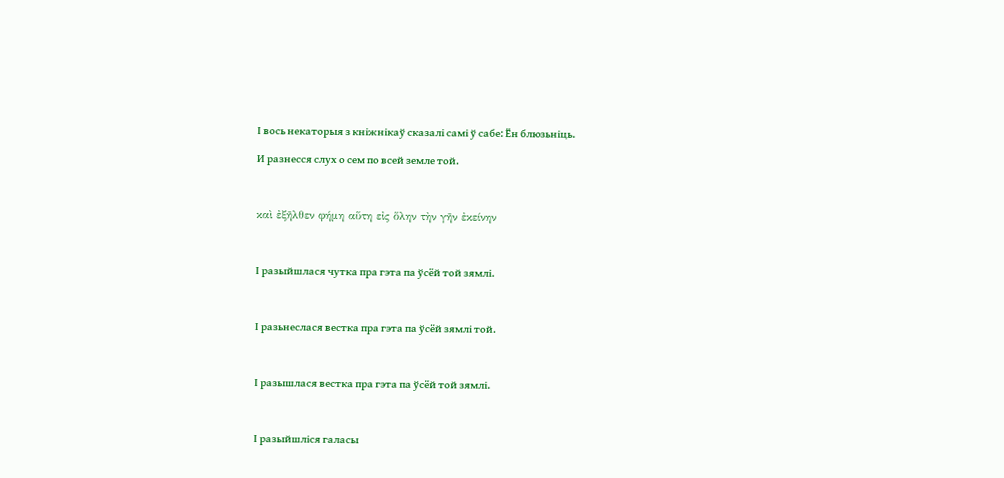І вось некаторыя з кніжнікаў сказалі самі ў сабе: Ён блюзьніць.

И разнесся слух о сем по всей земле той.



καὶ ἐξῆλθεν φήμη αὕτη εἰς ὅλην τὴν γῆν ἐκείνην



І разыйшлася чутка пра гэта па ўсёй той зямлі.



І разьнеслася вестка пра гэта па ўсёй зямлі той.



І разышлася вестка пра гэта па ўсёй той зямлі.



І разыйшліся галасы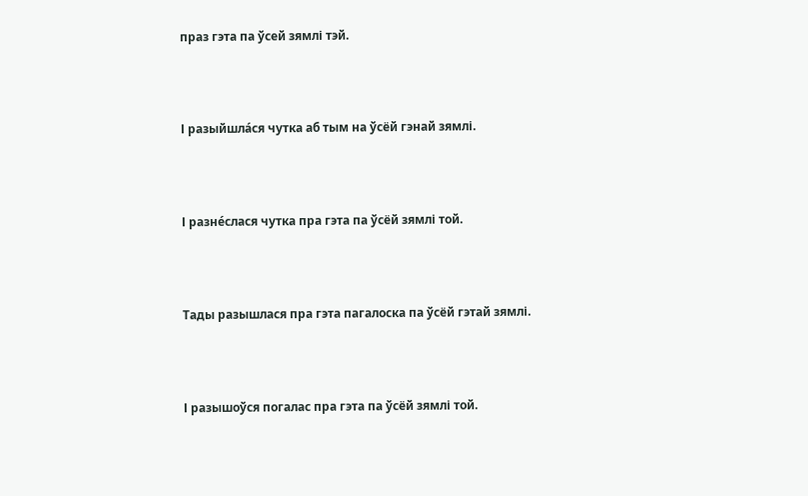праз гэта па ўсей зямлі тэй.



І разыйшла́ся чутка аб тым на ўсёй гэнай зямлі.



І разне́слася чутка пра гэта па ўсёй зямлі той.



Тады разышлася пра гэта пагалоска па ўсёй гэтай зямлі.



І разышоўся погалас пра гэта па ўсёй зямлі той.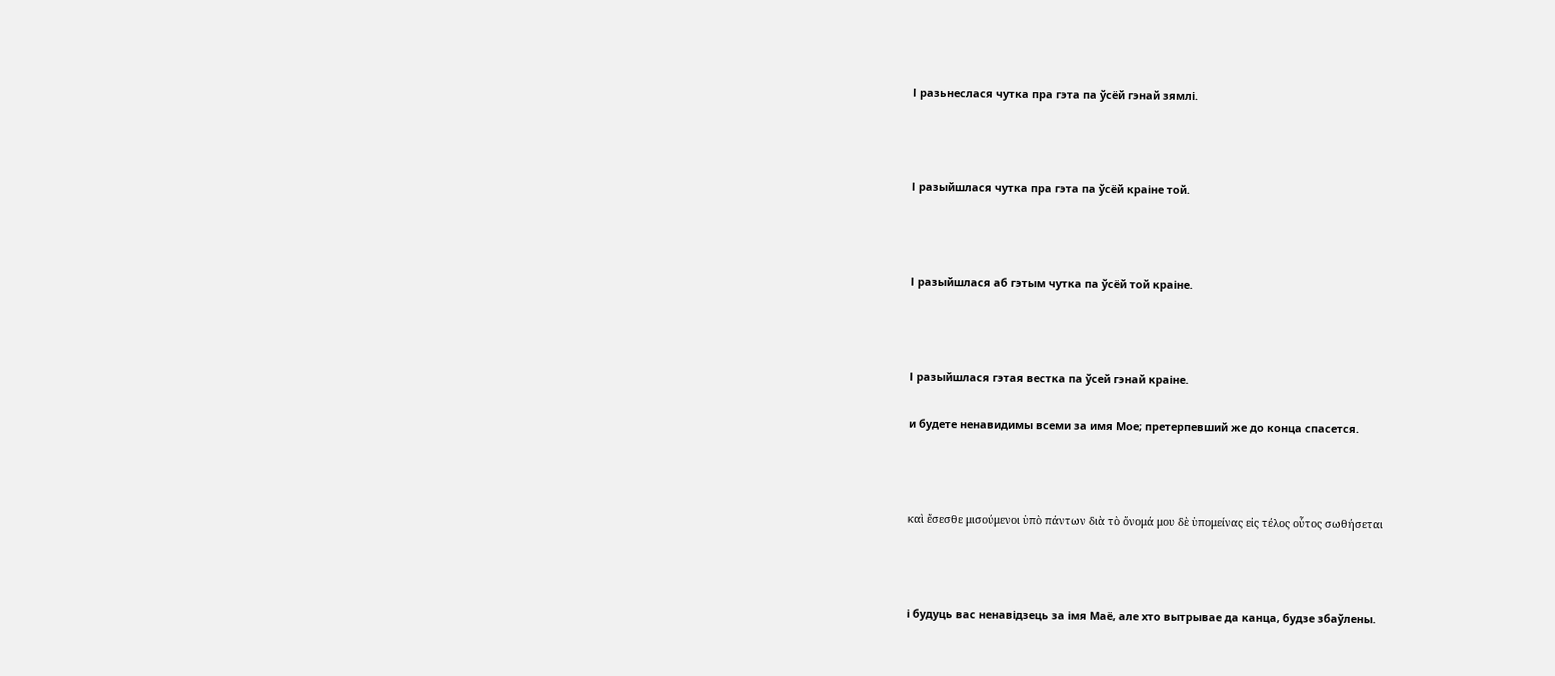І разьнеслася чутка пра гэта па ўсёй гэнай зямлі.



І разыйшлася чутка пра гэта па ўсёй краіне той.



І разыйшлася аб гэтым чутка па ўсёй той краіне.



І разыйшлася гэтая вестка па ўсей гэнай краіне.

и будете ненавидимы всеми за имя Мое; претерпевший же до конца спасется.



καὶ ἔσεσθε μισούμενοι ὑπὸ πάντων διὰ τὸ ὄνομά μου δὲ ὑπομείνας εἰς τέλος οὗτος σωθήσεται



і будуць вас ненавідзець за імя Маё, але хто вытрывае да канца, будзе збаўлены.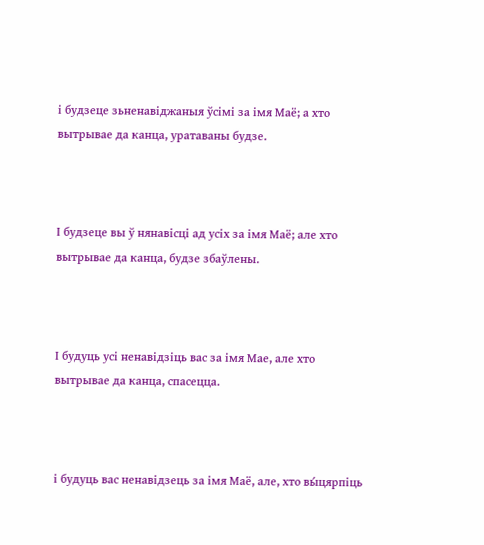і будзеце зьненавіджаныя ўсімі за імя Маё; а хто вытрывае да канца, уратаваны будзе.



І будзеце вы ў нянавісці ад усіх за імя Маё; але хто вытрывае да канца, будзе збаўлены.



І будуць усі ненавідзіць вас за імя Мае, але хто вытрывае да канца, спасецца.



і будуць вас ненавідзець за імя Маё, але, хто вы́цярпіць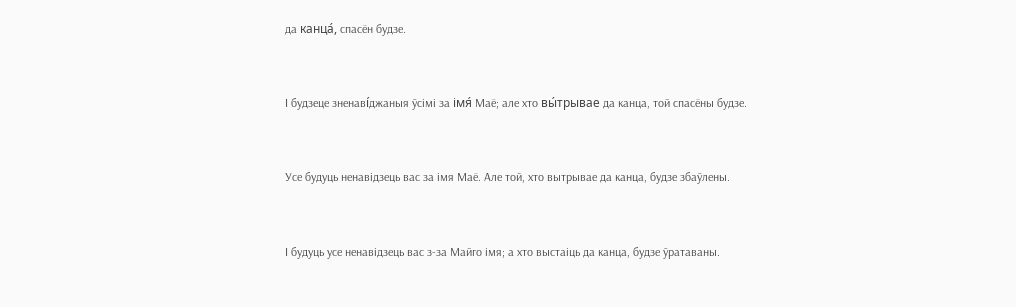да канца́, спасён будзе.



І будзеце зненавíджаныя ўсімі за імя́ Маё; але хто вы́трывае да канца, той спасёны будзе.



Усе будуць ненавідзець вас за імя Маё. Але той, хто вытрывае да канца, будзе збаўлены.



І будуць усе ненавідзець вас з-за Майго імя; а хто выстаіць да канца, будзе ўратаваны.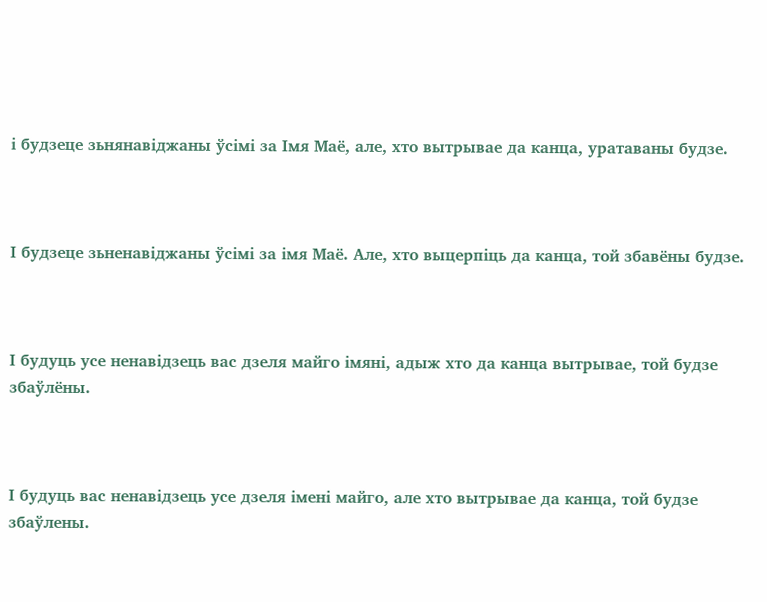і будзеце зьнянавіджаны ўсімі за Імя Маё, але, хто вытрывае да канца, уратаваны будзе.



І будзеце зьненавіджаны ўсімі за імя Маё. Але, хто выцерпіць да канца, той збавёны будзе.



І будуць усе ненавідзець вас дзеля майго імяні, адыж хто да канца вытрывае, той будзе збаўлёны.



І будуць вас ненавідзець усе дзеля імені майго, але хто вытрывае да канца, той будзе збаўлены.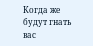Когда же будут гнать вас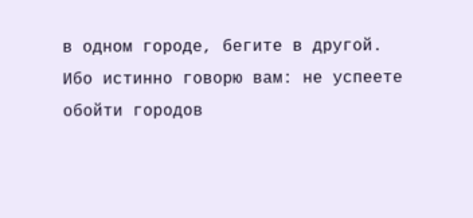в одном городе, бегите в другой. Ибо истинно говорю вам: не успеете обойти городов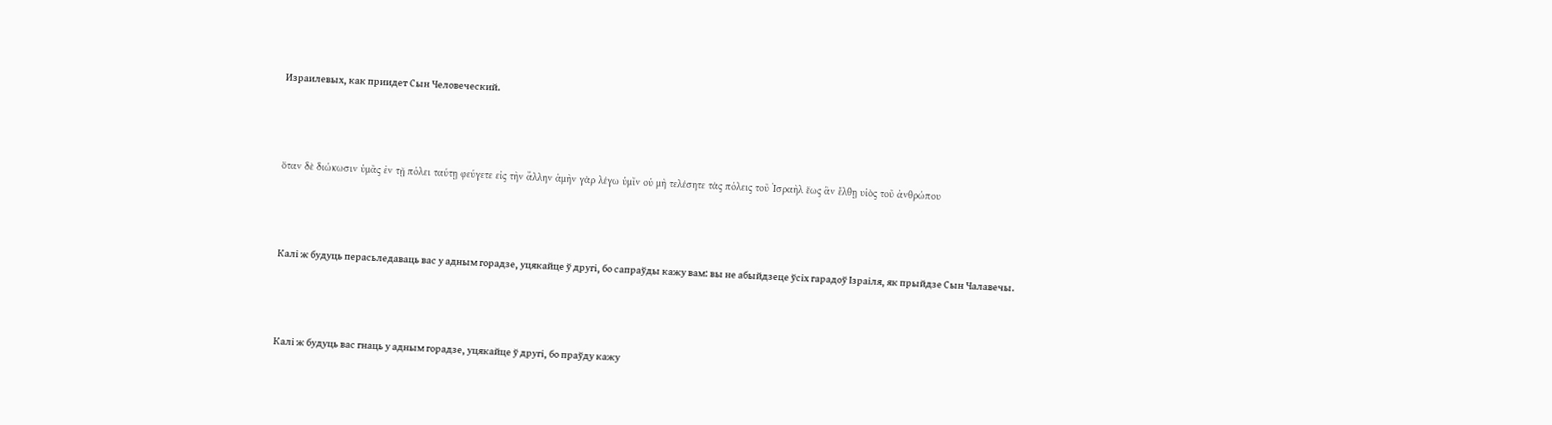Израилевых, как приидет Сын Человеческий.



ὅταν δὲ διώκωσιν ὑμᾶς ἐν τῇ πόλει ταύτῃ φεύγετε εἰς τὴν ἄλλην ἀμὴν γὰρ λέγω ὑμῖν οὐ μὴ τελέσητε τὰς πόλεις τοῦ Ἰσραὴλ ἕως ἂν ἔλθῃ υἱὸς τοῦ ἀνθρώπου



Калі ж будуць перасьледаваць вас у адным горадзе, уцякайце ў другі, бо сапраўды кажу вам: вы не абыйдзеце ўсіх гарадоў Ізраіля, як прыйдзе Сын Чалавечы.



Калі ж будуць вас гнаць у адным горадзе, уцякайце ў другі, бо праўду кажу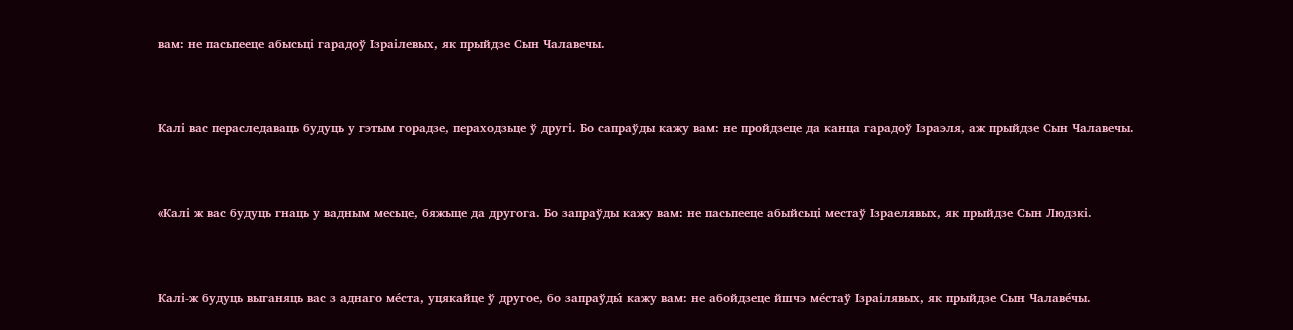вам: не пасьпееце абысьці гарадоў Ізраілевых, як прыйдзе Сын Чалавечы.



Калі вас пераследаваць будуць у гэтым горадзе, пераходзьце ў другі. Бо сапраўды кажу вам: не пройдзеце да канца гарадоў Ізраэля, аж прыйдзе Сын Чалавечы.



«Калі ж вас будуць гнаць у вадным месьце, бяжыце да другога. Бо запраўды кажу вам: не пасьпееце абыйсьці местаў Ізраелявых, як прыйдзе Сын Людзкі.



Калі-ж будуць выганяць вас з аднаго ме́ста, уцякайце ў другое, бо запраўды́ кажу вам: не абойдзеце йшчэ ме́стаў Ізраілявых, як прыйдзе Сын Чалаве́чы.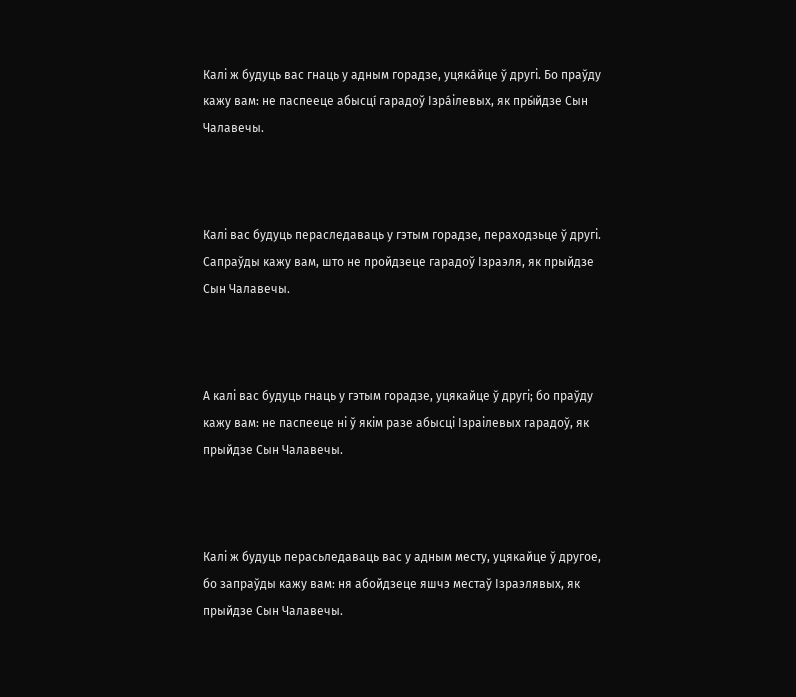Калі ж будуць вас гнаць у адным горадзе, уцяка́йце ў другі. Бо праўду кажу вам: не паспееце абысцí гарадоў Ізра́ілевых, як пры́йдзе Сын Чалавечы.



Калі вас будуць пераследаваць у гэтым горадзе, пераходзьце ў другі. Сапраўды кажу вам, што не пройдзеце гарадоў Ізраэля, як прыйдзе Сын Чалавечы.



А калі вас будуць гнаць у гэтым горадзе, уцякайце ў другі; бо праўду кажу вам: не паспееце ні ў якім разе абысці Ізраілевых гарадоў, як прыйдзе Сын Чалавечы.



Калі ж будуць перасьледаваць вас у адным месту, уцякайце ў другое, бо запраўды кажу вам: ня абойдзеце яшчэ местаў Ізраэлявых, як прыйдзе Сын Чалавечы.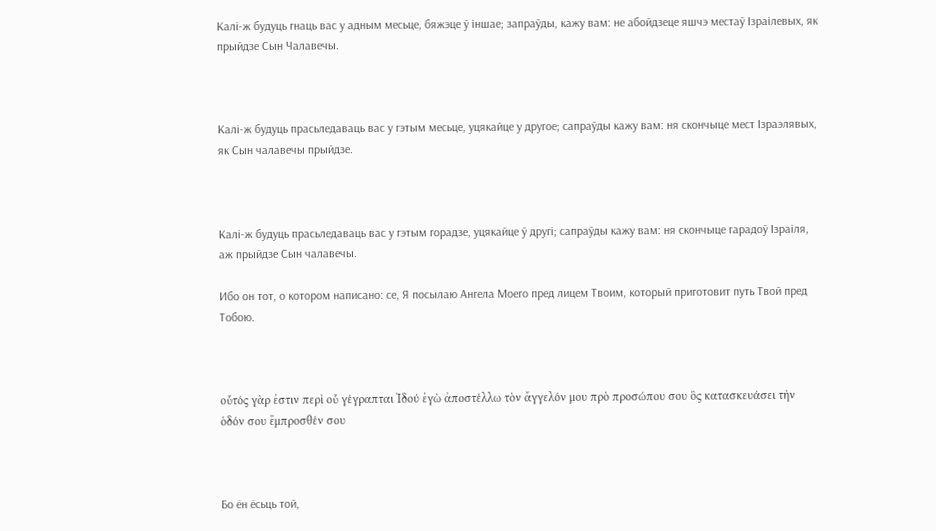Калі-ж будуць гнаць вас у адным месьце, бяжэце ў іншае; запраўды, кажу вам: не абойдзеце яшчэ местаў Ізраілевых, як прыйдзе Сын Чалавечы.



Калі-ж будуць прасьледаваць вас у гэтым месьце, уцякайце у другое; сапраўды кажу вам: ня скончыце мест Ізраэлявых, як Сын чалавечы прыйдзе.



Калі-ж будуць прасьледаваць вас у гэтым горадзе, уцякайце ў другі; сапраўды кажу вам: ня скончыце гарадоў Ізраіля, аж прыйдзе Сын чалавечы.

Ибо он тот, о котором написано: се, Я посылаю Ангела Моего пред лицем Твоим, который приготовит путь Твой пред Тобою.



οὗτός γὰρ ἐστιν περὶ οὗ γέγραπται Ἰδού ἐγὼ ἀποστέλλω τὸν ἄγγελόν μου πρὸ προσώπου σου ὃς κατασκευάσει τὴν ὁδόν σου ἔμπροσθέν σου



Бо ён ёсьць той,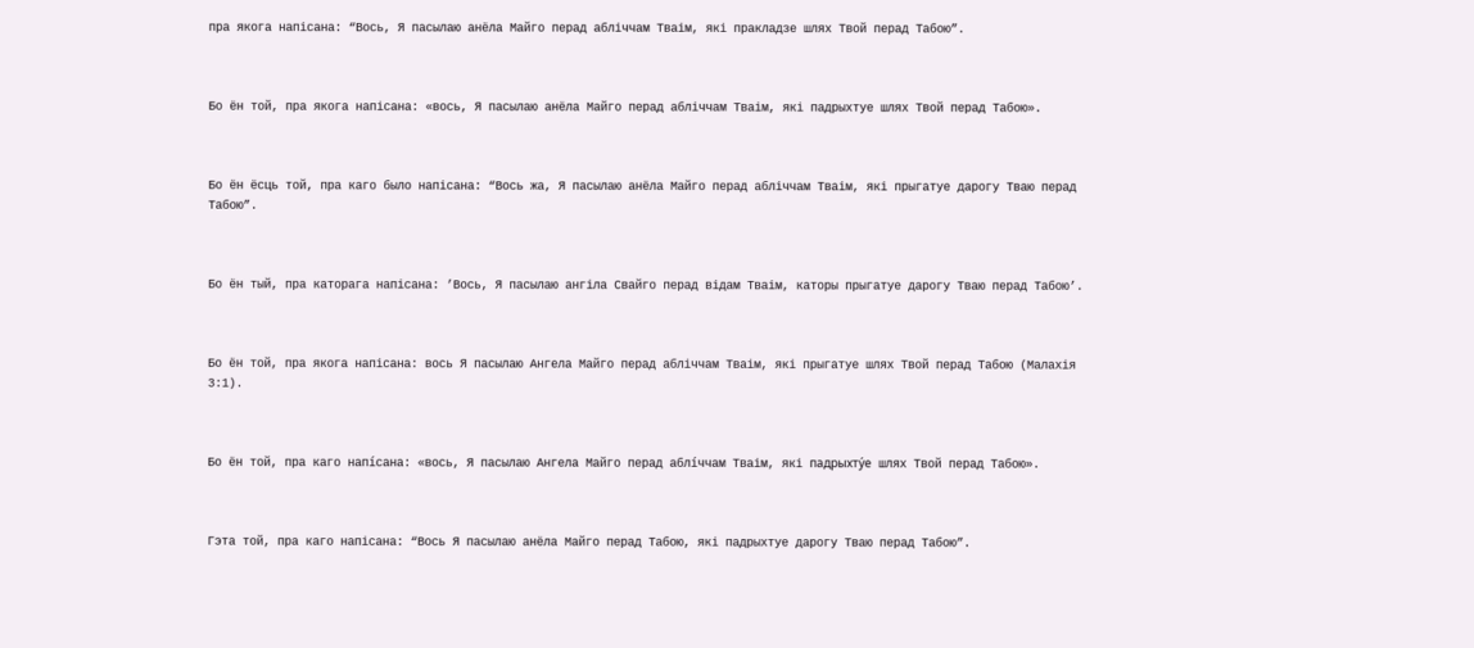пра якога напісана: “Вось, Я пасылаю анёла Майго перад абліччам Тваім, які пракладзе шлях Твой перад Табою”.



Бо ён той, пра якога напісана: «вось, Я пасылаю анёла Майго перад абліччам Тваім, які падрыхтуе шлях Твой перад Табою».



Бо ён ёсць той, пра каго было напісана: “Вось жа, Я пасылаю анёла Майго перад абліччам Тваім, які прыгатуе дарогу Тваю перад Табою”.



Бо ён тый, пра каторага напісана: ’Вось, Я пасылаю ангіла Свайго перад відам Тваім, каторы прыгатуе дарогу Тваю перад Табою’.



Бо ён той, пра якога напісана: вось Я пасылаю Ангела Майго перад абліччам Тваім, які прыгатуе шлях Твой перад Табою (Малахія 3:1).



Бо ён той, пра каго напíсана: «вось, Я пасылаю Ангела Майго перад аблíччам Тваім, які падрыхту́е шлях Твой перад Табою».



Гэта той, пра каго напісана: “Вось Я пасылаю анёла Майго перад Табою, які падрыхтуе дарогу Тваю перад Табою”.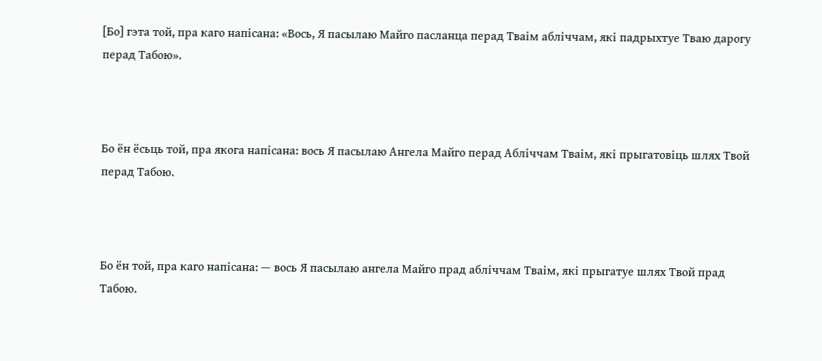[Бо] гэта той, пра каго напісана: «Вось, Я пасылаю Майго пасланца перад Тваім абліччам, які падрыхтуе Тваю дарогу перад Табою».



Бо ён ёсьць той, пра якога напісана: вось Я пасылаю Ангела Майго перад Абліччам Тваім, які прыгатовіць шлях Твой перад Табою.



Бо ён той, пра каго напісана: — вось Я пасылаю ангела Майго прад абліччам Тваім, які прыгатуе шлях Твой прад Табою.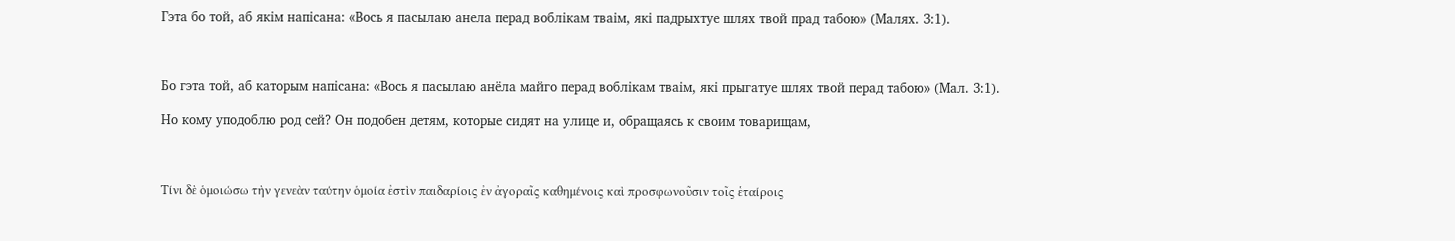Гэта бо той, аб якім напісана: «Вось я пасылаю анела перад воблікам тваім, які падрыхтуе шлях твой прад табою» (Малях. 3:1).



Бо гэта той, аб каторым напісана: «Вось я пасылаю анёла майго перад воблікам тваім, які прыгатуе шлях твой перад табою» (Мал. 3:1).

Но кому уподоблю род сей? Он подобен детям, которые сидят на улице и, обращаясь к своим товарищам,



Τίνι δὲ ὁμοιώσω τὴν γενεὰν ταύτην ὁμοία ἐστὶν παιδαρίοις ἐν ἀγοραῖς καθημένοις καὶ προσφωνοῦσιν τοῖς ἑταίροις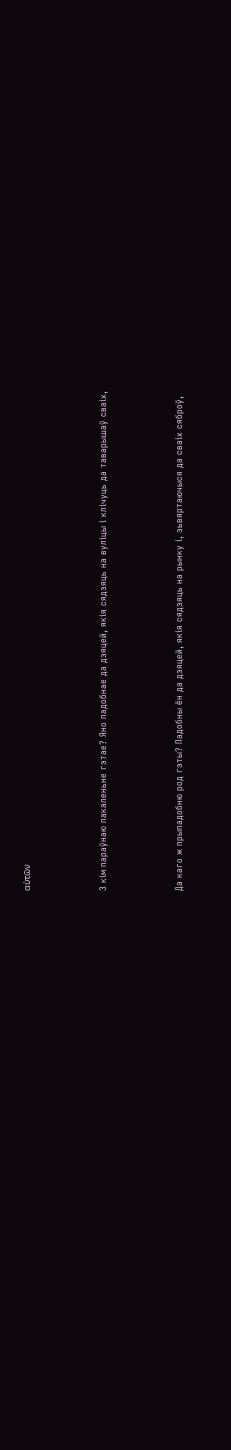αὐτῶν



З кім параўнаю пакаленьне гэтае? Яно падобнае да дзяцей, якія сядзяць на вуліцы і клічуць да таварышаў сваіх,



Да каго ж прыпадобню род гэты? Падобны ён да дзяцей, якія сядзяць на рынку і, зьвяртаючыся да сваіх сяброў,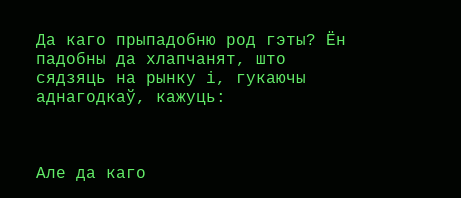Да каго прыпадобню род гэты? Ён падобны да хлапчанят, што сядзяць на рынку і, гукаючы аднагодкаў, кажуць:



Але да каго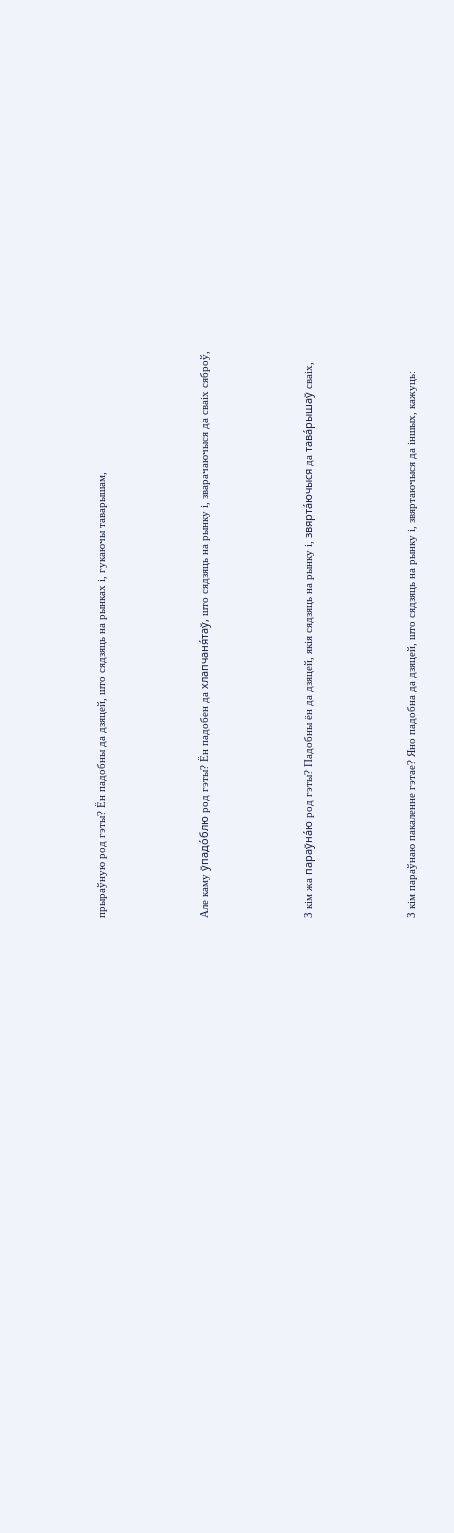прыраўную род гэты? Ён падобны да дзяцей, што сядзяць на рынках і, гукаючы таварышам,



Але каму ўпадо́блю род гэты? Ён падобен да хлапчаня́таў, што сядзяць на рынку і, зварачаючыся да сваіх сяброў,



З кім жа параўна́ю род гэты? Падобны ён да дзяцей, якія сядзяць на рынку і, звярта́ючыся да тава́рышаў сваіх,



З кім параўнаю пакаленне гэтае? Яно падобна да дзяцей, што сядзяць на рынку і, звяртаючыся да іншых, кажуць: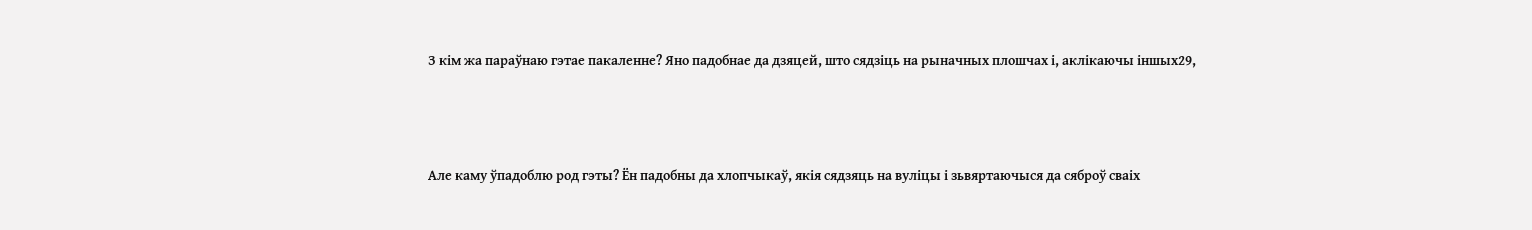З кім жа параўнаю гэтае пакаленне? Яно падобнае да дзяцей, што сядзіць на рыначных плошчах і, аклікаючы іншых29,



Але каму ўпадоблю род гэты? Ён падобны да хлопчыкаў, якія сядзяць на вуліцы і зьвяртаючыся да сяброў сваіх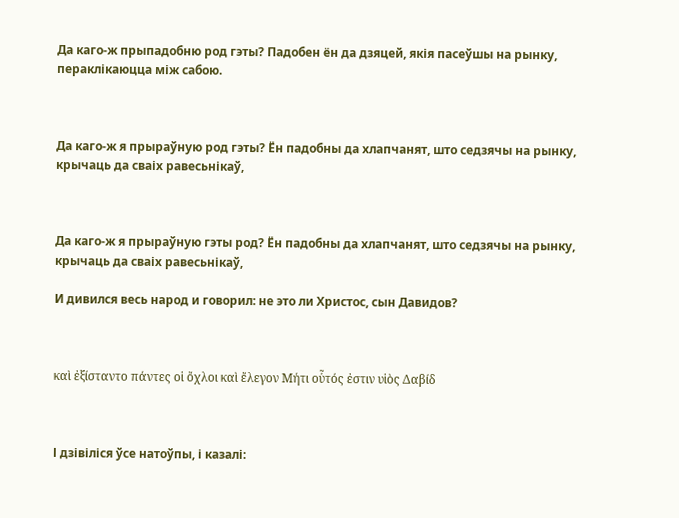Да каго-ж прыпадобню род гэты? Падобен ён да дзяцей, якія пасеўшы на рынку, пераклікаюцца між сабою.



Да каго-ж я прыраўную род гэты? Ён падобны да хлапчанят, што седзячы на рынку, крычаць да сваіх равесьнікаў,



Да каго-ж я прыраўную гэты род? Ён падобны да хлапчанят, што седзячы на рынку, крычаць да сваіх равесьнікаў,

И дивился весь народ и говорил: не это ли Христос, сын Давидов?



καὶ ἐξίσταντο πάντες οἱ ὄχλοι καὶ ἔλεγον Μήτι οὗτός ἐστιν υἱὸς Δαβίδ



І дзівіліся ўсе натоўпы, і казалі: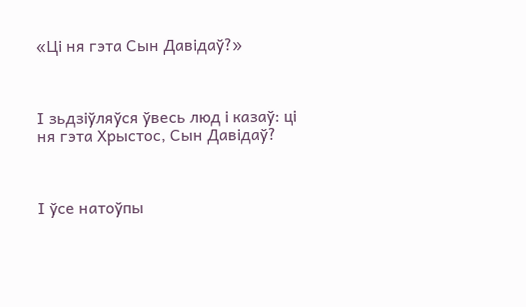«Ці ня гэта Сын Давідаў?»



І зьдзіўляўся ўвесь люд і казаў: ці ня гэта Хрыстос, Сын Давідаў?



І ўсе натоўпы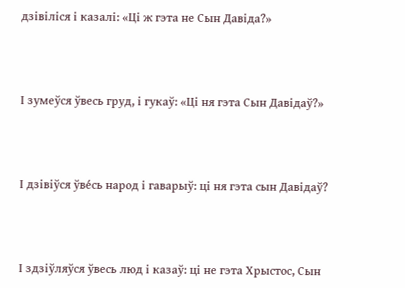дзівіліся і казалі: «Ці ж гэта не Сын Давіда?»



І зумеўся ўвесь груд, і гукаў: «Ці ня гэта Сын Давідаў?»



І дзівіўся ўве́сь народ і гаварыў: ці ня гэта сын Давідаў?



І здзіўляўся ўвесь люд і казаў: ці не гэта Хрыстос, Сын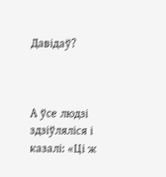Давідаў?



А ўсе людзі здзіўляліся і казалі: «Ці ж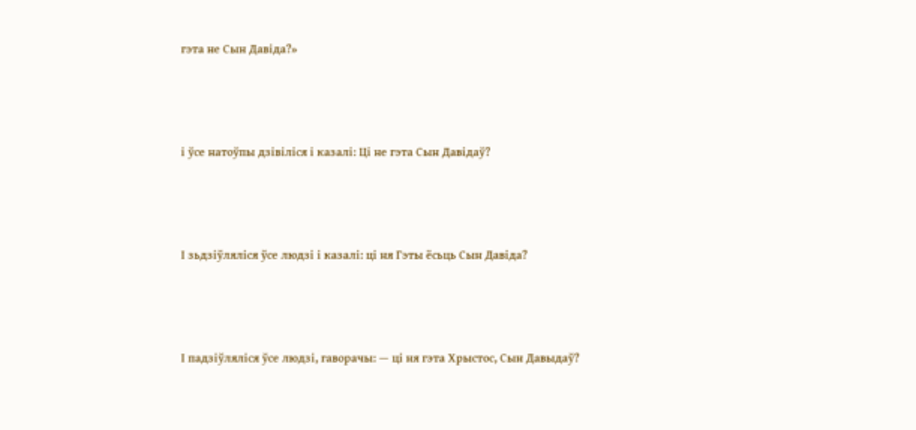гэта не Сын Давіда?»



і ўсе натоўпы дзівіліся і казалі: Ці не гэта Сын Давідаў?



І зьдзіўляліся ўсе людзі і казалі: ці ня Гэты ёсьць Сын Давіда?



І падзіўляліся ўсе людзі, гаворачы: — ці ня гэта Хрыстос, Сын Давыдаў?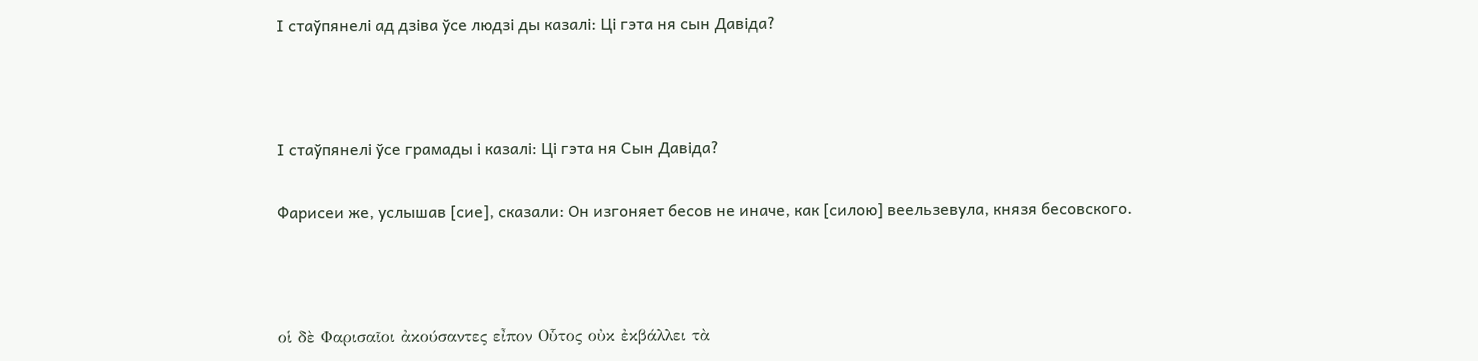І стаўпянелі ад дзіва ўсе людзі ды казалі: Ці гэта ня сын Давіда?



І стаўпянелі ўсе грамады і казалі: Ці гэта ня Сын Давіда?

Фарисеи же, услышав [сие], сказали: Он изгоняет бесов не иначе, как [силою] веельзевула, князя бесовского.



οἱ δὲ Φαρισαῖοι ἀκούσαντες εἶπον Οὗτος οὐκ ἐκβάλλει τὰ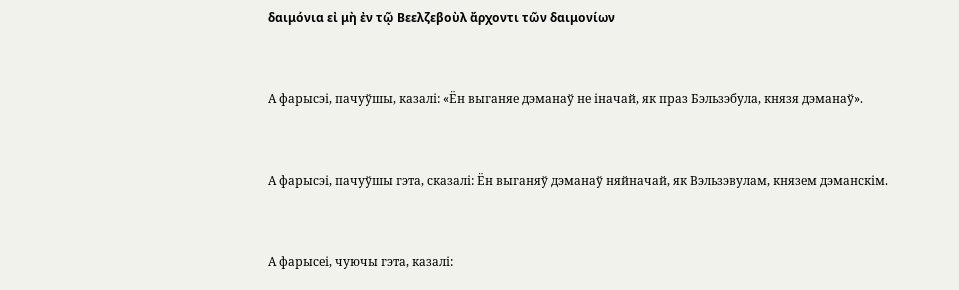δαιμόνια εἰ μὴ ἐν τῷ Βεελζεβοὺλ ἄρχοντι τῶν δαιμονίων



А фарысэі, пачуўшы, казалі: «Ён выганяе дэманаў не іначай, як праз Бэльзэбула, князя дэманаў».



А фарысэі, пачуўшы гэта, сказалі: Ён выганяў дэманаў няйначай, як Вэльзэвулам, князем дэманскім.



А фарысеі, чуючы гэта, казалі: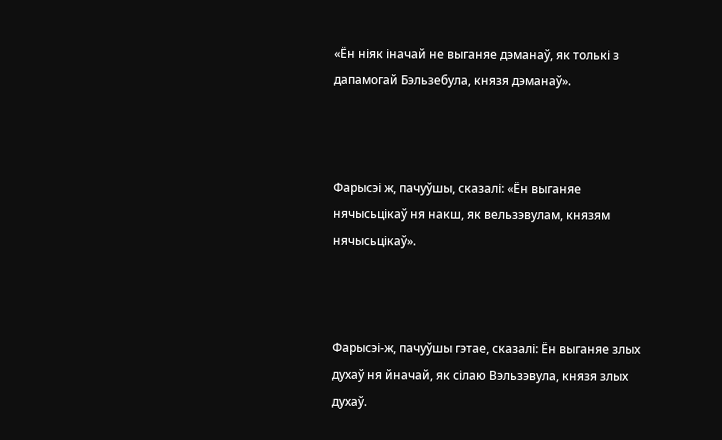«Ён ніяк іначай не выганяе дэманаў, як толькі з дапамогай Бэльзебула, князя дэманаў».



Фарысэі ж, пачуўшы, сказалі: «Ён выганяе нячысьцікаў ня накш, як вельзэвулам, князям нячысьцікаў».



Фарысэі-ж, пачуўшы гэтае, сказалі: Ён выганяе злых духаў ня йначай, як сілаю Вэльзэвула, князя злых духаў.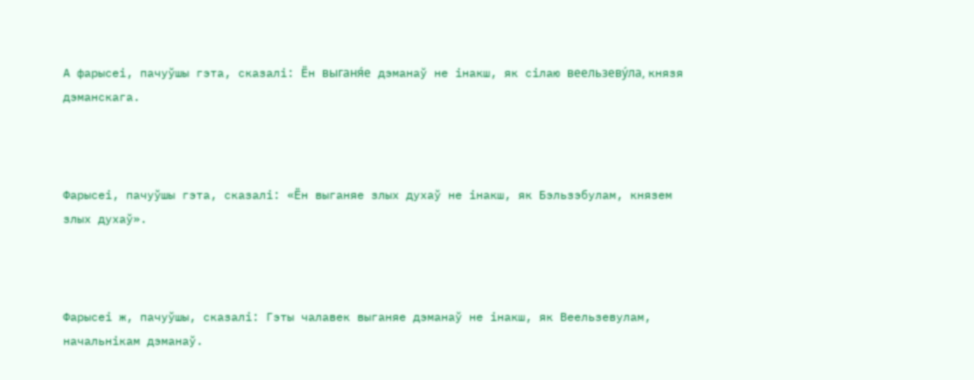А фарысеі, пачуўшы гэта, сказалі: Ён выганя́е дэманаў не інакш, як сілаю веельзеву́ла, князя дэманскага.



Фарысеі, пачуўшы гэта, сказалі: «Ён выганяе злых духаў не інакш, як Бэльзэбулам, князем злых духаў».



Фарысеі ж, пачуўшы, сказалі: Гэты чалавек выганяе дэманаў не інакш, як Веельзевулам, начальнікам дэманаў.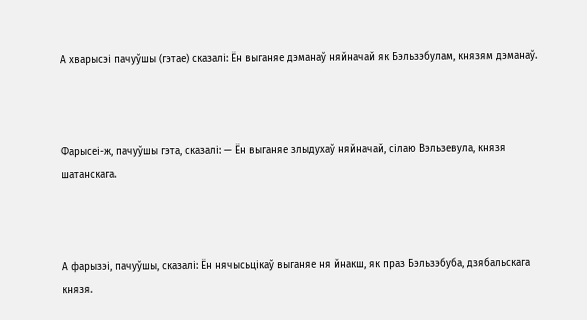А хварысэі пачуўшы (гэтае) сказалі: Ён выганяе дэманаў няйначай як Бэльзэбулам, князям дэманаў.



Фарысеі-ж, пачуўшы гэта, сказалі: — Ён выганяе злыдухаў няйначай, сілаю Вэльзевула, князя шатанскага.



А фарызэі, пачуўшы, сказалі: Ён нячысьцікаў выганяе ня йнакш, як праз Бэльзэбуба, дзябальскага князя.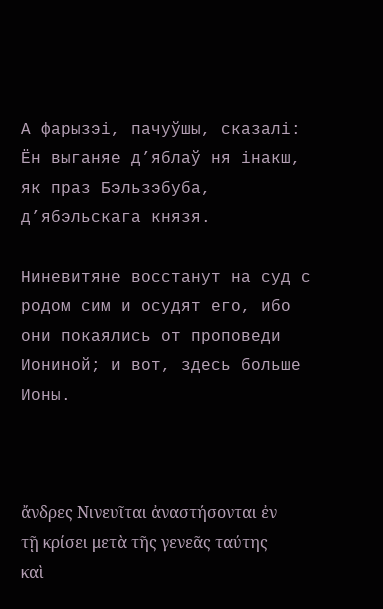А фарызэі, пачуўшы, сказалі: Ён выганяе д’яблаў ня інакш, як праз Бэльзэбуба, д’ябэльскага князя.

Ниневитяне восстанут на суд с родом сим и осудят его, ибо они покаялись от проповеди Иониной; и вот, здесь больше Ионы.



ἄνδρες Νινευῖται ἀναστήσονται ἐν τῇ κρίσει μετὰ τῆς γενεᾶς ταύτης καὶ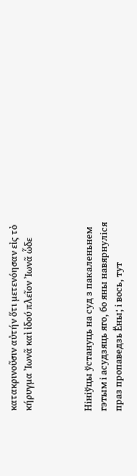κατακρινοῦσιν αὐτήν ὅτι μετενόησαν εἰς τὸ κήρυγμα Ἰωνᾶ καὶ ἰδού πλεῖον Ἰωνᾶ ὧδε



Нініўцы ўстануць на суд з пакаленьнем гэтым і асудзяць яго, бо яны навярнуліся праз пропаведзь Ёны; і вось, тут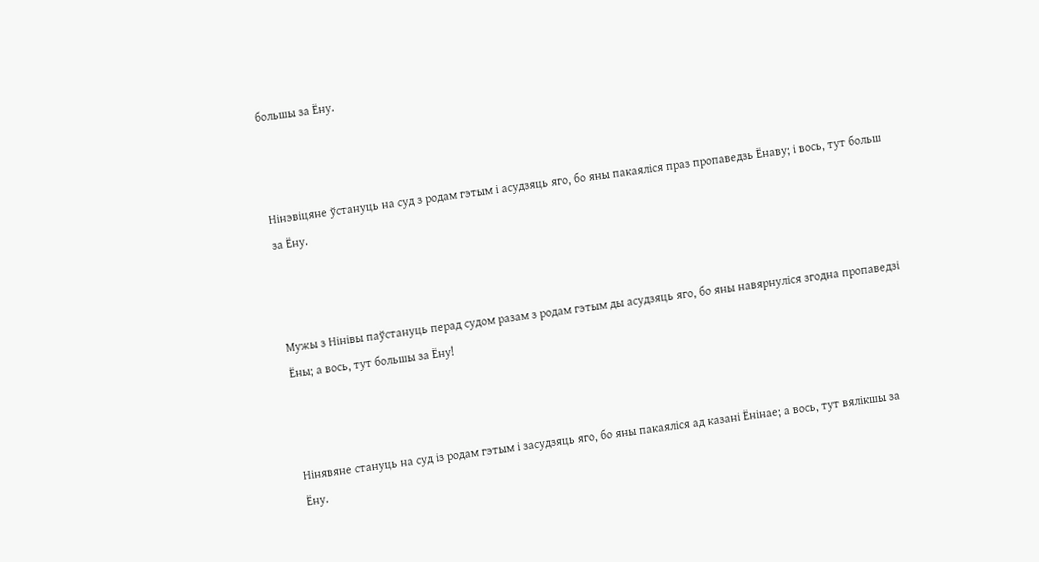большы за Ёну.



Нінэвіцяне ўстануць на суд з родам гэтым і асудзяць яго, бо яны пакаяліся праз пропаведзь Ёнаву; і вось, тут больш за Ёну.



Мужы з Нінівы паўстануць перад судом разам з родам гэтым ды асудзяць яго, бо яны навярнуліся згодна пропаведзі Ёны; а вось, тут большы за Ёну!



Нінявяне стануць на суд із родам гэтым і засудзяць яго, бо яны пакаяліся ад казані Ёнінае; а вось, тут вялікшы за Ёну.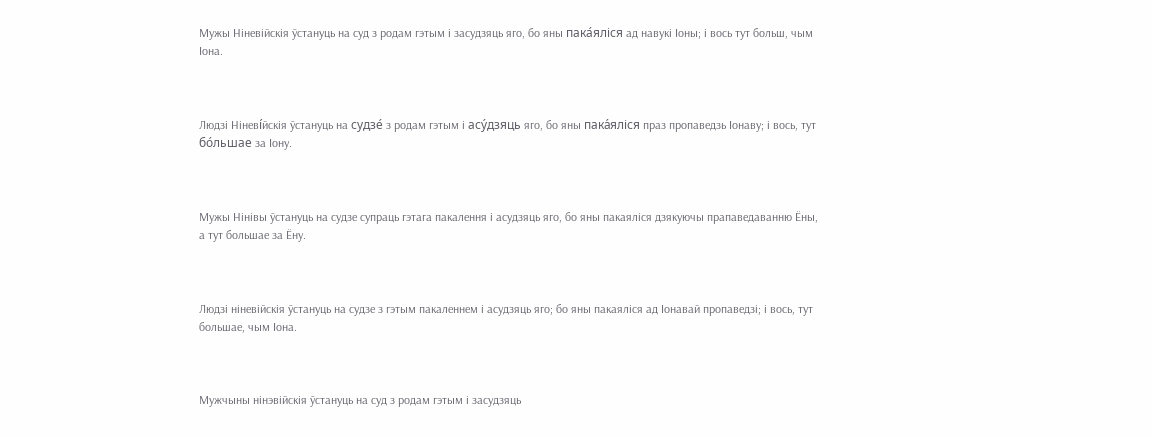Мужы Ніневійскія ўстануць на суд з родам гэтым і засудзяць яго, бо яны пака́яліся ад навукі Іоны; і вось тут больш, чым Іона.



Людзі Ніневíйскія ўстануць на судзе́ з родам гэтым і асу́дзяць яго, бо яны пака́яліся праз пропаведзь Іонаву; і вось, тут бо́льшае за Іону.



Мужы Нінівы ўстануць на судзе супраць гэтага пакалення і асудзяць яго, бо яны пакаяліся дзякуючы прапаведаванню Ёны, а тут большае за Ёну.



Людзі ніневійскія ўстануць на судзе з гэтым пакаленнем і асудзяць яго; бо яны пакаяліся ад Іонавай пропаведзі; і вось, тут большае, чым Іона.



Мужчыны нінэвійскія ўстануць на суд з родам гэтым і засудзяць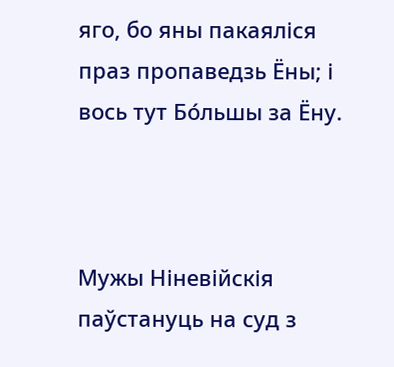яго, бо яны пакаяліся праз пропаведзь Ёны; і вось тут Бо́льшы за Ёну.



Мужы Ніневійскія паўстануць на суд з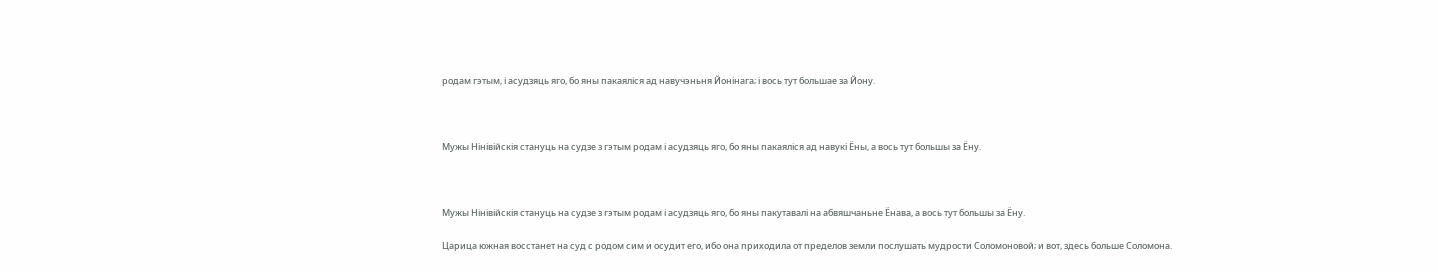родам гэтым, і асудзяць яго, бо яны пакаяліся ад навучэньня Йонінага; і вось тут большае за Йону.



Мужы Нінівійскія стануць на судзе з гэтым родам і асудзяць яго, бо яны пакаяліся ад навукі Ёны, а вось тут большы за Ёну.



Мужы Нінівійскія стануць на судзе з гэтым родам і асудзяць яго, бо яны пакутавалі на абвяшчаньне Ёнава, а вось тут большы за Ёну.

Царица южная восстанет на суд с родом сим и осудит его, ибо она приходила от пределов земли послушать мудрости Соломоновой; и вот, здесь больше Соломона.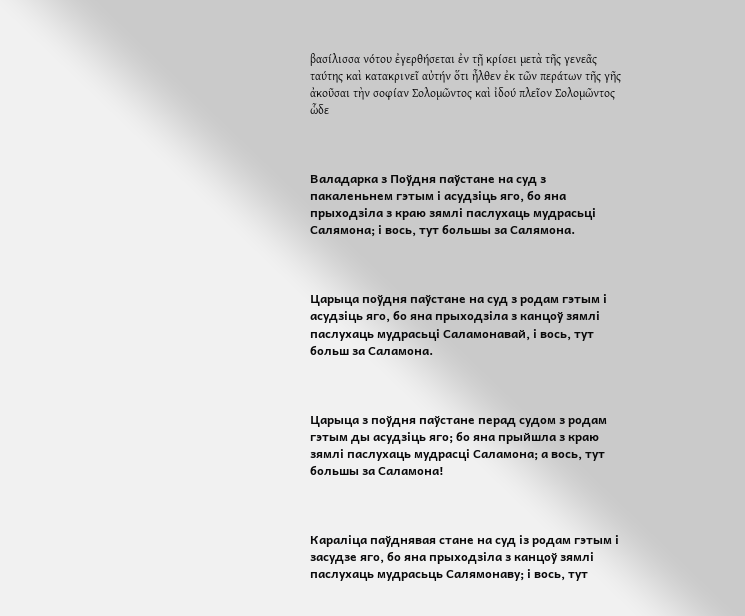βασίλισσα νότου ἐγερθήσεται ἐν τῇ κρίσει μετὰ τῆς γενεᾶς ταύτης καὶ κατακρινεῖ αὐτήν ὅτι ἦλθεν ἐκ τῶν περάτων τῆς γῆς ἀκοῦσαι τὴν σοφίαν Σολομῶντος καὶ ἰδού πλεῖον Σολομῶντος ὧδε



Валадарка з Поўдня паўстане на суд з пакаленьнем гэтым і асудзіць яго, бо яна прыходзіла з краю зямлі паслухаць мудрасьці Салямона; і вось, тут большы за Салямона.



Царыца поўдня паўстане на суд з родам гэтым і асудзіць яго, бо яна прыходзіла з канцоў зямлі паслухаць мудрасьці Саламонавай, і вось, тут больш за Саламона.



Царыца з поўдня паўстане перад судом з родам гэтым ды асудзіць яго; бо яна прыйшла з краю зямлі паслухаць мудрасці Саламона; а вось, тут большы за Саламона!



Караліца паўднявая стане на суд із родам гэтым і засудзе яго, бо яна прыходзіла з канцоў зямлі паслухаць мудрасьць Салямонаву; і вось, тут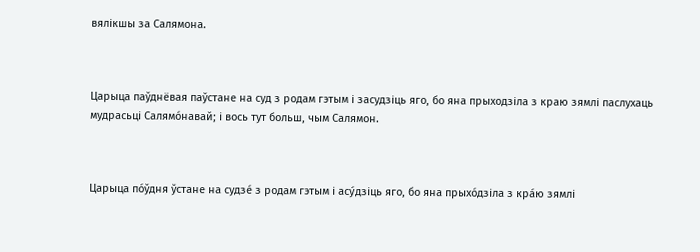вялікшы за Салямона.



Царыца паўднёвая паўстане на суд з родам гэтым і засудзіць яго, бо яна прыходзіла з краю зямлі паслухаць мудрасьці Салямо́навай; і вось тут больш, чым Салямон.



Царыца по́ўдня ўстане на судзе́ з родам гэтым і асу́дзіць яго, бо яна прыхо́дзіла з кра́ю зямлі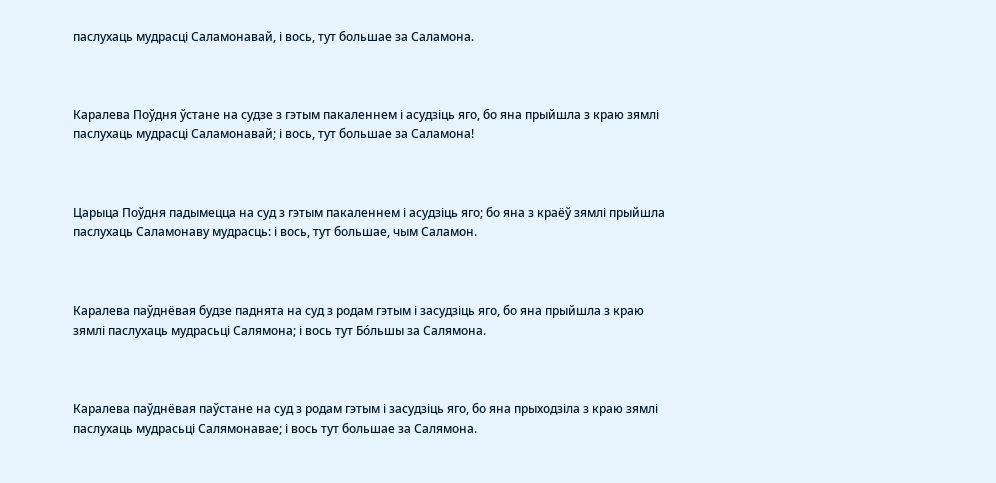паслухаць мудрасці Саламонавай, і вось, тут большае за Саламона.



Каралева Поўдня ўстане на судзе з гэтым пакаленнем і асудзіць яго, бо яна прыйшла з краю зямлі паслухаць мудрасці Саламонавай; і вось, тут большае за Саламона!



Царыца Поўдня падымецца на суд з гэтым пакаленнем і асудзіць яго; бо яна з краёў зямлі прыйшла паслухаць Саламонаву мудрасць: і вось, тут большае, чым Саламон.



Каралева паўднёвая будзе паднята на суд з родам гэтым і засудзіць яго, бо яна прыйшла з краю зямлі паслухаць мудрасьці Салямона; і вось тут Бо́льшы за Салямона.



Каралева паўднёвая паўстане на суд з родам гэтым і засудзіць яго, бо яна прыходзіла з краю зямлі паслухаць мудрасьці Салямонавае; і вось тут большае за Салямона.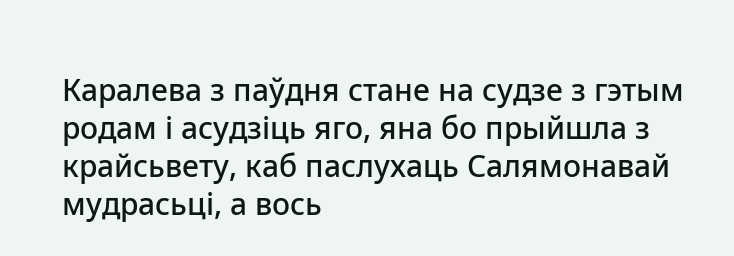Каралева з паўдня стане на судзе з гэтым родам і асудзіць яго, яна бо прыйшла з крайсьвету, каб паслухаць Салямонавай мудрасьці, а вось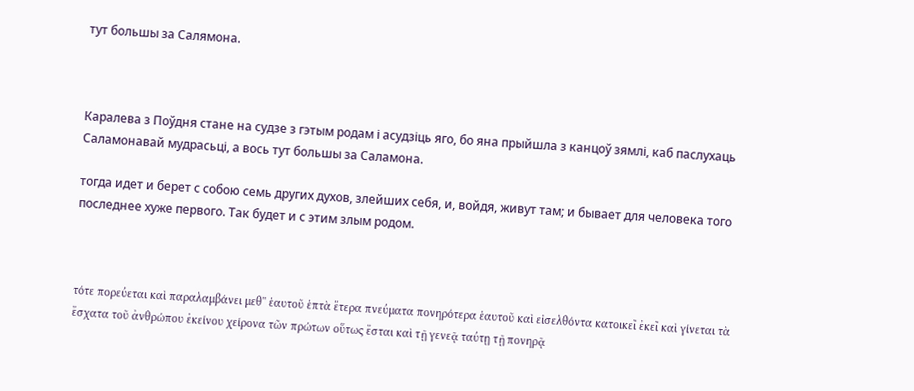тут большы за Салямона.



Каралева з Поўдня стане на судзе з гэтым родам і асудзіць яго, бо яна прыйшла з канцоў зямлі, каб паслухаць Саламонавай мудрасьці, а вось тут большы за Саламона.

тогда идет и берет с собою семь других духов, злейших себя, и, войдя, живут там; и бывает для человека того последнее хуже первого. Так будет и с этим злым родом.



τότε πορεύεται καὶ παραλαμβάνει μεθ'' ἑαυτοῦ ἑπτὰ ἕτερα πνεύματα πονηρότερα ἑαυτοῦ καὶ εἰσελθόντα κατοικεῖ ἐκεῖ καὶ γίνεται τὰ ἔσχατα τοῦ ἀνθρώπου ἐκείνου χείρονα τῶν πρώτων οὕτως ἔσται καὶ τῇ γενεᾷ ταύτῃ τῇ πονηρᾷ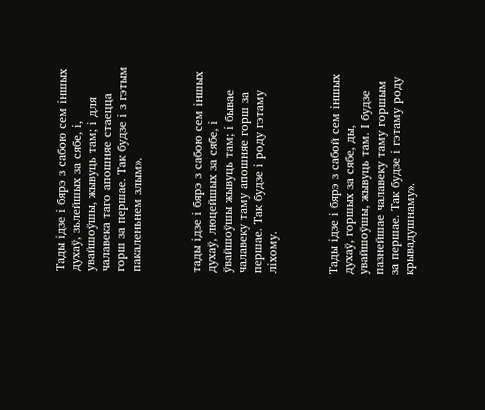Тады ідзе і бярэ з сабою сем іншых духаў, зьлейшых за сябе, і, увайшоўшы, жывуць там; і для чалавека таго апошняе стаецца горш за першае. Так будзе і з гэтым пакаленьнем злым».



тады ідзе і бярэ з сабою сем іншых духаў, люцейшых за сябе, і ўвайшоўшы жывуць там; і бывае чалавеку таму апошняе горш за першае. Так будзе і роду гэтаму ліхому.



Тады ідзе і бярэ з сабой сем іншых духаў, горшых за сябе, ды, увайшоўшы, жывуць там. І будзе пазнейшае чалавеку таму горшым за першае. Так будзе і гэтаму роду крывадушнаму».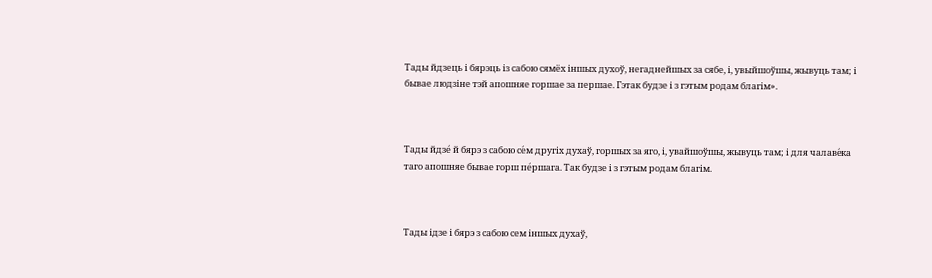Тады йдзець і бярэць із сабою сямёх іншых духоў, негаднейшых за сябе, і, увыйшоўшы, жывуць там; і бывае людзіне тэй апошняе горшае за першае. Гэтак будзе і з гэтым родам благім».



Тады йдзе́ й бярэ з сабою се́м другіх духаў, горшых за яго, і, увайшоўшы, жывуць там; і для чалаве́ка таго апошняе бывае горш пе́ршага. Так будзе і з гэтым родам благім.



Тады ідзе і бярэ з сабою сем іншых духаў,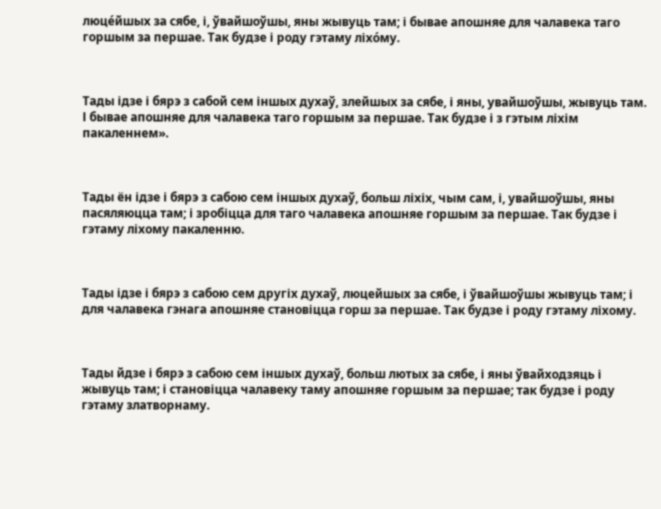люце́йшых за сябе, і, ўвайшоўшы, яны жывуць там; і бывае апошняе для чалавека таго горшым за першае. Так будзе і роду гэтаму ліхо́му.



Тады ідзе і бярэ з сабой сем іншых духаў, злейшых за сябе, і яны, увайшоўшы, жывуць там. І бывае апошняе для чалавека таго горшым за першае. Так будзе і з гэтым ліхім пакаленнем».



Тады ён ідзе і бярэ з сабою сем іншых духаў, больш ліхіх, чым сам, і, увайшоўшы, яны пасяляюцца там; і зробіцца для таго чалавека апошняе горшым за першае. Так будзе і гэтаму ліхому пакаленню.



Тады ідзе і бярэ з сабою сем другіх духаў, люцейшых за сябе, і ўвайшоўшы жывуць там; і для чалавека гэнага апошняе становіцца горш за першае. Так будзе і роду гэтаму ліхому.



Тады йдзе і бярэ з сабою сем іншых духаў, больш лютых за сябе, і яны ўвайходзяць і жывуць там; і становіцца чалавеку таму апошняе горшым за першае; так будзе і роду гэтаму златворнаму.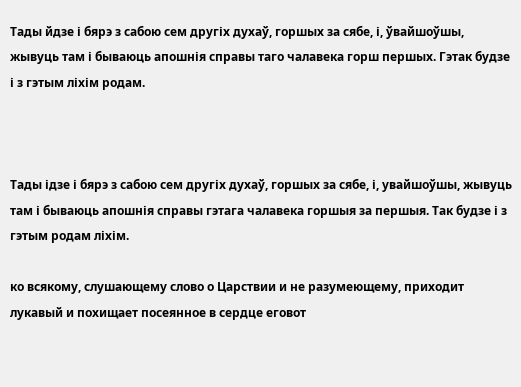Тады йдзе і бярэ з сабою сем другіх духаў, горшых за сябе, і, ўвайшоўшы, жывуць там і бываюць апошнія справы таго чалавека горш першых. Гэтак будзе і з гэтым ліхім родам.



Тады ідзе і бярэ з сабою сем другіх духаў, горшых за сябе, і, увайшоўшы, жывуць там і бываюць апошнія справы гэтага чалавека горшыя за першыя. Так будзе і з гэтым родам ліхім.

ко всякому, слушающему слово о Царствии и не разумеющему, приходит лукавый и похищает посеянное в сердце еговот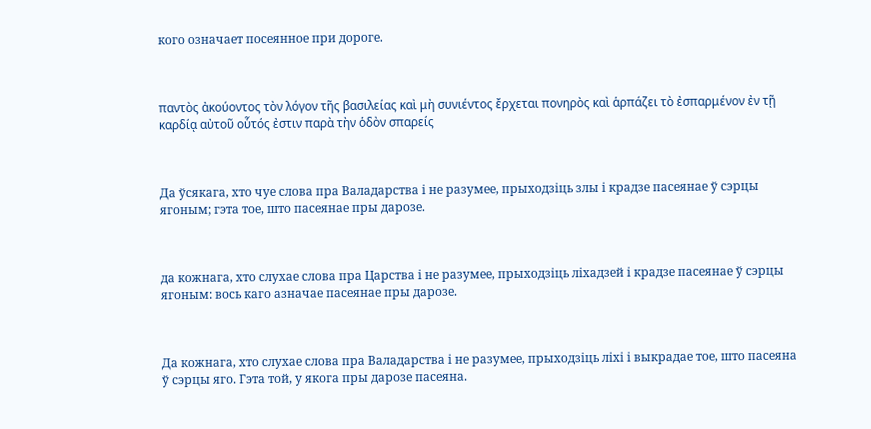кого означает посеянное при дороге.



παντὸς ἀκούοντος τὸν λόγον τῆς βασιλείας καὶ μὴ συνιέντος ἔρχεται πονηρὸς καὶ ἁρπάζει τὸ ἐσπαρμένον ἐν τῇ καρδίᾳ αὐτοῦ οὗτός ἐστιν παρὰ τὴν ὁδὸν σπαρείς



Да ўсякага, хто чуе слова пра Валадарства і не разумее, прыходзіць злы і крадзе пасеянае ў сэрцы ягоным; гэта тое, што пасеянае пры дарозе.



да кожнага, хто слухае слова пра Царства і не разумее, прыходзіць ліхадзей і крадзе пасеянае ў сэрцы ягоным: вось каго азначае пасеянае пры дарозе.



Да кожнага, хто слухае слова пра Валадарства і не разумее, прыходзіць ліхі і выкрадае тое, што пасеяна ў сэрцы яго. Гэта той, у якога пры дарозе пасеяна.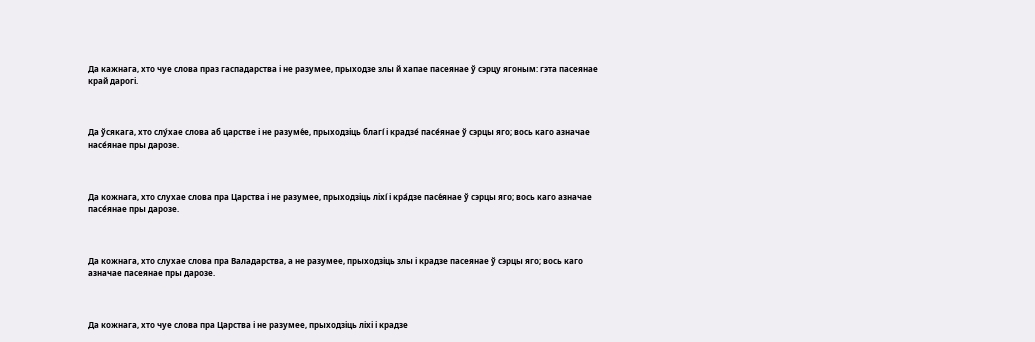Да кажнага, хто чуе слова праз гаспадарства і не разумее, прыходзе злы й хапае пасеянае ў сэрцу ягоным: гэта пасеянае край дарогі.



Да ўсякага, хто слу́хае слова аб царстве і не разуме́е, прыходзіць благí і крадзе́ пасе́янае ў сэрцы яго; вось каго азначае насе́янае пры дарозе.



Да кожнага, хто слухае слова пра Царства і не разумее, прыходзіць ліхí і кра́дзе пасе́янае ў сэрцы яго; вось каго азначае пасе́янае пры дарозе.



Да кожнага, хто слухае слова пра Валадарства, а не разумее, прыходзіць злы і крадзе пасеянае ў сэрцы яго; вось каго азначае пасеянае пры дарозе.



Да кожнага, хто чуе слова пра Царства і не разумее, прыходзіць ліхі і крадзе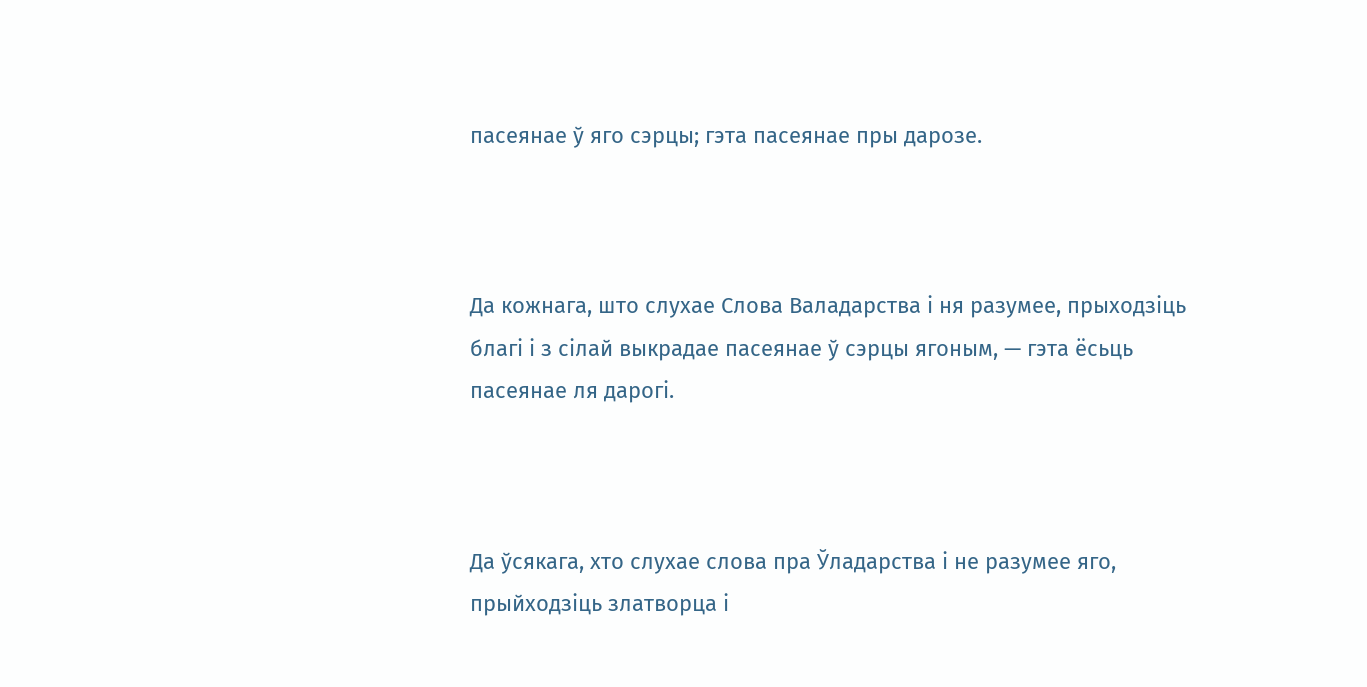пасеянае ў яго сэрцы; гэта пасеянае пры дарозе.



Да кожнага, што слухае Слова Валадарства і ня разумее, прыходзіць благі і з сілай выкрадае пасеянае ў сэрцы ягоным, — гэта ёсьць пасеянае ля дарогі.



Да ўсякага, хто слухае слова пра Ўладарства і не разумее яго, прыйходзіць златворца і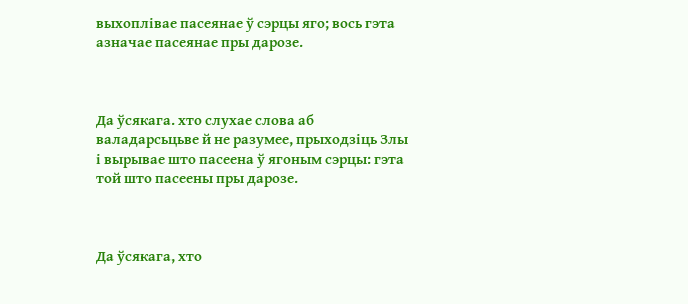выхоплівае пасеянае ў сэрцы яго; вось гэта азначае пасеянае пры дарозе.



Да ўсякага. хто слухае слова аб валадарсьцьве й не разумее, прыходзіць Злы і вырывае што пасеена ў ягоным сэрцы: гэта той што пасеены пры дарозе.



Да ўсякага, хто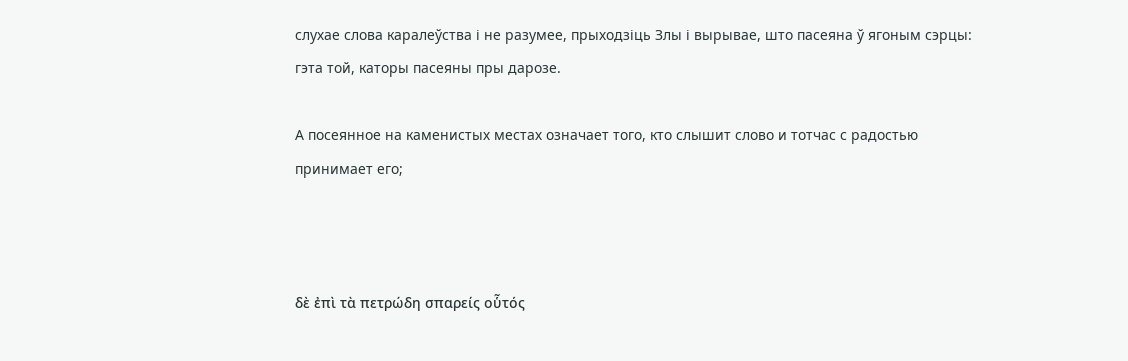слухае слова каралеўства і не разумее, прыходзіць Злы і вырывае, што пасеяна ў ягоным сэрцы: гэта той, каторы пасеяны пры дарозе.

А посеянное на каменистых местах означает того, кто слышит слово и тотчас с радостью принимает его;



δὲ ἐπὶ τὰ πετρώδη σπαρείς οὗτός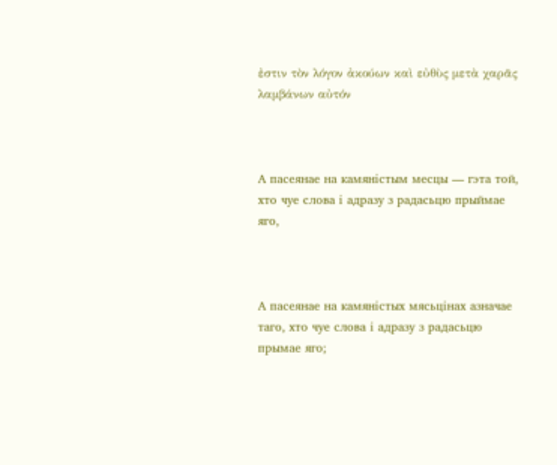ἐστιν τὸν λόγον ἀκούων καὶ εὐθὺς μετὰ χαρᾶς λαμβάνων αὐτόν



А пасеянае на камяністым месцы — гэта той, хто чуе слова і адразу з радасьцю прыймае яго,



А пасеянае на камяністых мясьцінах азначае таго, хто чуе слова і адразу з радасьцю прымае яго;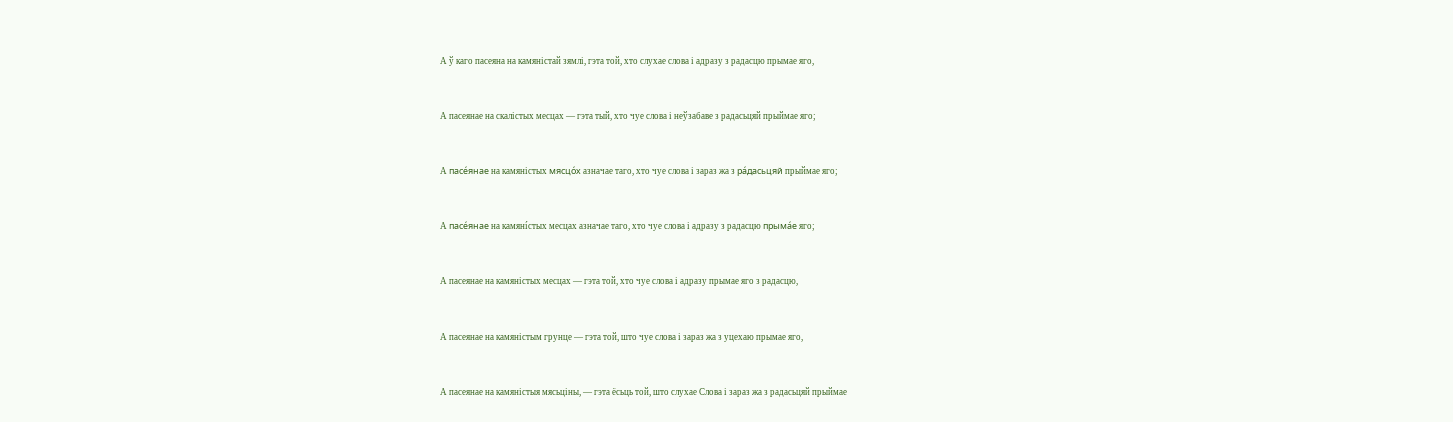А ў каго пасеяна на камяністай зямлі, гэта той, хто слухае слова і адразу з радасцю прымае яго,



А пасеянае на скалістых месцах — гэта тый, хто чуе слова і неўзабаве з радасьцяй прыймае яго;



А пасе́янае на камяністых мясцо́х азначае таго, хто чуе слова і зараз жа з ра́дасьцяй прыймае яго;



А пасе́янае на камянíстых месцах азначае таго, хто чуе слова і адразу з радасцю прыма́е яго;



А пасеянае на камяністых месцах — гэта той, хто чуе слова і адразу прымае яго з радасцю,



А пасеянае на камяністым грунце — гэта той, што чуе слова і зараз жа з уцехаю прымае яго,



А пасеянае на камяністыя мясьціны, — гэта ёсьць той, што слухае Слова і зараз жа з радасьцяй прыймае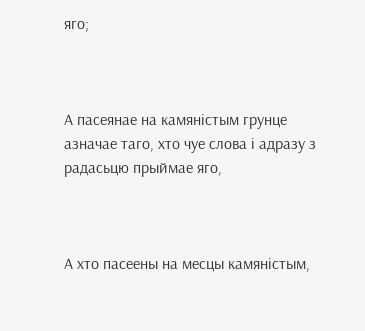яго;



А пасеянае на камяністым грунце азначае таго, хто чуе слова і адразу з радасьцю прыймае яго,



А хто пасеены на месцы камяністым,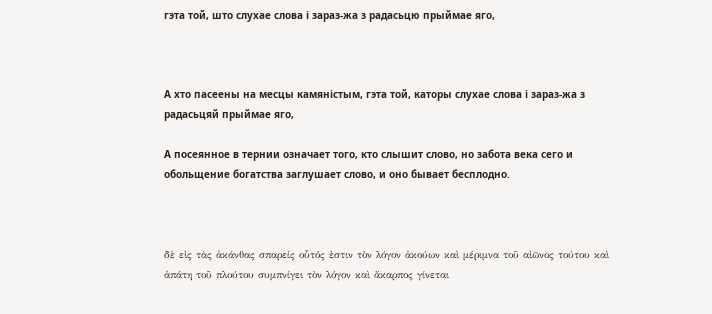гэта той, што слухае слова і зараз-жа з радасьцю прыймае яго,



А хто пасеены на месцы камяністым, гэта той, каторы слухае слова і зараз-жа з радасьцяй прыймае яго,

А посеянное в тернии означает того, кто слышит слово, но забота века сего и обольщение богатства заглушает слово, и оно бывает бесплодно.



δὲ εἰς τὰς ἀκάνθας σπαρείς οὗτός ἐστιν τὸν λόγον ἀκούων καὶ μέριμνα τοῦ αἰῶνος τούτου καὶ ἀπάτη τοῦ πλούτου συμπνίγει τὸν λόγον καὶ ἄκαρπος γίνεται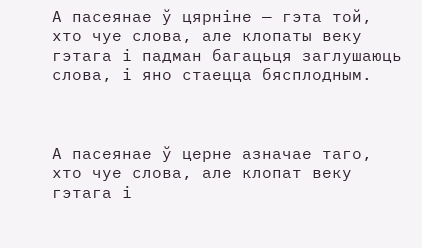А пасеянае ў цярніне — гэта той, хто чуе слова, але клопаты веку гэтага і падман багацьця заглушаюць слова, і яно стаецца бясплодным.



А пасеянае ў церне азначае таго, хто чуе слова, але клопат веку гэтага і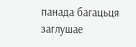панада багацьця заглушае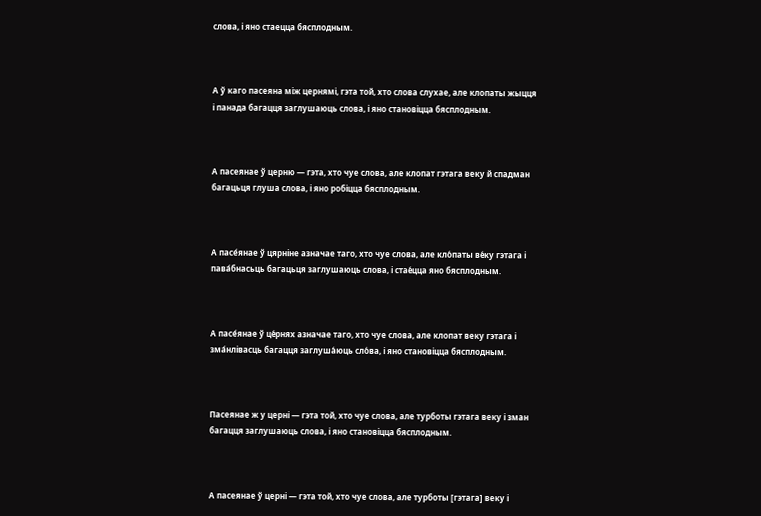слова, і яно стаецца бясплодным.



А ў каго пасеяна між цернямі, гэта той, хто слова слухае, але клопаты жыцця і панада багацця заглушаюць слова, і яно становіцца бясплодным.



А пасеянае ў церню — гэта, хто чуе слова, але клопат гэтага веку й спадман багацьця глуша слова, і яно робіцца бясплодным.



А пасе́янае ў цярніне азначае таго, хто чуе слова, але кло́паты ве́ку гэтага і пава́бнасьць багацьця заглушаюць слова, і стае́цца яно бясплодным.



А пасе́янае ў це́рнях азначае таго, хто чуе слова, але клопат веку гэтага і зма́нлівасць багацця заглуша́юць сло́ва, і яно становіцца бясплодным.



Пасеянае ж у церні — гэта той, хто чуе слова, але турботы гэтага веку і зман багацця заглушаюць слова, і яно становіцца бясплодным.



А пасеянае ў церні — гэта той, хто чуе слова, але турботы [гэтага] веку і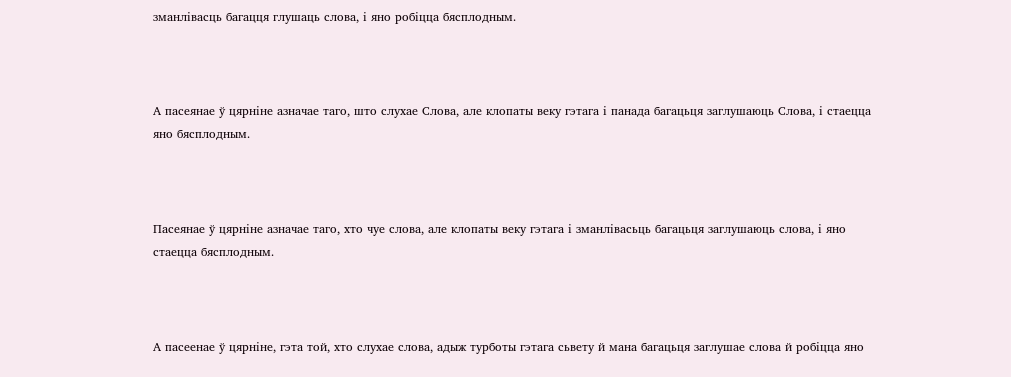зманлівасць багацця глушаць слова, і яно робіцца бясплодным.



А пасеянае ў цярніне азначае таго, што слухае Слова, але клопаты веку гэтага і панада багацьця заглушаюць Слова, і стаецца яно бясплодным.



Пасеянае ў цярніне азначае таго, хто чуе слова, але клопаты веку гэтага і зманлівасьць багацьця заглушаюць слова, і яно стаецца бясплодным.



А пасеенае ў цярніне, гэта той, хто слухае слова, адыж турботы гэтага сьвету й мана багацьця заглушае слова й робіцца яно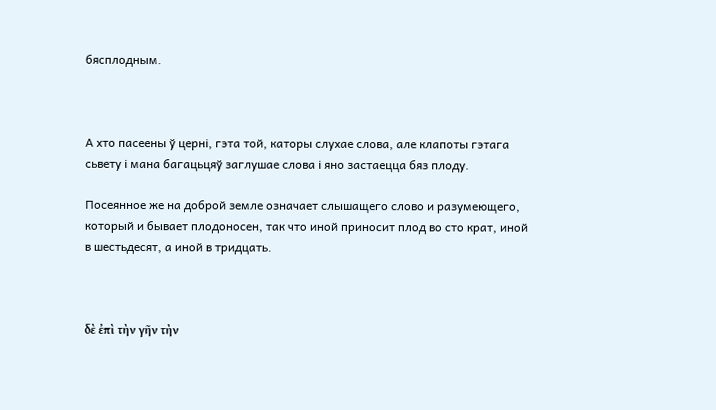бясплодным.



А хто пасеены ў церні, гэта той, каторы слухае слова, але клапоты гэтага сьвету і мана багацьцяў заглушае слова і яно застаецца бяз плоду.

Посеянное же на доброй земле означает слышащего слово и разумеющего, который и бывает плодоносен, так что иной приносит плод во сто крат, иной в шестьдесят, а иной в тридцать.



δὲ ἐπὶ τὴν γῆν τὴν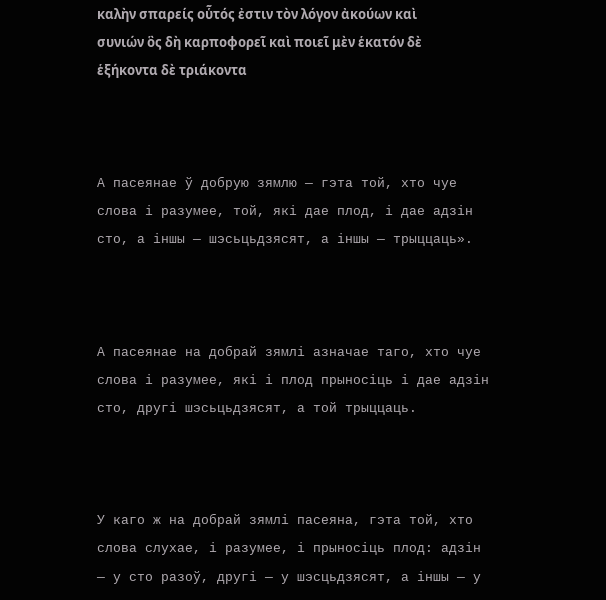καλὴν σπαρείς οὗτός ἐστιν τὸν λόγον ἀκούων καὶ συνιών ὃς δὴ καρποφορεῖ καὶ ποιεῖ μὲν ἑκατόν δὲ ἑξήκοντα δὲ τριάκοντα



А пасеянае ў добрую зямлю — гэта той, хто чуе слова і разумее, той, які дае плод, і дае адзін сто, а іншы — шэсьцьдзясят, а іншы — трыццаць».



А пасеянае на добрай зямлі азначае таго, хто чуе слова і разумее, які і плод прыносіць і дае адзін сто, другі шэсьцьдзясят, а той трыццаць.



У каго ж на добрай зямлі пасеяна, гэта той, хто слова слухае, і разумее, і прыносіць плод: адзін — у сто разоў, другі — у шэсцьдзясят, а іншы — у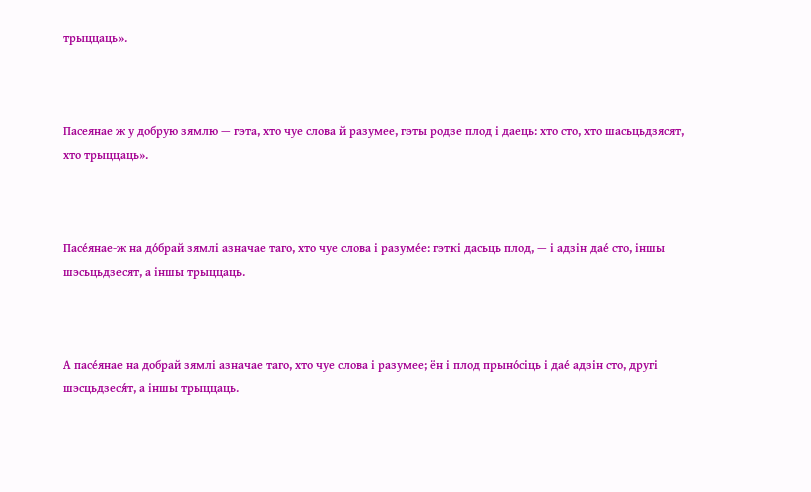трыццаць».



Пасеянае ж у добрую зямлю — гэта, хто чуе слова й разумее, гэты родзе плод і даець: хто сто, хто шасьцьдзясят, хто трыццаць».



Пасе́янае-ж на до́брай зямлі азначае таго, хто чуе слова і разуме́е: гэткі дасьць плод, — і адзін дае́ сто, іншы шэсьцьдзесят, а іншы трыццаць.



А пасе́янае на добрай зямлі азначае таго, хто чуе слова і разумее; ён і плод прыно́сіць і дае́ адзін сто, другі шэсцьдзеся́т, а іншы трыццаць.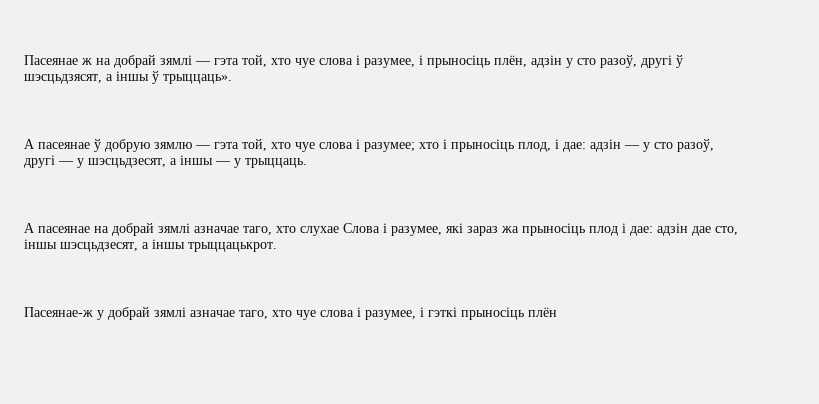Пасеянае ж на добрай зямлі — гэта той, хто чуе слова і разумее, і прыносіць плён, адзін у сто разоў, другі ў шэсцьдзясят, а іншы ў трыццаць».



А пасеянае ў добрую зямлю — гэта той, хто чуе слова і разумее; хто і прыносіць плод, і дае: адзін — у сто разоў, другі — у шэсцьдзесят, а іншы — у трыццаць.



А пасеянае на добрай зямлі азначае таго, хто слухае Слова і разумее, які зараз жа прыносіць плод і дае: адзін дае сто, іншы шэсцьдзесят, а іншы трыццацькрот.



Пасеянае-ж у добрай зямлі азначае таго, хто чуе слова і разумее, і гэткі прыносіць плён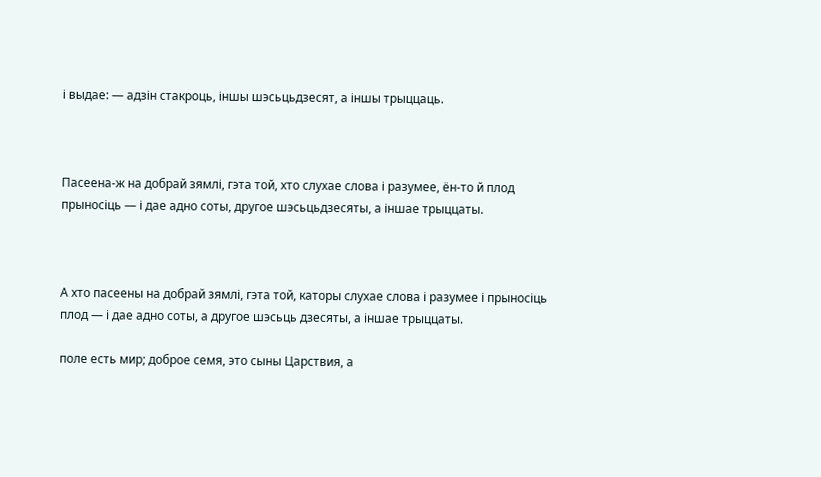і выдае: — адзін стакроць, іншы шэсьцьдзесят, а іншы трыццаць.



Пасеена-ж на добрай зямлі, гэта той, хто слухае слова і разумее, ён-то й плод прыносіць — і дае адно соты, другое шэсьцьдзесяты, а іншае трыццаты.



А хто пасеены на добрай зямлі, гэта той, каторы слухае слова і разумее і прыносіць плод — і дае адно соты, а другое шэсьць дзесяты, а іншае трыццаты.

поле есть мир; доброе семя, это сыны Царствия, а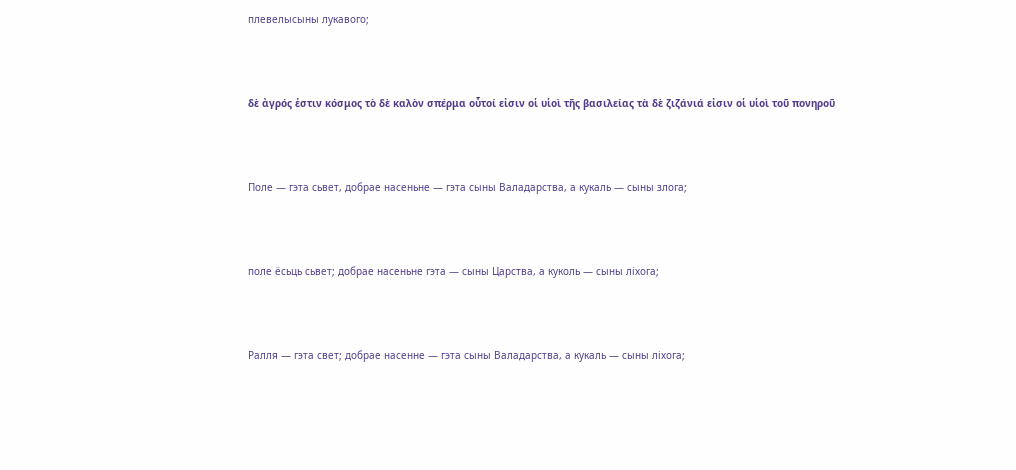плевелысыны лукавого;



δὲ ἀγρός ἐστιν κόσμος τὸ δὲ καλὸν σπέρμα οὗτοί εἰσιν οἱ υἱοὶ τῆς βασιλείας τὰ δὲ ζιζάνιά εἰσιν οἱ υἱοὶ τοῦ πονηροῦ



Поле — гэта сьвет, добрае насеньне — гэта сыны Валадарства, а кукаль — сыны злога;



поле ёсьць сьвет; добрае насеньне гэта — сыны Царства, а куколь — сыны ліхога;



Ралля — гэта свет; добрае насенне — гэта сыны Валадарства, а кукаль — сыны ліхога;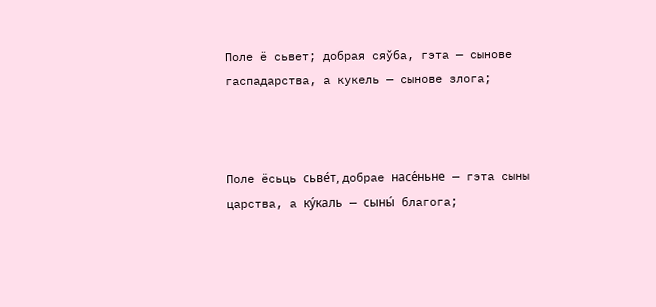Поле ё сьвет; добрая сяўба, гэта — сынове гаспадарства, а кукель — сынове злога;



Поле ёсьць сьве́т, добрае насе́ньне — гэта сыны царства, а ку́каль — сыны́ благога;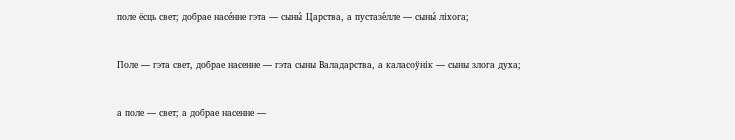поле ёсць свет; добрае насе́нне гэта — сыны́ Царства, а пустазе́лле — сыны́ ліхога;



Поле — гэта свет, добрае насенне — гэта сыны Валадарства, а каласоўнік — сыны злога духа;



а поле — свет; а добрае насенне —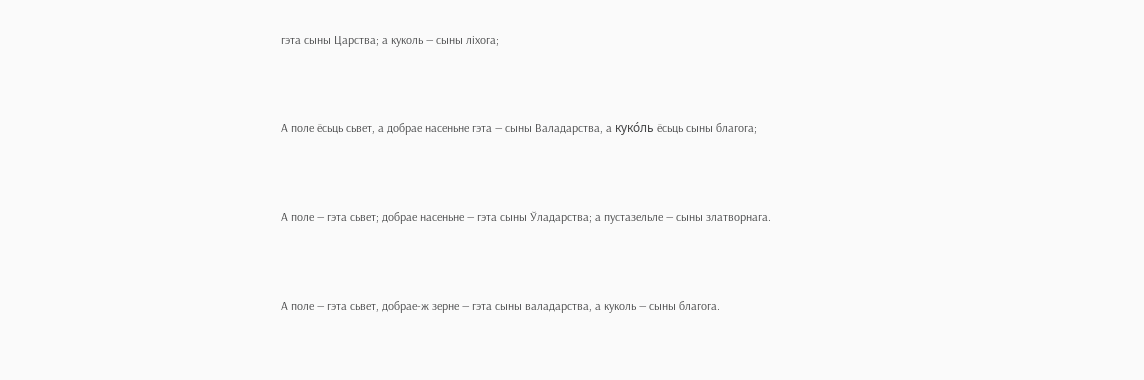гэта сыны Царства; а куколь — сыны ліхога;



А поле ёсьць сьвет, а добрае насеньне гэта — сыны Валадарства, а куко́ль ёсьць сыны благога;



А поле — гэта сьвет; добрае насеньне — гэта сыны Ўладарства; а пустазельле — сыны златворнага.



А поле — гэта сьвет, добрае-ж зерне — гэта сыны валадарства, а куколь — сыны благога.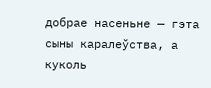добрае насеньне — гэта сыны каралеўства, а куколь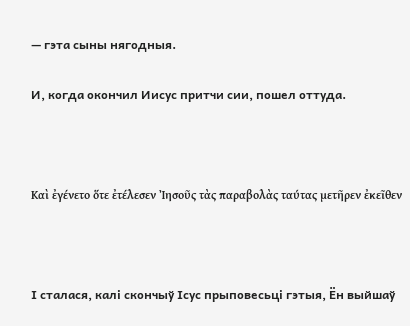— гэта сыны нягодныя.

И, когда окончил Иисус притчи сии, пошел оттуда.



Καὶ ἐγένετο ὅτε ἐτέλεσεν Ἰησοῦς τὰς παραβολὰς ταύτας μετῆρεν ἐκεῖθεν



І сталася, калі скончыў Ісус прыповесьці гэтыя, Ён выйшаў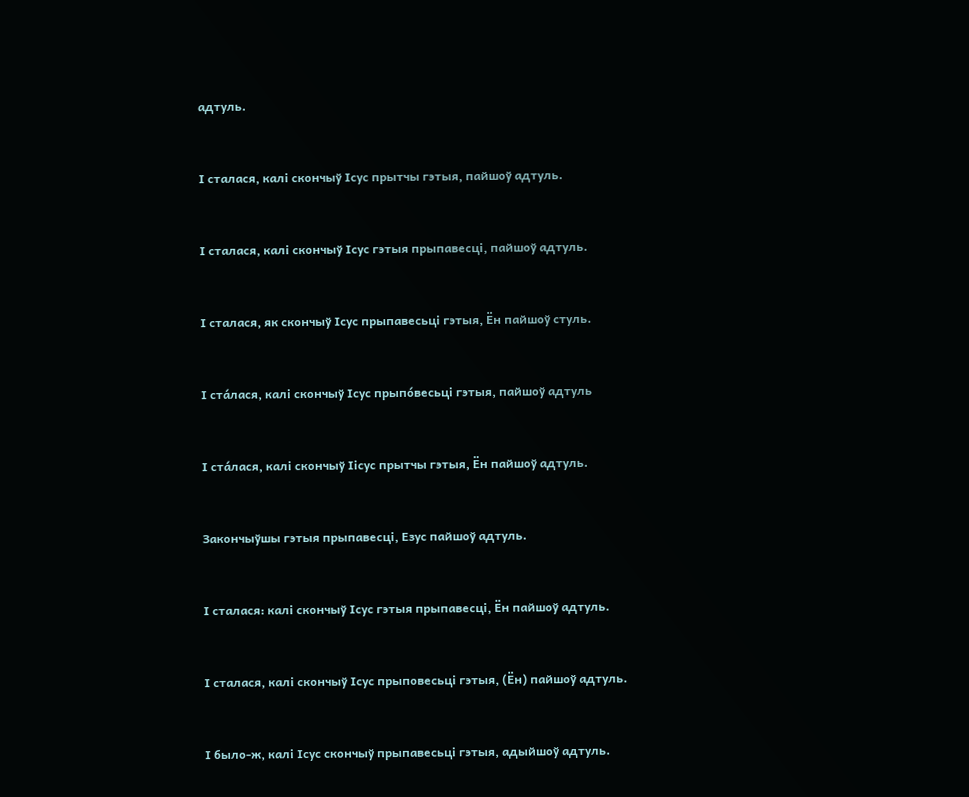адтуль.



І сталася, калі скончыў Ісус прытчы гэтыя, пайшоў адтуль.



І сталася, калі скончыў Ісус гэтыя прыпавесці, пайшоў адтуль.



І сталася, як скончыў Ісус прыпавесьці гэтыя, Ён пайшоў стуль.



І ста́лася, калі скончыў Ісус прыпо́весьці гэтыя, пайшоў адтуль



І ста́лася, калі скончыў Іісус прытчы гэтыя, Ён пайшоў адтуль.



Закончыўшы гэтыя прыпавесці, Езус пайшоў адтуль.



І сталася: калі скончыў Ісус гэтыя прыпавесці, Ён пайшоў адтуль.



І сталася, калі скончыў Ісус прыповесьці гэтыя, (Ён) пайшоў адтуль.



І было-ж, калі Ісус скончыў прыпавесьці гэтыя, адыйшоў адтуль.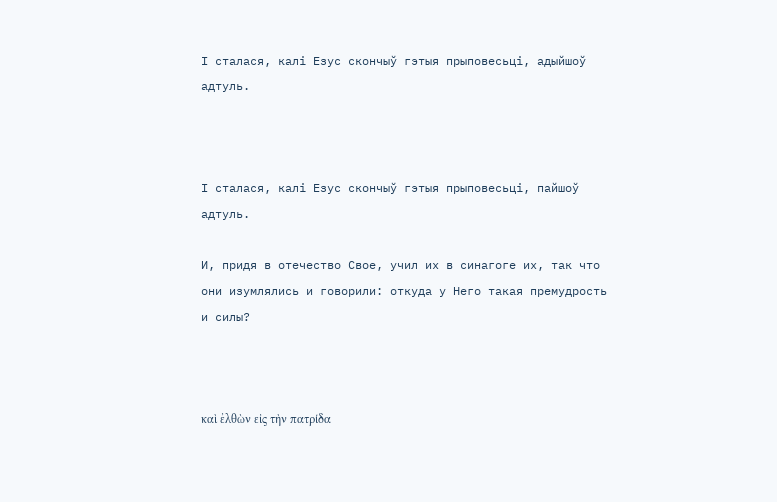І сталася, калі Езус скончыў гэтыя прыповесьці, адыйшоў адтуль.



І сталася, калі Езус скончыў гэтыя прыповесьці, пайшоў адтуль.

И, придя в отечество Свое, учил их в синагоге их, так что они изумлялись и говорили: откуда у Него такая премудрость и силы?



καὶ ἐλθὼν εἰς τὴν πατρίδα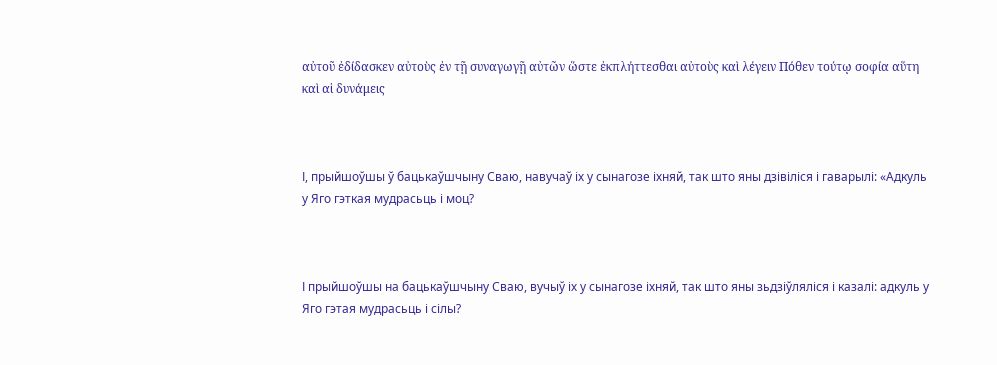αὐτοῦ ἐδίδασκεν αὐτοὺς ἐν τῇ συναγωγῇ αὐτῶν ὥστε ἐκπλήττεσθαι αὐτοὺς καὶ λέγειν Πόθεν τούτῳ σοφία αὕτη καὶ αἱ δυνάμεις



І, прыйшоўшы ў бацькаўшчыну Сваю, навучаў іх у сынагозе іхняй, так што яны дзівіліся і гаварылі: «Адкуль у Яго гэткая мудрасьць і моц?



І прыйшоўшы на бацькаўшчыну Сваю, вучыў іх у сынагозе іхняй, так што яны зьдзіўляліся і казалі: адкуль у Яго гэтая мудрасьць і сілы?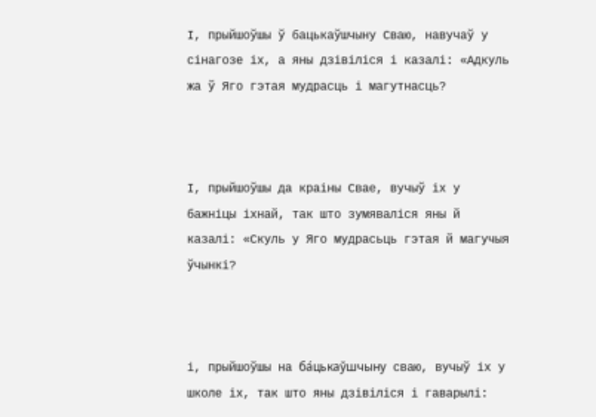І, прыйшоўшы ў бацькаўшчыну Сваю, навучаў у сінагозе іх, а яны дзівіліся і казалі: «Адкуль жа ў Яго гэтая мудрасць і магутнасць?



І, прыйшоўшы да краіны Свае, вучыў іх у бажніцы іхнай, так што зумяваліся яны й казалі: «Скуль у Яго мудрасьць гэтая й магучыя ўчынкі?



і, прыйшоўшы на ба́цькаўшчыну сваю, вучыў іх у школе іх, так што яны дзівіліся і гаварылі: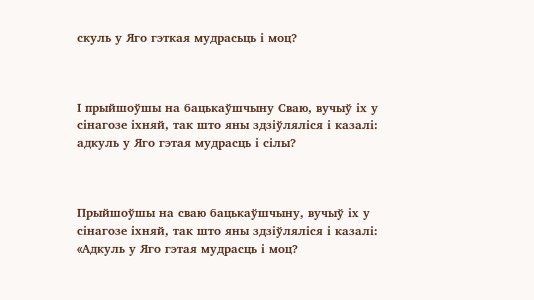скуль у Яго гэткая мудрасьць і моц?



І прыйшоўшы на бацькаўшчыну Сваю, вучыў іх у сінагозе іхняй, так што яны здзіўляліся і казалі: адкуль у Яго гэтая мудрасць і сілы?



Прыйшоўшы на сваю бацькаўшчыну, вучыў іх у сінагозе іхняй, так што яны здзіўляліся і казалі: «Адкуль у Яго гэтая мудрасць і моц?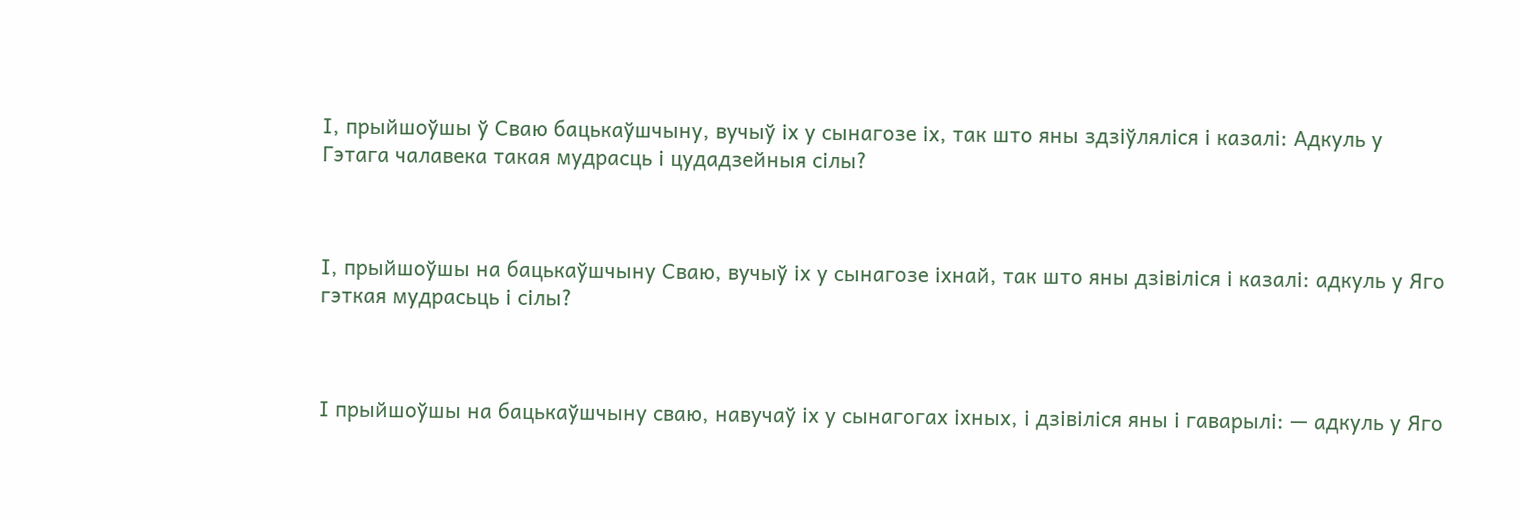І, прыйшоўшы ў Сваю бацькаўшчыну, вучыў іх у сынагозе іх, так што яны здзіўляліся і казалі: Адкуль у Гэтага чалавека такая мудрасць і цудадзейныя сілы?



І, прыйшоўшы на бацькаўшчыну Сваю, вучыў іх у сынагозе іхнай, так што яны дзівіліся і казалі: адкуль у Яго гэткая мудрасьць і сілы?



І прыйшоўшы на бацькаўшчыну сваю, навучаў іх у сынагогах іхных, і дзівіліся яны і гаварылі: — адкуль у Яго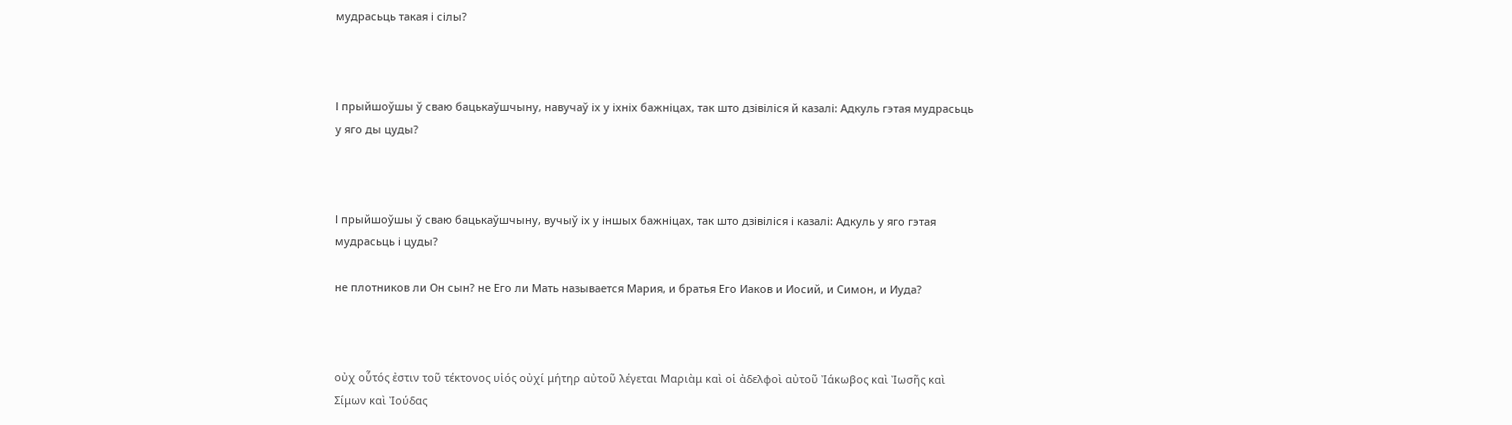мудрасьць такая і сілы?



І прыйшоўшы ў сваю бацькаўшчыну, навучаў іх у іхніх бажніцах, так што дзівіліся й казалі: Адкуль гэтая мудрасьць у яго ды цуды?



І прыйшоўшы ў сваю бацькаўшчыну, вучыў іх у іншых бажніцах, так што дзівіліся і казалі: Адкуль у яго гэтая мудрасьць і цуды?

не плотников ли Он сын? не Его ли Мать называется Мария, и братья Его Иаков и Иосий, и Симон, и Иуда?



οὐχ οὗτός ἐστιν τοῦ τέκτονος υἱός οὐχί μήτηρ αὐτοῦ λέγεται Μαριὰμ καὶ οἱ ἀδελφοὶ αὐτοῦ Ἰάκωβος καὶ Ἰωσῆς καὶ Σίμων καὶ Ἰούδας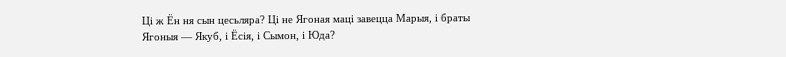Ці ж Ён ня сын цесьляра? Ці не Ягоная маці завецца Марыя, і браты Ягоныя — Якуб, і Ёсія, і Сымон, і Юда?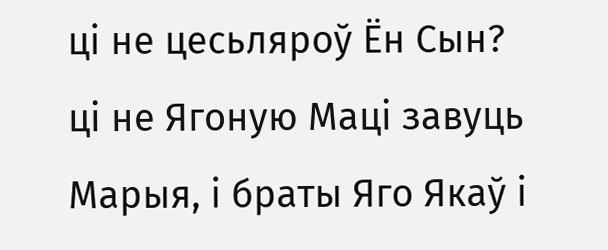ці не цесьляроў Ён Сын? ці не Ягоную Маці завуць Марыя, і браты Яго Якаў і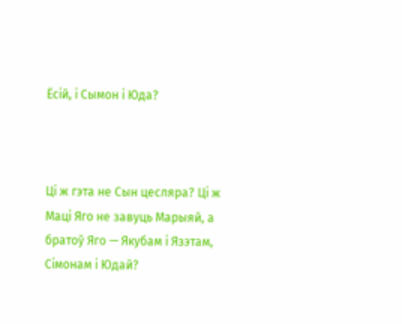Ёсій, і Сымон і Юда?



Ці ж гэта не Сын цесляра? Ці ж Маці Яго не завуць Марыяй, а братоў Яго — Якубам і Язэтам, Сімонам і Юдай?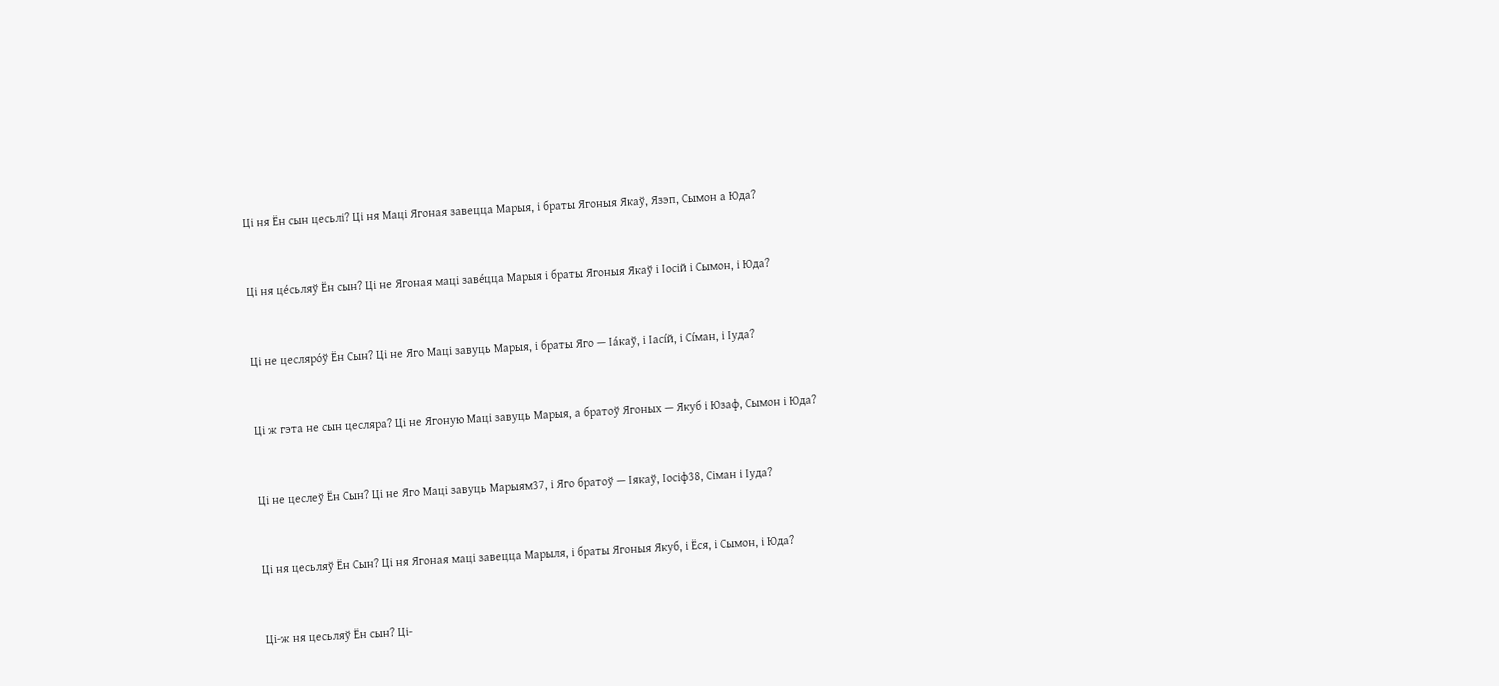Ці ня Ён сын цесьлі? Ці ня Маці Ягоная завецца Марыя, і браты Ягоныя Якаў, Язэп, Сымон а Юда?



Ці ня це́сьляў Ён сын? Ці не Ягоная маці заве́цца Марыя і браты Ягоныя Якаў і Іосій і Сымон, і Юда?



Ці не цесляро́ў Ён Сын? Ці не Яго Маці завуць Марыя, і браты Яго — Іа́каў, і Іасíй, і Сíман, і Іуда?



Ці ж гэта не сын цесляра? Ці не Ягоную Маці завуць Марыя, а братоў Ягоных — Якуб і Юзаф, Сымон і Юда?



Ці не цеслеў Ён Сын? Ці не Яго Маці завуць Марыям37, і Яго братоў — Іякаў, Іосіф38, Сіман і Іуда?



Ці ня цесьляў Ён Сын? Ці ня Ягоная маці завецца Марыля, і браты Ягоныя Якуб, і Ёся, і Сымон, і Юда?



Ці-ж ня цесьляў Ён сын? Ці-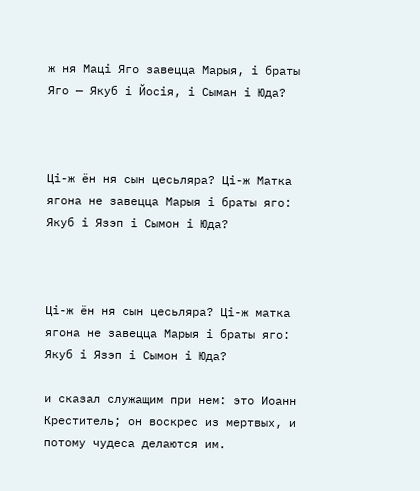ж ня Маці Яго завецца Марыя, і браты Яго — Якуб і Йосія, і Сыман і Юда?



Ці-ж ён ня сын цесьляра? Ці-ж Матка ягона не завецца Марыя і браты яго: Якуб і Язэп і Сымон і Юда?



Ці-ж ён ня сын цесьляра? Ці-ж матка ягона не завецца Марыя і браты яго: Якуб і Язэп і Сымон і Юда?

и сказал служащим при нем: это Иоанн Креститель; он воскрес из мертвых, и потому чудеса делаются им.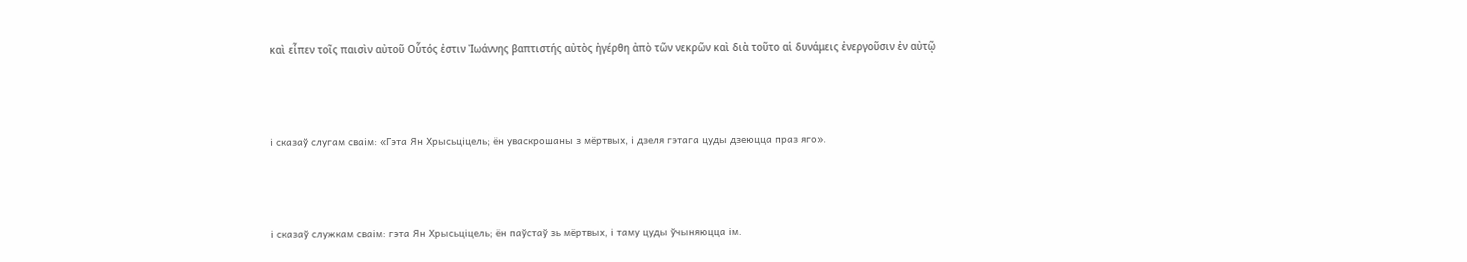καὶ εἶπεν τοῖς παισὶν αὐτοῦ Οὗτός ἐστιν Ἰωάννης βαπτιστής αὐτὸς ἠγέρθη ἀπὸ τῶν νεκρῶν καὶ διὰ τοῦτο αἱ δυνάμεις ἐνεργοῦσιν ἐν αὐτῷ



і сказаў слугам сваім: «Гэта Ян Хрысьціцель; ён уваскрошаны з мёртвых, і дзеля гэтага цуды дзеюцца праз яго».



і сказаў служкам сваім: гэта Ян Хрысьціцель; ён паўстаў зь мёртвых, і таму цуды ўчыняюцца ім.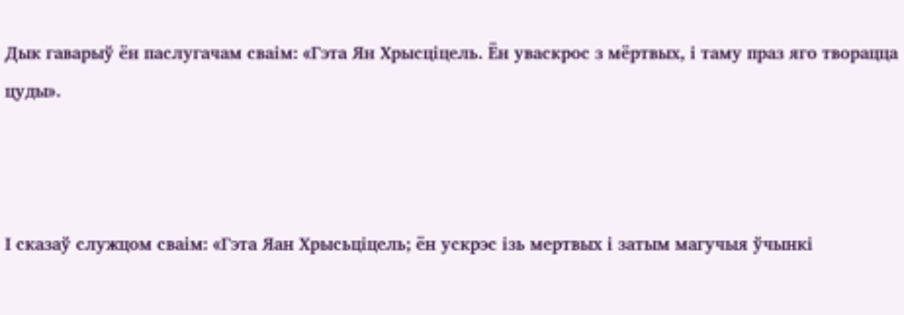Дык гаварыў ён паслугачам сваім: «Гэта Ян Хрысціцель. Ён уваскрос з мёртвых, і таму праз яго творацца цуды».



І сказаў служцом сваім: «Гэта Яан Хрысьціцель; ён ускрэс ізь мертвых і затым магучыя ўчынкі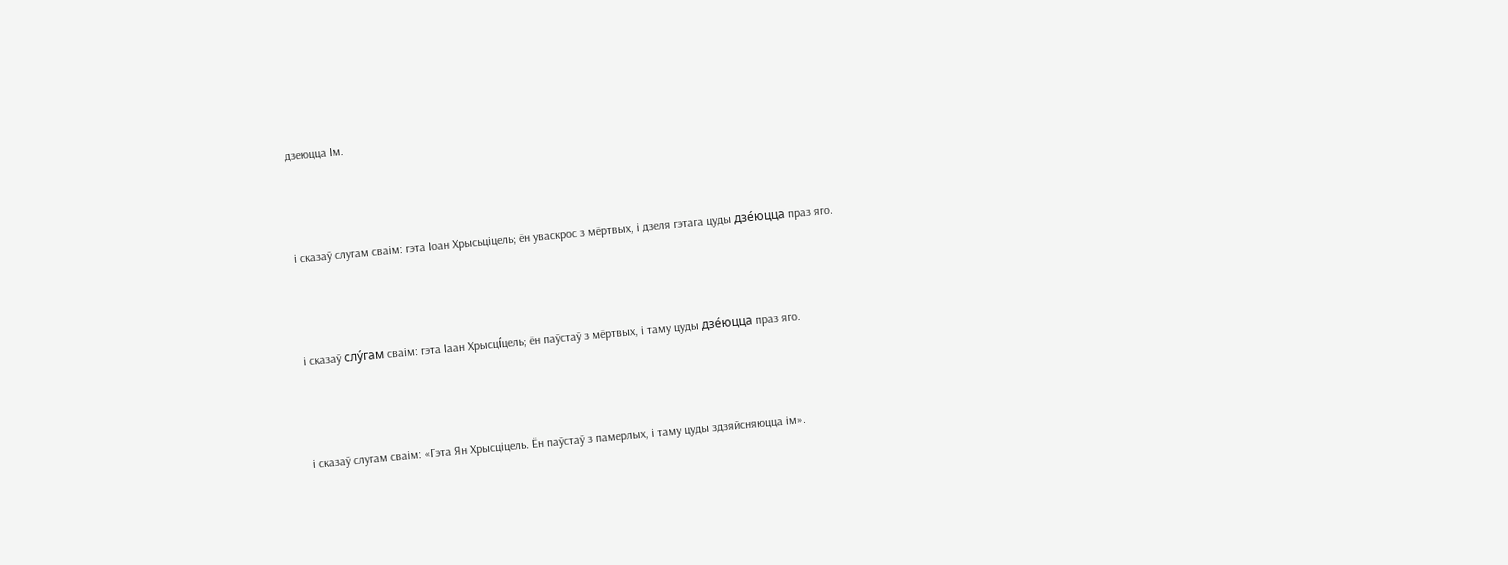дзеюцца Ім.



і сказаў слугам сваім: гэта Іоан Хрысьціцель; ён уваскрос з мёртвых, і дзеля гэтага цуды дзе́юцца праз яго.



і сказаў слу́гам сваім: гэта Іаан Хрысцíцель; ён паўстаў з мёртвых, і таму цуды дзе́юцца праз яго.



і сказаў слугам сваім: «Гэта Ян Хрысціцель. Ён паўстаў з памерлых, і таму цуды здзяйсняюцца ім».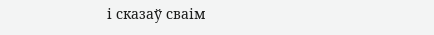і сказаў сваім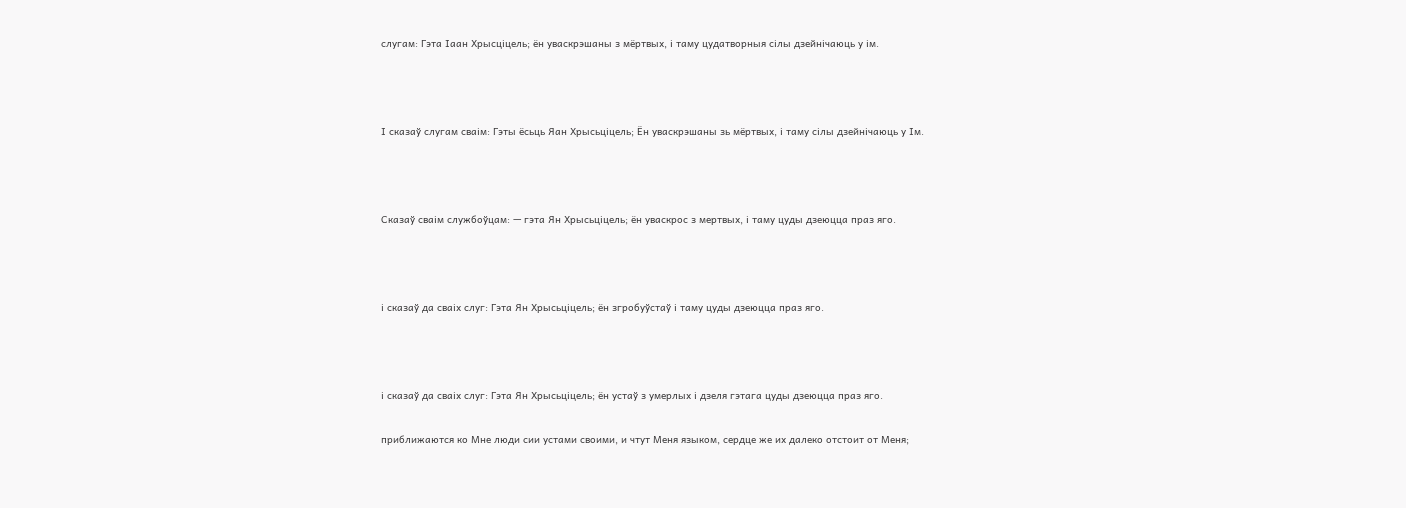слугам: Гэта Іаан Хрысціцель; ён уваскрэшаны з мёртвых, і таму цудатворныя сілы дзейнічаюць у ім.



І сказаў слугам сваім: Гэты ёсьць Яан Хрысьціцель; Ён уваскрэшаны зь мёртвых, і таму сілы дзейнічаюць у Ім.



Сказаў сваім службоўцам: — гэта Ян Хрысьціцель; ён уваскрос з мертвых, і таму цуды дзеюцца праз яго.



і сказаў да сваіх слуг: Гэта Ян Хрысьціцель; ён згробуўстаў і таму цуды дзеюцца праз яго.



і сказаў да сваіх слуг: Гэта Ян Хрысьціцель; ён устаў з умерлых і дзеля гэтага цуды дзеюцца праз яго.

приближаются ко Мне люди сии устами своими, и чтут Меня языком, сердце же их далеко отстоит от Меня;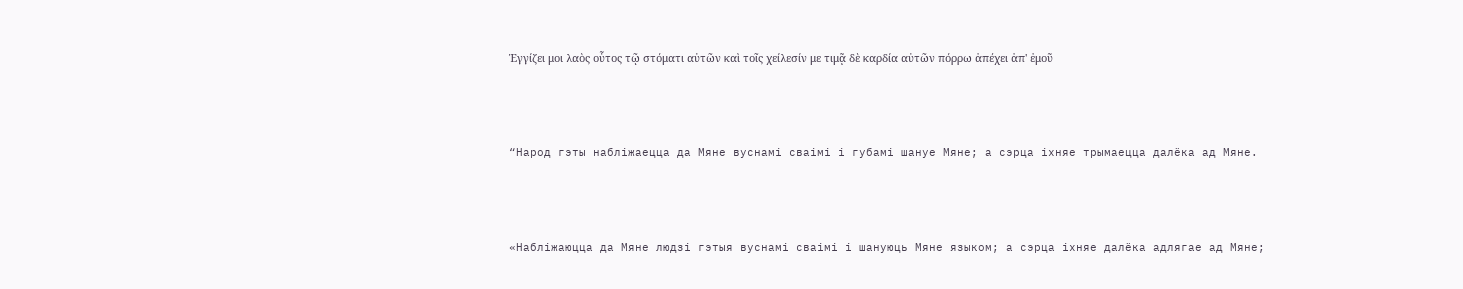Ἐγγίζει μοι λαὸς οὗτος τῷ στόματι αὐτῶν καὶ τοῖς χείλεσίν με τιμᾷ δὲ καρδία αὐτῶν πόρρω ἀπέχει ἀπ' ἐμοῦ



“Народ гэты набліжаецца да Мяне вуснамі сваімі і губамі шануе Мяне; а сэрца іхняе трымаецца далёка ад Мяне.



«Набліжаюцца да Мяне людзі гэтыя вуснамі сваімі і шануюць Мяне языком; а сэрца іхняе далёка адлягае ад Мяне;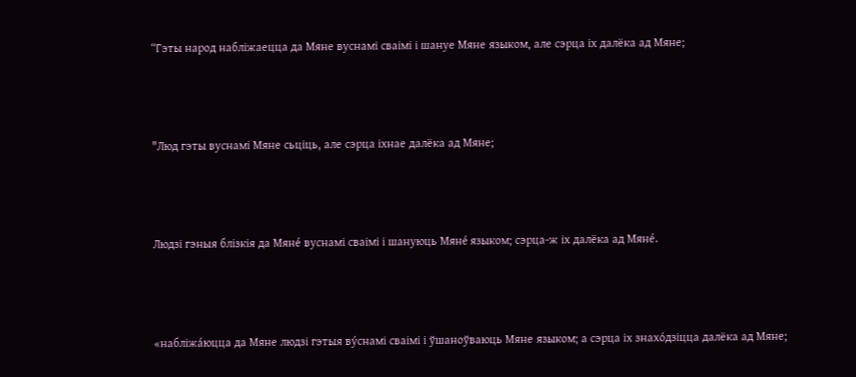“Гэты народ набліжаецца да Мяне вуснамі сваімі і шануе Мяне языком, але сэрца іх далёка ад Мяне;



"Люд гэты вуснамі Мяне сьціць, але сэрца іхнае далёка ад Мяне;



Людзі гэныя блізкія да Мяне́ вуснамі сваімі і шануюць Мяне́ языком; сэрца-ж іх далёка ад Мяне́.



«набліжа́юцца да Мяне людзі гэтыя ву́снамі сваімі і ўшаноўваюць Мяне языком; а сэрца іх знахо́дзіцца далёка ад Мяне;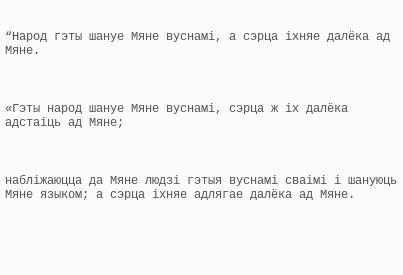“Народ гэты шануе Мяне вуснамі, а сэрца іхняе далёка ад Мяне.



«Гэты народ шануе Мяне вуснамі, сэрца ж іх далёка адстаіць ад Мяне;



набліжаюцца да Мяне людзі гэтыя вуснамі сваімі і шануюць Мяне языком; а сэрца іхняе адлягае далёка ад Мяне.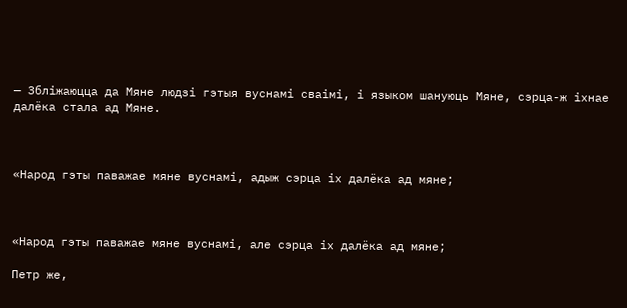— Збліжаюцца да Мяне людзі гэтыя вуснамі сваімі, і языком шануюць Мяне, сэрца-ж іхнае далёка стала ад Мяне.



«Народ гэты паважае мяне вуснамі, адыж сэрца іх далёка ад мяне;



«Народ гэты паважае мяне вуснамі, але сэрца іх далёка ад мяне;

Петр же,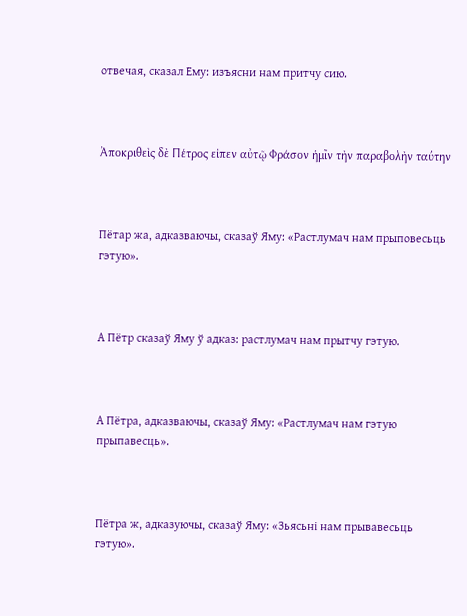отвечая, сказал Ему: изъясни нам притчу сию.



Ἀποκριθεὶς δὲ Πέτρος εἰπεν αὐτῷ Φράσον ἡμῖν τὴν παραβολὴν ταύτην



Пётар жа, адказваючы, сказаў Яму: «Растлумач нам прыповесьць гэтую».



А Пётр сказаў Яму ў адказ: растлумач нам прытчу гэтую.



А Пётра, адказваючы, сказаў Яму: «Растлумач нам гэтую прыпавесць».



Пётра ж, адказуючы, сказаў Яму: «Зьясьні нам прывавесьць гэтую».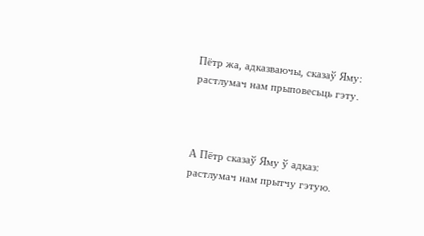Пётр жа, адказваючы, сказаў Яму: растлумач нам прыповесьць гэту.



А Пётр сказаў Яму ў адказ: растлумач нам прытчу гэтую.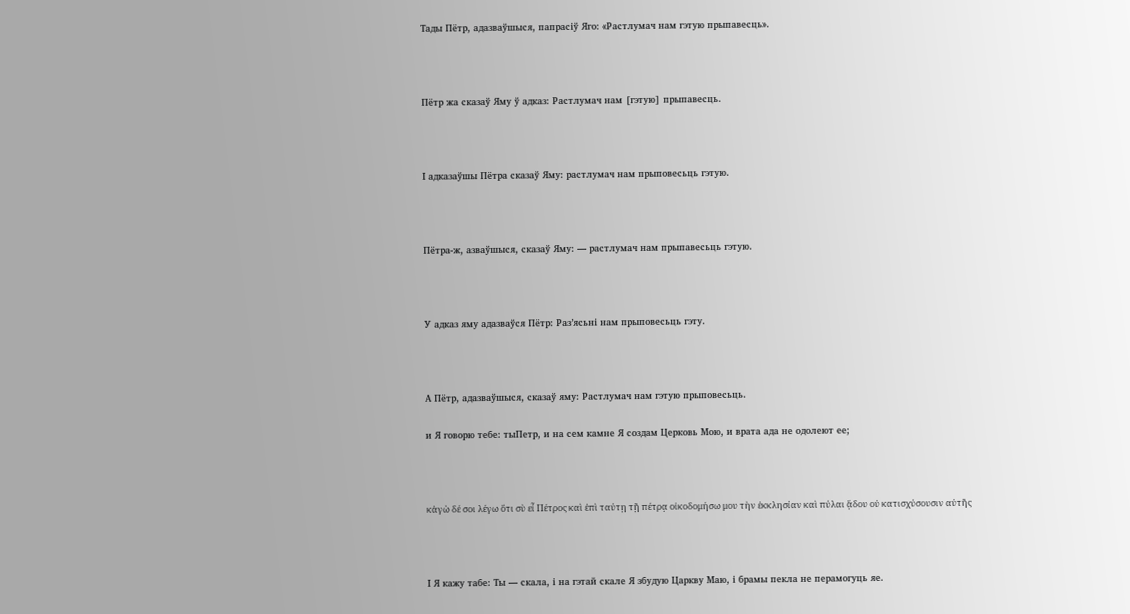Тады Пётр, адазваўшыся, папрасіў Яго: «Растлумач нам гэтую прыпавесць».



Пётр жа сказаў Яму ў адказ: Растлумач нам [гэтую] прыпавесць.



І адказаўшы Пётра сказаў Яму: растлумач нам прыповесьць гэтую.



Пётра-ж, азваўшыся, сказаў Яму: — растлумач нам прыпавесьць гэтую.



У адказ яму адазваўся Пётр: Раз’ясьні нам прыповесьць гэту.



А Пётр, адазваўшыся, сказаў яму: Растлумач нам гэтую прыповесьць.

и Я говорю тебе: тыПетр, и на сем камне Я создам Церковь Мою, и врата ада не одолеют ее;



κἀγὼ δέ σοι λέγω ὅτι σὺ εἶ Πέτρος καὶ ἐπὶ ταύτῃ τῇ πέτρᾳ οἰκοδομήσω μου τὴν ἐκκλησίαν καὶ πύλαι ᾅδου οὐ κατισχύσουσιν αὐτῆς



І Я кажу табе: Ты — скала, і на гэтай скале Я збудую Царкву Маю, і брамы пекла не перамогуць яе.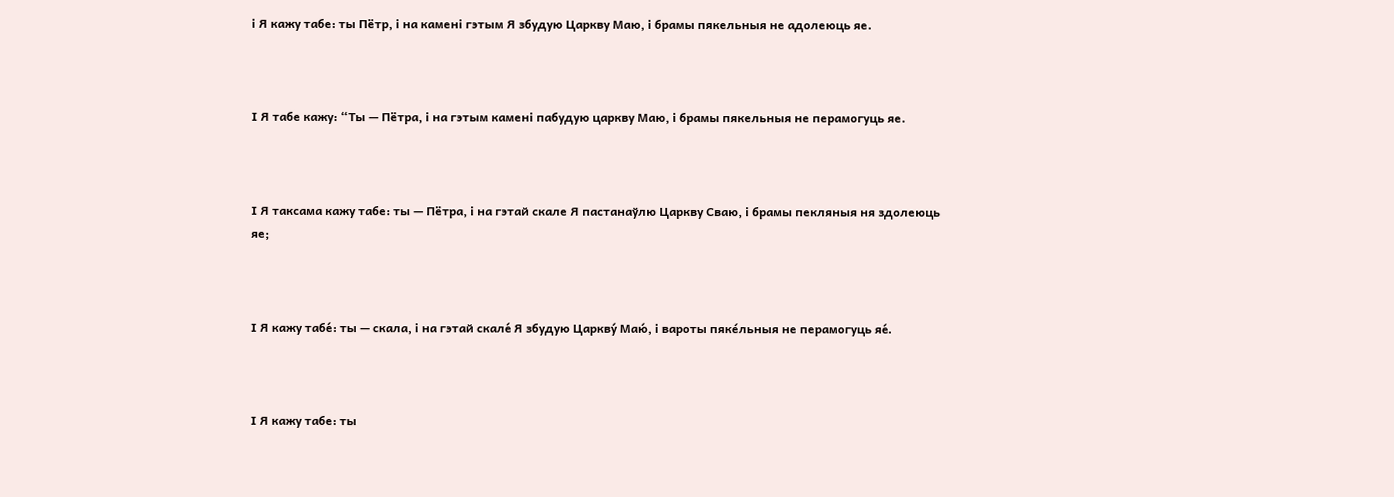і Я кажу табе: ты Пётр, і на камені гэтым Я збудую Царкву Маю, і брамы пякельныя не адолеюць яе.



І Я табе кажу: “Ты — Пётра, і на гэтым камені пабудую царкву Маю, і брамы пякельныя не перамогуць яе.



І Я таксама кажу табе: ты — Пётра, і на гэтай скале Я пастанаўлю Царкву Сваю, і брамы пекляныя ня здолеюць яе;



І Я кажу табе́: ты — скала, і на гэтай скале́ Я збудую Царкву́ Маю́, і вароты пяке́льныя не перамогуць яе́.



І Я кажу табе: ты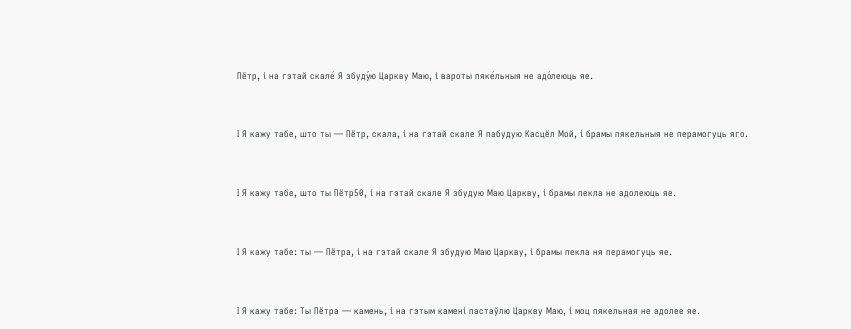Пётр, і на гэтай скале́ Я збуду́ю Царкву Маю, і вароты пяке́льныя не адо́леюць яе.



І Я кажу табе, што ты — Пётр, скала, і на гэтай скале Я пабудую Касцёл Мой, і брамы пякельныя не перамогуць яго.



І Я кажу табе, што ты Пётр50, і на гэтай скале Я збудую Маю Царкву, і брамы пекла не адолеюць яе.



І Я кажу табе: ты — Пётра, і на гэтай скале Я збудую Маю Царкву, і брамы пекла ня перамогуць яе.



І Я кажу табе: Ты Пётра — камень, і на гэтым камені пастаўлю Царкву Маю, і моц пякельная не адолее яе.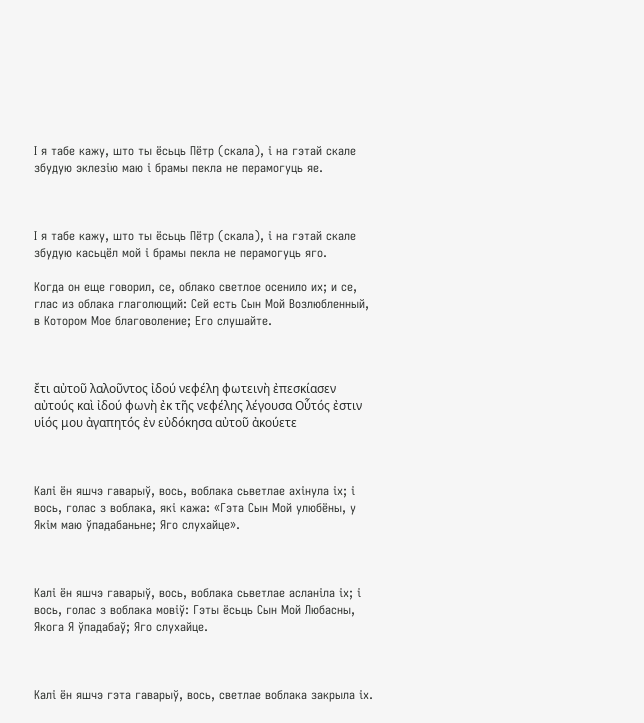І я табе кажу, што ты ёсьць Пётр (скала), і на гэтай скале збудую эклезію маю і брамы пекла не перамогуць яе.



І я табе кажу, што ты ёсьць Пётр (скала), і на гэтай скале збудую касьцёл мой і брамы пекла не перамогуць яго.

Когда он еще говорил, се, облако светлое осенило их; и се, глас из облака глаголющий: Сей есть Сын Мой Возлюбленный, в Котором Мое благоволение; Его слушайте.



ἔτι αὐτοῦ λαλοῦντος ἰδού νεφέλη φωτεινὴ ἐπεσκίασεν αὐτούς καὶ ἰδού φωνὴ ἐκ τῆς νεφέλης λέγουσα Οὗτός ἐστιν υἱός μου ἀγαπητός ἐν εὐδόκησα αὐτοῦ ἀκούετε



Калі ён яшчэ гаварыў, вось, воблака сьветлае ахінула іх; і вось, голас з воблака, які кажа: «Гэта Сын Мой улюбёны, у Якім маю ўпадабаньне; Яго слухайце».



Калі ён яшчэ гаварыў, вось, воблака сьветлае асланіла іх; і вось, голас з воблака мовіў: Гэты ёсьць Сын Мой Любасны, Якога Я ўпадабаў; Яго слухайце.



Калі ён яшчэ гэта гаварыў, вось, светлае воблака закрыла іх.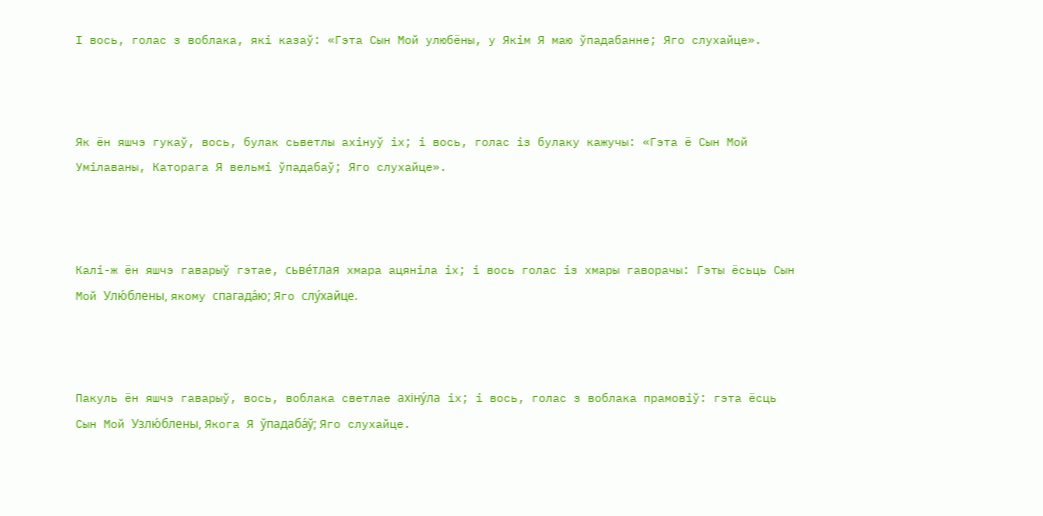І вось, голас з воблака, які казаў: «Гэта Сын Мой улюбёны, у Якім Я маю ўпадабанне; Яго слухайце».



Як ён яшчэ гукаў, вось, булак сьветлы ахінуў іх; і вось, голас із булаку кажучы: «Гэта ё Сын Мой Умілаваны, Каторага Я вельмі ўпадабаў; Яго слухайце».



Калі-ж ён яшчэ гаварыў гэтае, сьве́тлая хмара ацяніла іх; і вось голас із хмары гаворачы: Гэты ёсьць Сын Мой Улю́блены, якому спагада́ю; Яго слу́хайце.



Пакуль ён яшчэ гаварыў, вось, воблака светлае ахіну́ла іх; і вось, голас з воблака прамовіў: гэта ёсць Сын Мой Узлю́блены, Якога Я ўпадаба́ў; Яго слухайце.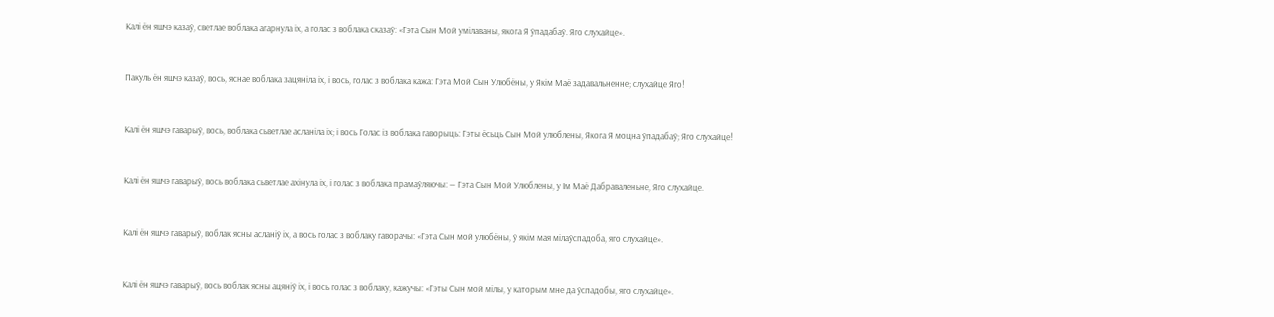Калі ён яшчэ казаў, светлае воблака агарнула іх, а голас з воблака сказаў: «Гэта Сын Мой умілаваны, якога Я ўпадабаў. Яго слухайце».



Пакуль ён яшчэ казаў, вось, яснае воблака зацяніла іх, і вось, голас з воблака кажа: Гэта Мой Сын Улюбёны, у Якім Маё задавальненне; слухайце Яго!



Калі ён яшчэ гаварыў, вось, воблака сьветлае асланіла іх; і вось Голас із воблака гаворыць: Гэты ёсьць Сын Мой улюблены, Якога Я моцна ўпадабаў; Яго слухайце!



Калі ён яшчэ гаварыў, вось воблака сьветлае ахінула іх, і голас з воблака прамаўляючы: — Гэта Сын Мой Улюблены, у Ім Маё Дабраваленьне, Яго слухайце.



Калі ён яшчэ гаварыў, воблак ясны асланіў іх, а вось голас з воблаку гаворачы: «Гэта Сын мой улюбёны, ў якім мая мілаўспадоба, яго слухайце».



Калі ён яшчэ гаварыў, вось воблак ясны ацяніў іх, і вось голас з воблаку, кажучы: «Гэты Сын мой мілы, у каторым мне да ўспадобы, яго слухайце».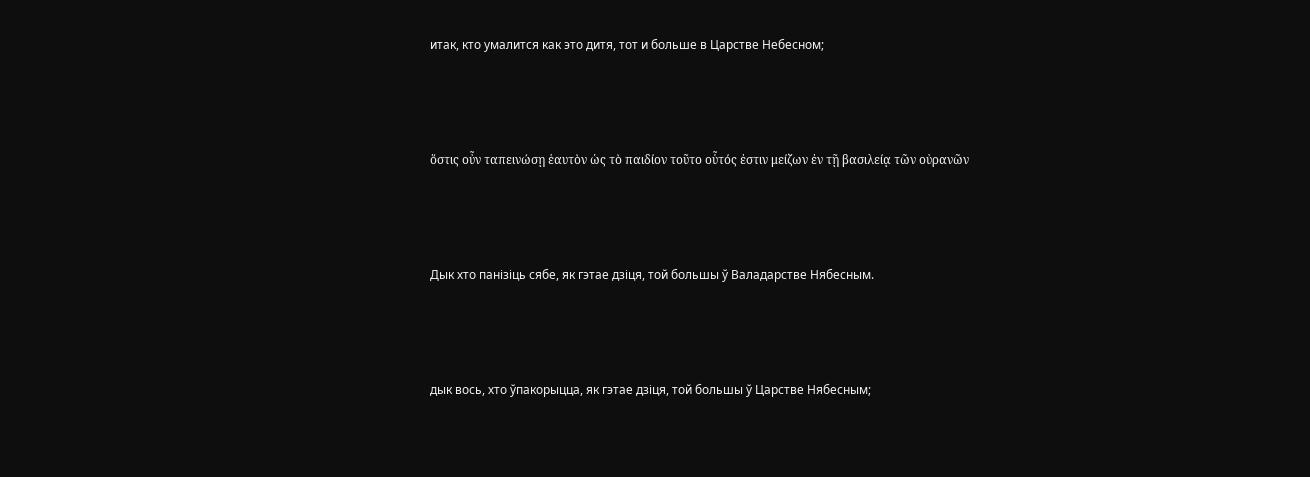итак, кто умалится как это дитя, тот и больше в Царстве Небесном;



ὅστις οὖν ταπεινώσῃ ἑαυτὸν ὡς τὸ παιδίον τοῦτο οὗτός ἐστιν μείζων ἐν τῇ βασιλείᾳ τῶν οὐρανῶν



Дык хто панізіць сябе, як гэтае дзіця, той большы ў Валадарстве Нябесным.



дык вось, хто ўпакорыцца, як гэтае дзіця, той большы ў Царстве Нябесным;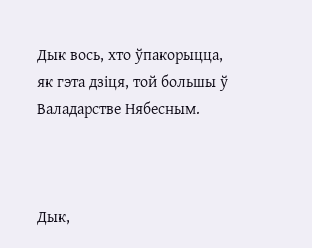Дык вось, хто ўпакорыцца, як гэта дзіця, той большы ў Валадарстве Нябесным.



Дык,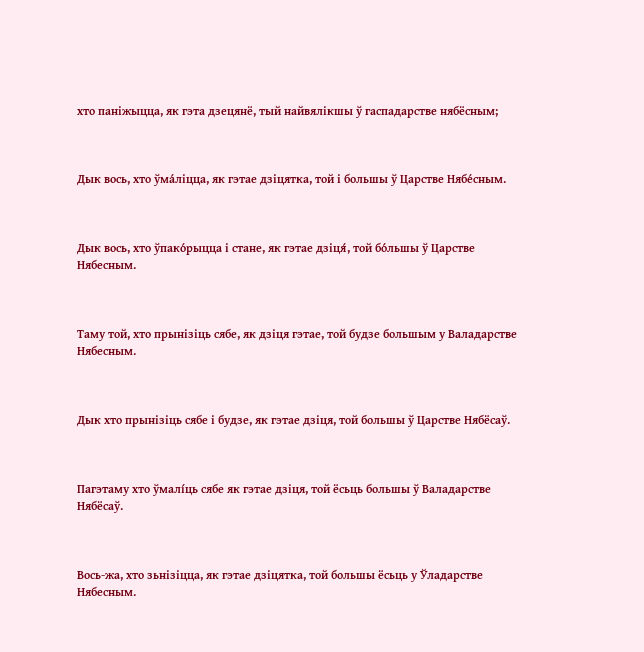хто паніжыцца, як гэта дзецянё, тый найвялікшы ў гаспадарстве нябёсным;



Дык вось, хто ўма́ліцца, як гэтае дзіцятка, той і большы ў Царстве Нябе́сным.



Дык вось, хто ўпако́рыцца і стане, як гэтае дзіця́, той бо́льшы ў Царстве Нябесным.



Таму той, хто прынізіць сябе, як дзіця гэтае, той будзе большым у Валадарстве Нябесным.



Дык хто прынізіць сябе і будзе, як гэтае дзіця, той большы ў Царстве Нябёсаў.



Пагэтаму хто ўмалíць сябе як гэтае дзіця, той ёсьць большы ў Валадарстве Нябёсаў.



Вось-жа, хто зьнізіцца, як гэтае дзіцятка, той большы ёсьць у Ўладарстве Нябесным.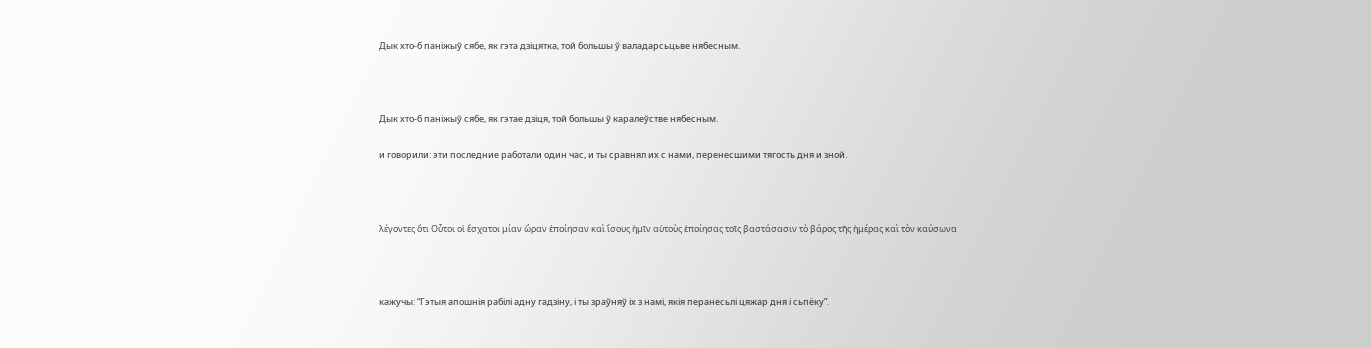Дык хто-б паніжыў сябе, як гэта дзіцятка, той большы ў валадарсьцьве нябесным.



Дык хто-б паніжыў сябе, як гэтае дзіця, той большы ў каралеўстве нябесным.

и говорили: эти последние работали один час, и ты сравнял их с нами, перенесшими тягость дня и зной.



λέγοντες ὅτι Οὗτοι οἱ ἔσχατοι μίαν ὥραν ἐποίησαν καὶ ἴσους ἡμῖν αὐτοὺς ἐποίησας τοῖς βαστάσασιν τὸ βάρος τῆς ἡμέρας καὶ τὸν καύσωνα



кажучы: “Гэтыя апошнія рабілі адну гадзіну, і ты зраўняў іх з намі, якія перанесьлі цяжар дня і сьпёку”.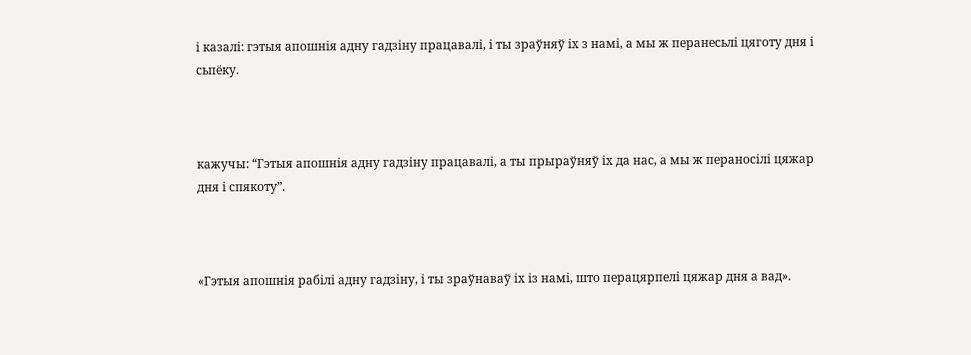і казалі: гэтыя апошнія адну гадзіну працавалі, і ты зраўняў іх з намі, а мы ж перанесьлі цяготу дня і сьпёку.



кажучы: “Гэтыя апошнія адну гадзіну працавалі, а ты прыраўняў іх да нас, а мы ж пераносілі цяжар дня і спякоту”.



«Гэтыя апошнія рабілі адну гадзіну, і ты зраўнаваў іх із намі, што перацярпелі цяжар дня а вад».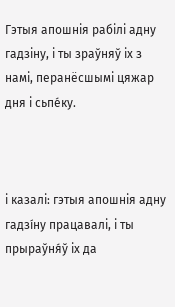Гэтыя апошнія рабілі адну гадзіну, і ты зраўняў іх з намі, перанёсшымі цяжар дня і сьпе́ку.



і казалі: гэтыя апошнія адну гадзíну працавалі, і ты прыраўня́ў іх да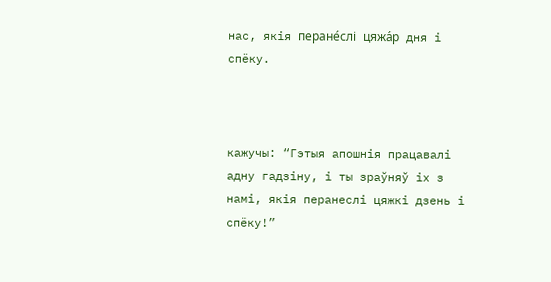нас, якія перане́слі цяжа́р дня і спёку.



кажучы: “Гэтыя апошнія працавалі адну гадзіну, і ты зраўняў іх з намі, якія перанеслі цяжкі дзень і спёку!”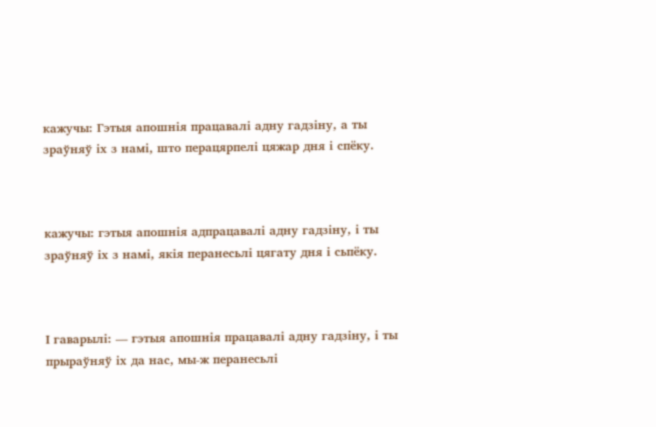кажучы: Гэтыя апошнія працавалі адну гадзіну, а ты зраўняў іх з намі, што перацярпелі цяжар дня і спёку.



кажучы: гэтыя апошнія адпрацавалі адну гадзіну, і ты зраўняў іх з намі, якія перанесьлі цягату дня і сьпёку.



І гаварылі: — гэтыя апошнія працавалі адну гадзіну, і ты прыраўняў іх да нас, мы-ж перанесьлі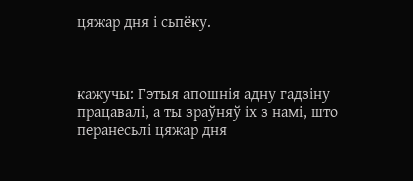цяжар дня і сьпёку.



кажучы: Гэтыя апошнія адну гадзіну працавалі, а ты зраўняў іх з намі, што перанесьлі цяжар дня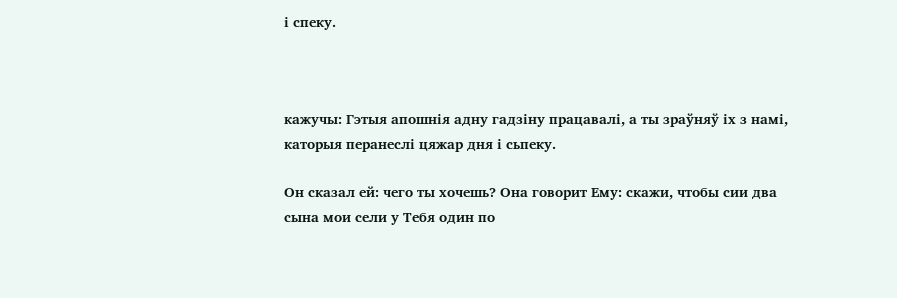і спеку.



кажучы: Гэтыя апошнія адну гадзіну працавалі, а ты зраўняў іх з намі, каторыя перанеслі цяжар дня і сьпеку.

Он сказал ей: чего ты хочешь? Она говорит Ему: скажи, чтобы сии два сына мои сели у Тебя один по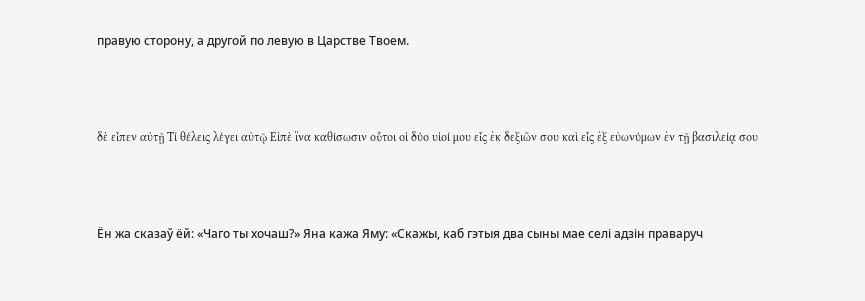правую сторону, а другой по левую в Царстве Твоем.



δὲ εἶπεν αὐτῇ Τί θέλεις λέγει αὐτῷ Εἰπὲ ἵνα καθίσωσιν οὗτοι οἱ δύο υἱοί μου εἷς ἐκ δεξιῶν σου καὶ εἷς ἐξ εὐωνύμων ἐν τῇ βασιλείᾳ σου



Ён жа сказаў ёй: «Чаго ты хочаш?» Яна кажа Яму: «Скажы, каб гэтыя два сыны мае селі адзін праваруч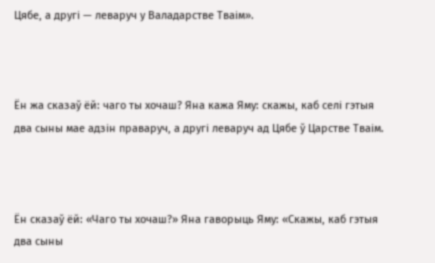Цябе, а другі — леваруч у Валадарстве Тваім».



Ён жа сказаў ёй: чаго ты хочаш? Яна кажа Яму: скажы, каб селі гэтыя два сыны мае адзін праваруч, а другі леваруч ад Цябе ў Царстве Тваім.



Ён сказаў ёй: «Чаго ты хочаш?» Яна гаворыць Яму: «Скажы, каб гэтыя два сыны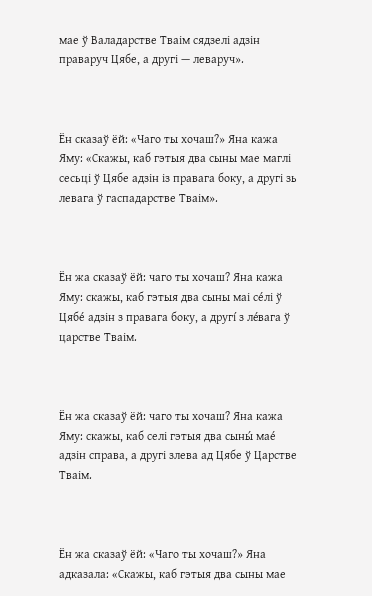мае ў Валадарстве Тваім сядзелі адзін праваруч Цябе, а другі — леваруч».



Ён сказаў ёй: «Чаго ты хочаш?» Яна кажа Яму: «Скажы, каб гэтыя два сыны мае маглі сесьці ў Цябе адзін із правага боку, а другі зь левага ў гаспадарстве Тваім».



Ён жа сказаў ёй: чаго ты хочаш? Яна кажа Яму: скажы, каб гэтыя два сыны маі се́лі ў Цябе́ адзін з правага боку, а другí з ле́вага ў царстве Тваім.



Ён жа сказаў ёй: чаго ты хочаш? Яна кажа Яму: скажы, каб селі гэтыя два сыны́ мае́ адзін справа, а другі злева ад Цябе ў Царстве Тваім.



Ён жа сказаў ёй: «Чаго ты хочаш?» Яна адказала: «Скажы, каб гэтыя два сыны мае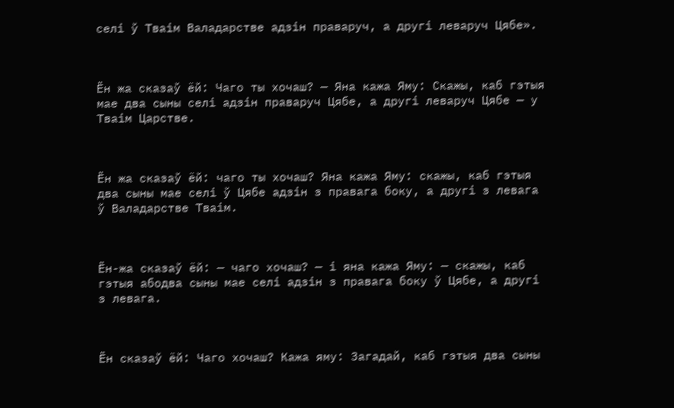селі ў Тваім Валадарстве адзін праваруч, а другі леваруч Цябе».



Ён жа сказаў ёй: Чаго ты хочаш? — Яна кажа Яму: Скажы, каб гэтыя мае два сыны селі адзін праваруч Цябе, а другі леваруч Цябе — у Тваім Царстве.



Ён жа сказаў ёй: чаго ты хочаш? Яна кажа Яму: скажы, каб гэтыя два сыны мае селі ў Цябе адзін з правага боку, а другі з левага ў Валадарстве Тваім.



Ён-жа сказаў ёй: — чаго хочаш? — і яна кажа Яму: — скажы, каб гэтыя абодва сыны мае селі адзін з правага боку ў Цябе, а другі з левага.



Ён сказаў ёй: Чаго хочаш? Кажа яму: Загадай, каб гэтыя два сыны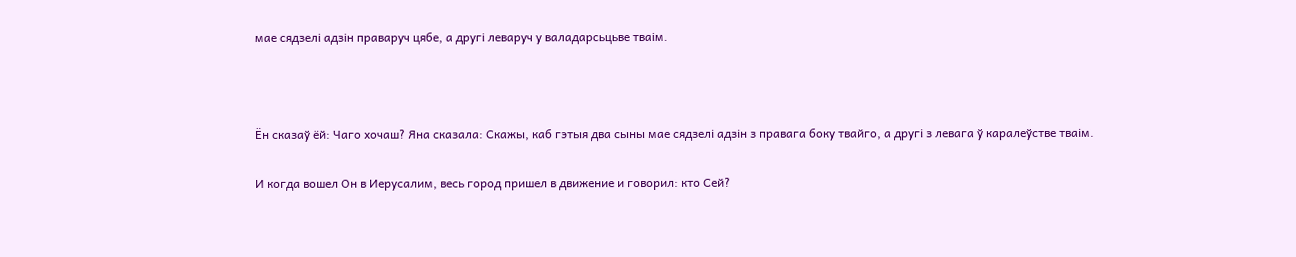мае сядзелі адзін праваруч цябе, а другі леваруч у валадарсьцьве тваім.



Ён сказаў ёй: Чаго хочаш? Яна сказала: Скажы, каб гэтыя два сыны мае сядзелі адзін з правага боку твайго, а другі з левага ў каралеўстве тваім.

И когда вошел Он в Иерусалим, весь город пришел в движение и говорил: кто Сей?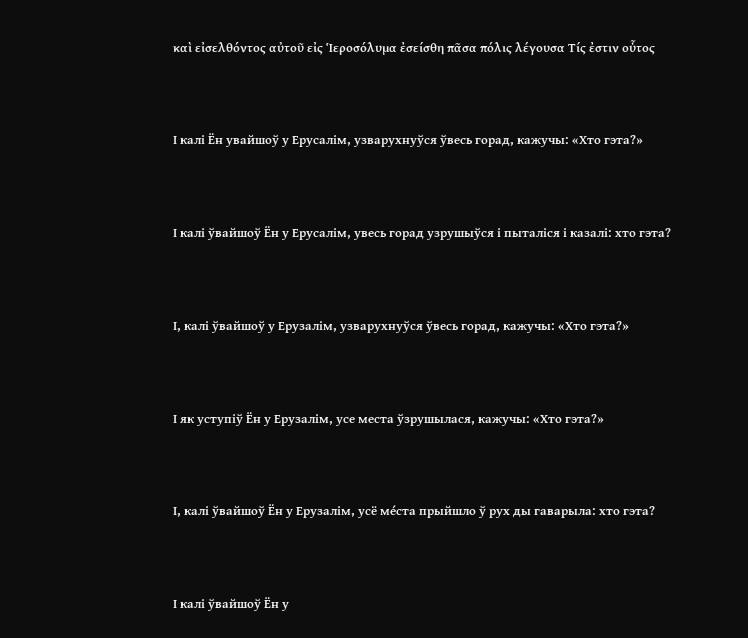καὶ εἰσελθόντος αὐτοῦ εἰς Ἱεροσόλυμα ἐσείσθη πᾶσα πόλις λέγουσα Τίς ἐστιν οὗτος



І калі Ён увайшоў у Ерусалім, узварухнуўся ўвесь горад, кажучы: «Хто гэта?»



І калі ўвайшоў Ён у Ерусалім, увесь горад узрушыўся і пыталіся і казалі: хто гэта?



І, калі ўвайшоў у Ерузалім, узварухнуўся ўвесь горад, кажучы: «Хто гэта?»



І як уступіў Ён у Ерузалім, усе места ўзрушылася, кажучы: «Хто гэта?»



І, калі ўвайшоў Ён у Ерузалім, усё ме́ста прыйшло ў рух ды гаварыла: хто гэта?



І калі ўвайшоў Ён у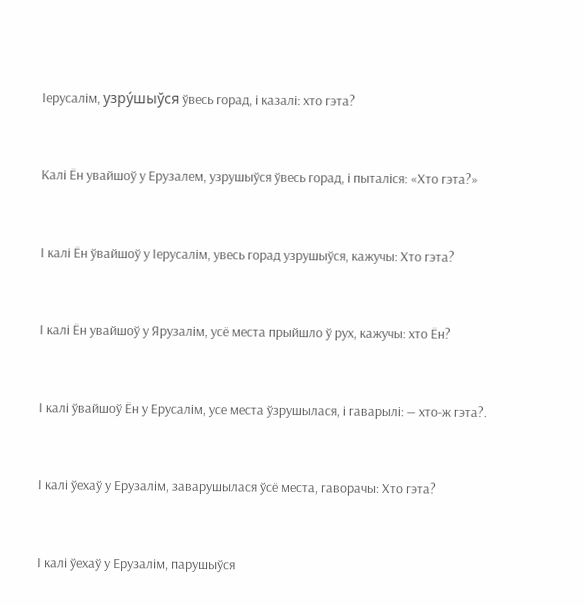Іерусалім, узру́шыўся ўвесь горад, і казалі: хто гэта?



Калі Ён увайшоў у Ерузалем, узрушыўся ўвесь горад, і пыталіся: «Хто гэта?»



І калі Ён ўвайшоў у Іерусалім, увесь горад узрушыўся, кажучы: Хто гэта?



І калі Ён увайшоў у Ярузалім, усё места прыйшло ў рух, кажучы: хто Ён?



І калі ўвайшоў Ён у Ерусалім, усе места ўзрушылася, і гаварылі: — хто-ж гэта?.



І калі ўехаў у Ерузалім, заварушылася ўсё места, гаворачы: Хто гэта?



І калі ўехаў у Ерузалім, парушыўся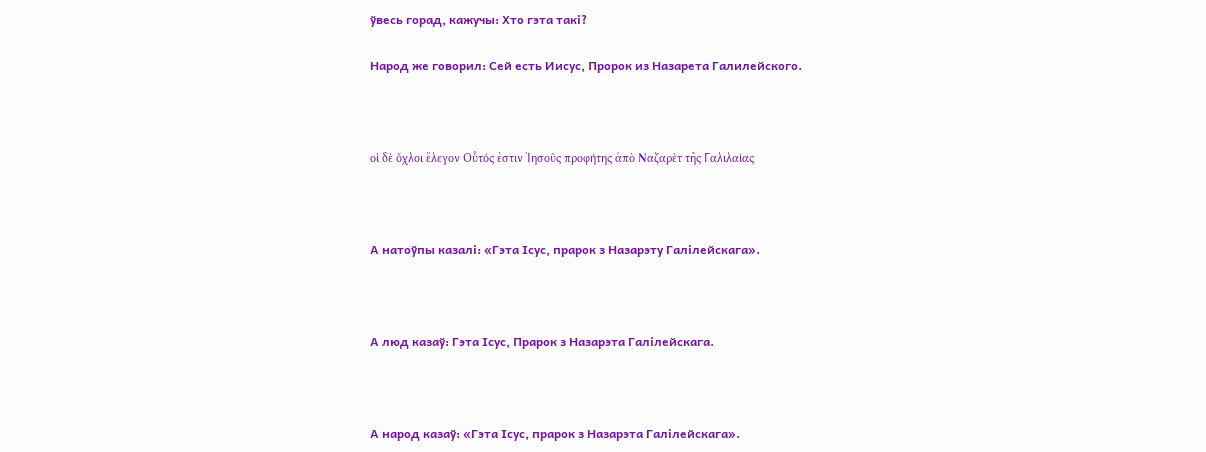ўвесь горад, кажучы: Хто гэта такі?

Народ же говорил: Сей есть Иисус, Пророк из Назарета Галилейского.



οἱ δὲ ὄχλοι ἔλεγον Οὗτός ἐστιν Ἰησοῦς προφήτης ἀπὸ Ναζαρὲτ τῆς Γαλιλαίας



А натоўпы казалі: «Гэта Ісус, прарок з Назарэту Галілейскага».



А люд казаў: Гэта Ісус, Прарок з Назарэта Галілейскага.



А народ казаў: «Гэта Ісус, прарок з Назарэта Галілейскага».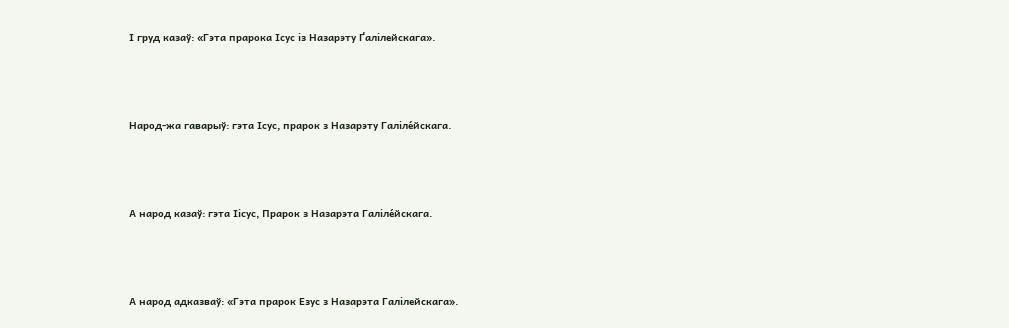І груд казаў: «Гэта прарока Ісус із Назарэту Ґалілейскага».



Народ-жа гаварыў: гэта Ісус, прарок з Назарэту Галіле́йскага.



А народ казаў: гэта Іісус, Прарок з Назарэта Галіле́йскага.



А народ адказваў: «Гэта прарок Езус з Назарэта Галілейскага».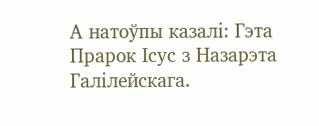А натоўпы казалі: Гэта Прарок Ісус з Назарэта Галілейскага.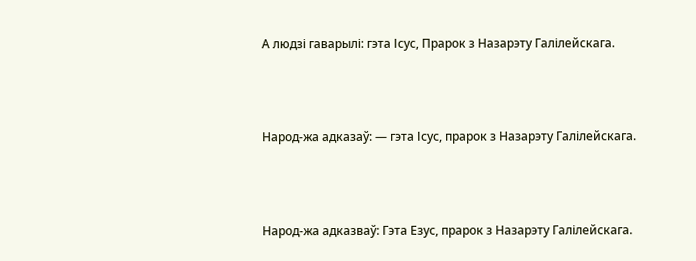А людзі гаварылі: гэта Ісус, Прарок з Назарэту Галілейскага.



Народ-жа адказаў: — гэта Ісус, прарок з Назарэту Галілейскага.



Народ-жа адказваў: Гэта Езус, прарок з Назарэту Галілейскага.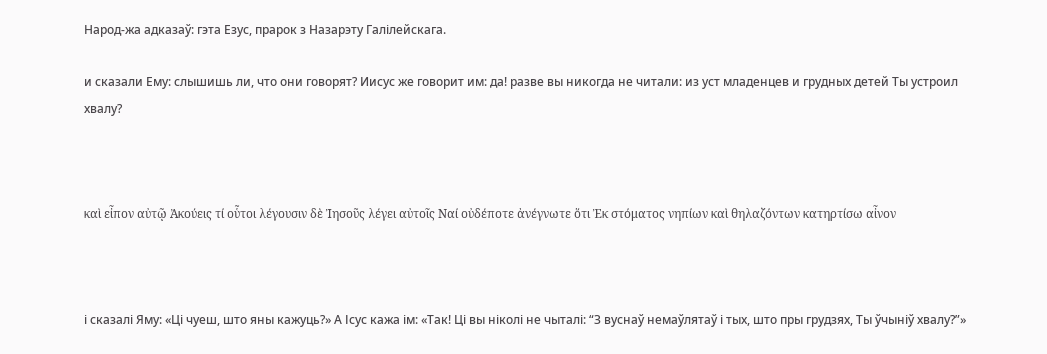Народ-жа адказаў: гэта Езус, прарок з Назарэту Галілейскага.

и сказали Ему: слышишь ли, что они говорят? Иисус же говорит им: да! разве вы никогда не читали: из уст младенцев и грудных детей Ты устроил хвалу?



καὶ εἶπον αὐτῷ Ἀκούεις τί οὗτοι λέγουσιν δὲ Ἰησοῦς λέγει αὐτοῖς Ναί οὐδέποτε ἀνέγνωτε ὅτι Ἐκ στόματος νηπίων καὶ θηλαζόντων κατηρτίσω αἶνον



і сказалі Яму: «Ці чуеш, што яны кажуць?» А Ісус кажа ім: «Так! Ці вы ніколі не чыталі: “З вуснаў немаўлятаў і тых, што пры грудзях, Ты ўчыніў хвалу?”»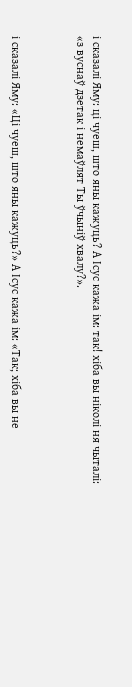і сказалі Яму: ці чуеш, што яны кажуць? А Ісус кажа ім: так! хіба вы ніколі ня чыталі: «з вуснаў дзетак і немаўлят Ты ўчыніў хвалу?».



і сказалі Яму: «Ці чуеш, што яны кажуць?» А Ісус кажа ім: «Так; хіба вы не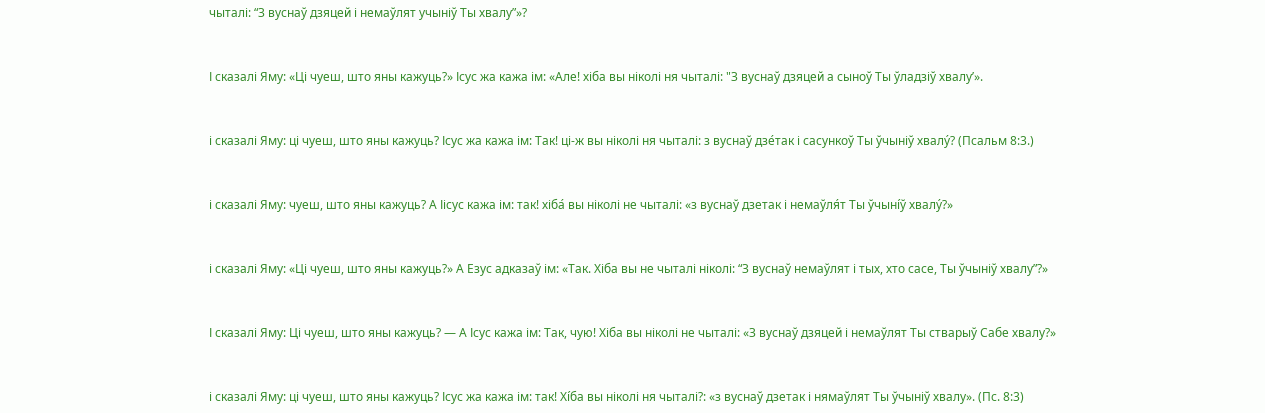чыталі: “З вуснаў дзяцей і немаўлят учыніў Ты хвалу”»?



І сказалі Яму: «Ці чуеш, што яны кажуць?» Ісус жа кажа ім: «Але! хіба вы ніколі ня чыталі: "З вуснаў дзяцей а сыноў Ты ўладзіў хвалу’».



і сказалі Яму: ці чуеш, што яны кажуць? Ісус жа кажа ім: Так! ці-ж вы ніколі ня чыталі: з вуснаў дзе́так і сасункоў Ты ўчыніў хвалу́? (Псальм 8:3.)



і сказалі Яму: чуеш, што яны кажуць? А Іісус кажа ім: так! хіба́ вы ніколі не чыталі: «з вуснаў дзетак і немаўля́т Ты ўчынíў хвалу́?»



і сказалі Яму: «Ці чуеш, што яны кажуць?» А Езус адказаў ім: «Так. Хіба вы не чыталі ніколі: “З вуснаў немаўлят і тых, хто сасе, Ты ўчыніў хвалу”?»



І сказалі Яму: Ці чуеш, што яны кажуць? — А Ісус кажа ім: Так, чую! Хіба вы ніколі не чыталі: «З вуснаў дзяцей і немаўлят Ты стварыў Сабе хвалу?»



і сказалі Яму: ці чуеш, што яны кажуць? Ісус жа кажа ім: так! Хíба вы ніколі ня чыталі?: «з вуснаў дзетак і нямаўлят Ты ўчыніў хвалу». (Пс. 8:3)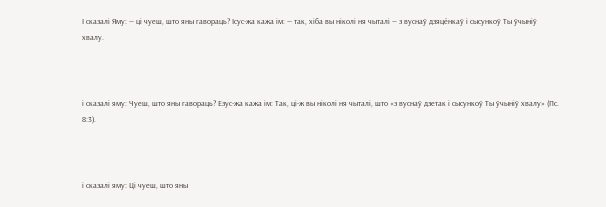І сказалі Яму: — ці чуеш, што яны гавораць? Ісус-жа кажа ім: — так, хіба вы ніколі ня чыталі — з вуснаў дзяцёнкаў і сысункоў Ты ўчыніў хвалу.



і сказалі яму: Чуеш, што яны гавораць? Езус-жа кажа ім: Так, ці-ж вы ніколі ня чыталі, што «з вуснаў дзетак і сысункоў Ты ўчыніў хвалу» (Пс. 8:3).



і сказалі яму: Ці чуеш, што яны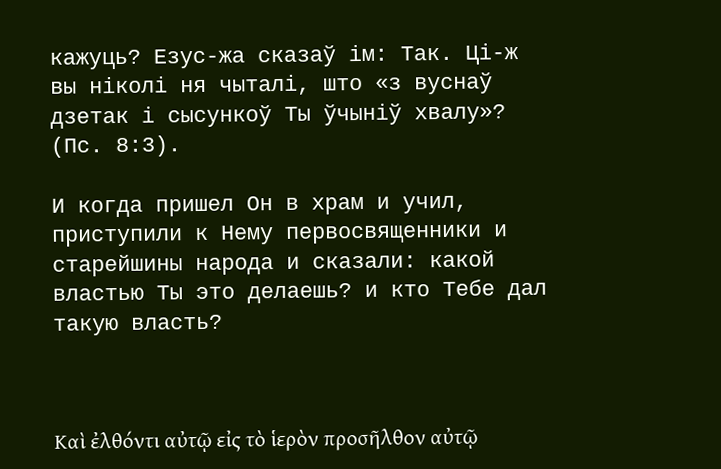кажуць? Езус-жа сказаў ім: Так. Ці-ж вы ніколі ня чыталі, што «з вуснаў дзетак і сысункоў Ты ўчыніў хвалу»? (Пс. 8:3).

И когда пришел Он в храм и учил, приступили к Нему первосвященники и старейшины народа и сказали: какой властью Ты это делаешь? и кто Тебе дал такую власть?



Καὶ ἐλθόντι αὐτῷ εἰς τὸ ἱερὸν προσῆλθον αὐτῷ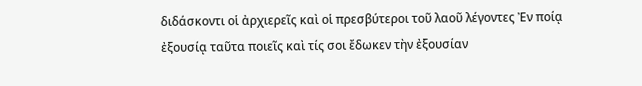διδάσκοντι οἱ ἀρχιερεῖς καὶ οἱ πρεσβύτεροι τοῦ λαοῦ λέγοντες Ἐν ποίᾳ ἐξουσίᾳ ταῦτα ποιεῖς καὶ τίς σοι ἔδωκεν τὴν ἐξουσίαν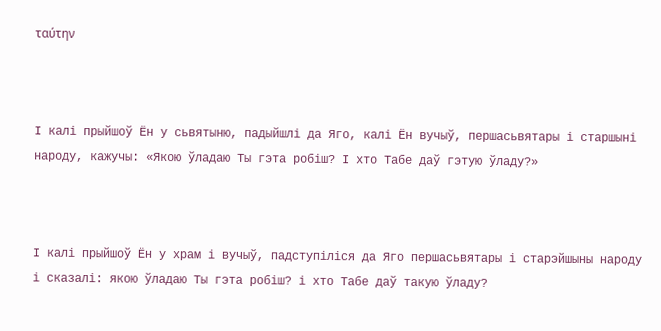ταύτην



І калі прыйшоў Ён у сьвятыню, падыйшлі да Яго, калі Ён вучыў, першасьвятары і старшыні народу, кажучы: «Якою ўладаю Ты гэта робіш? І хто Табе даў гэтую ўладу?»



І калі прыйшоў Ён у храм і вучыў, падступіліся да Яго першасьвятары і старэйшыны народу і сказалі: якою ўладаю Ты гэта робіш? і хто Табе даў такую ўладу?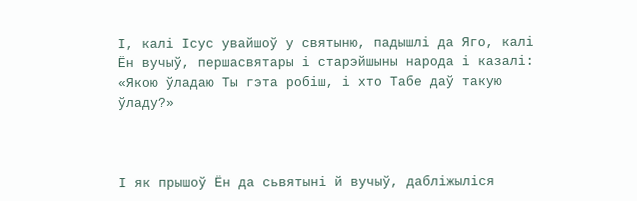І, калі Ісус увайшоў у святыню, падышлі да Яго, калі Ён вучыў, першасвятары і старэйшыны народа і казалі: «Якою ўладаю Ты гэта робіш, і хто Табе даў такую ўладу?»



І як прышоў Ён да сьвятыні й вучыў, дабліжыліся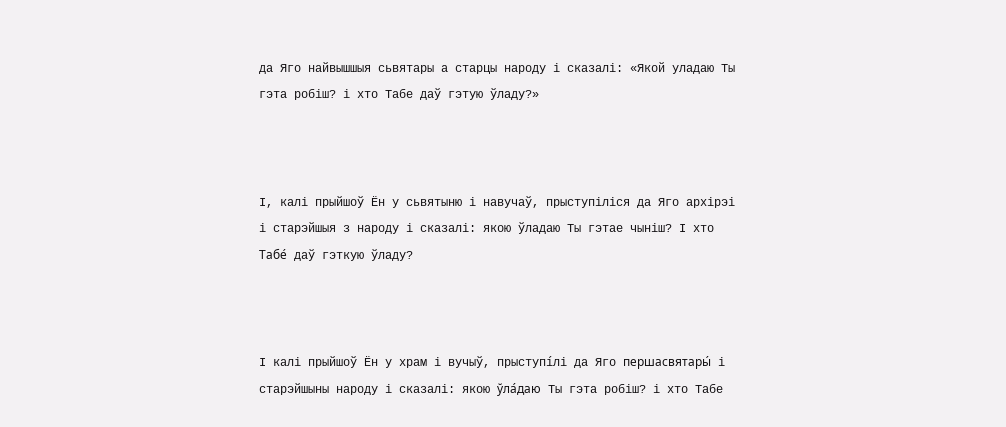да Яго найвышшыя сьвятары а старцы народу і сказалі: «Якой уладаю Ты гэта робіш? і хто Табе даў гэтую ўладу?»



І, калі прыйшоў Ён у сьвятыню і навучаў, прыступіліся да Яго архірэі і старэйшыя з народу і сказалі: якою ўладаю Ты гэтае чыніш? І хто Табе́ даў гэткую ўладу?



І калі прыйшоў Ён у храм і вучыў, прыступíлі да Яго першасвятары́ і старэйшыны народу і сказалі: якою ўла́даю Ты гэта робіш? і хто Табе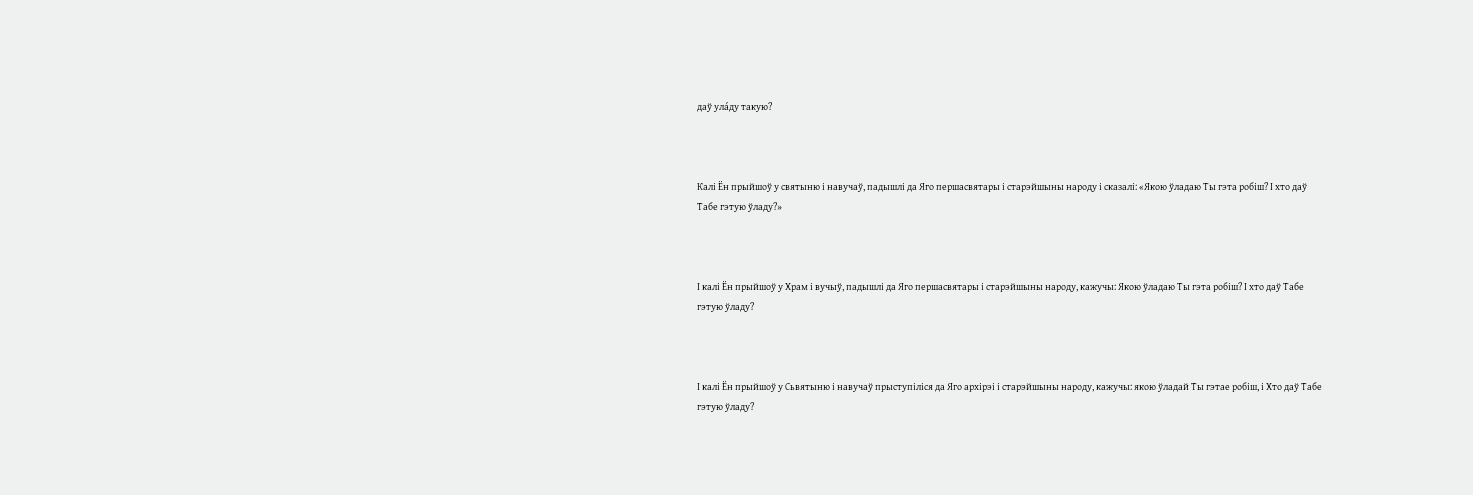даў ула́ду такую?



Калі Ён прыйшоў у святыню і навучаў, падышлі да Яго першасвятары і старэйшыны народу і сказалі: «Якою ўладаю Ты гэта робіш? І хто даў Табе гэтую ўладу?»



І калі Ён прыйшоў у Храм і вучыў, падышлі да Яго першасвятары і старэйшыны народу, кажучы: Якою ўладаю Ты гэта робіш? І хто даў Табе гэтую ўладу?



І калі Ён прыйшоў у Сьвятыню і навучаў прыступіліся да Яго архірэі і старэйшыны народу, кажучы: якою ўладай Ты гэтае робіш, і Хто даў Табе гэтую ўладу?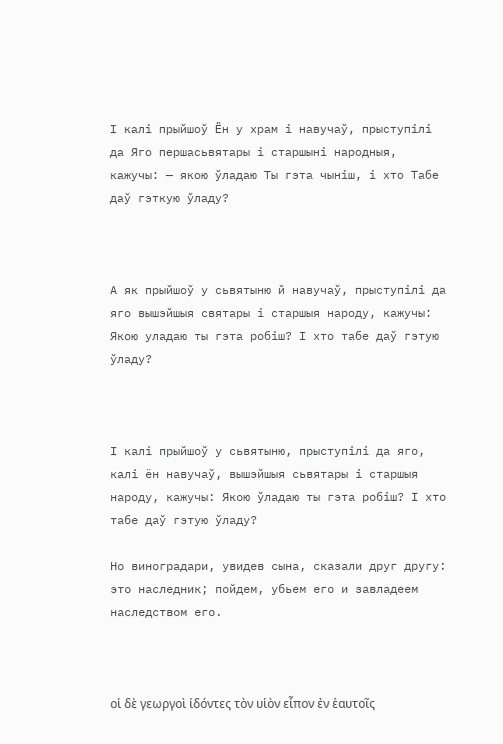І калі прыйшоў Ён у храм і навучаў, прыступілі да Яго першасьвятары і старшыні народныя, кажучы: — якою ўладаю Ты гэта чыніш, і хто Табе даў гэткую ўладу?



А як прыйшоў у сьвятыню й навучаў, прыступілі да яго вышэйшыя святары і старшыя народу, кажучы: Якою уладаю ты гэта робіш? І хто табе даў гэтую ўладу?



І калі прыйшоў у сьвятыню, прыступілі да яго, калі ён навучаў, вышэйшыя сьвятары і старшыя народу, кажучы: Якою ўладаю ты гэта робіш? І хто табе даў гэтую ўладу?

Но виноградари, увидев сына, сказали друг другу: это наследник; пойдем, убьем его и завладеем наследством его.



οἱ δὲ γεωργοὶ ἰδόντες τὸν υἱὸν εἶπον ἐν ἑαυτοῖς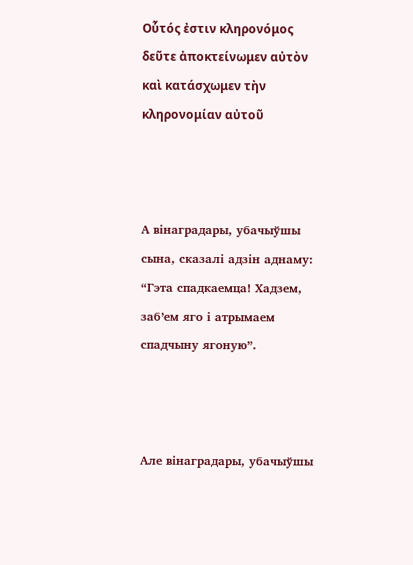Οὗτός ἐστιν κληρονόμος δεῦτε ἀποκτείνωμεν αὐτὸν καὶ κατάσχωμεν τὴν κληρονομίαν αὐτοῦ



А вінаградары, убачыўшы сына, сказалі адзін аднаму: “Гэта спадкаемца! Хадзем, заб’ем яго і атрымаем спадчыну ягоную”.



Але вінаградары, убачыўшы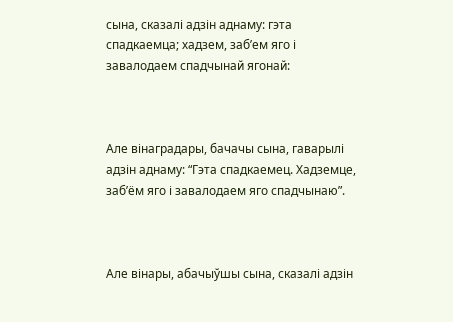сына, сказалі адзін аднаму: гэта спадкаемца; хадзем, заб’ем яго і завалодаем спадчынай ягонай:



Але вінаградары, бачачы сына, гаварылі адзін аднаму: “Гэта спадкаемец. Хадземце, заб’ём яго і завалодаем яго спадчынаю”.



Але вінары, абачыўшы сына, сказалі адзін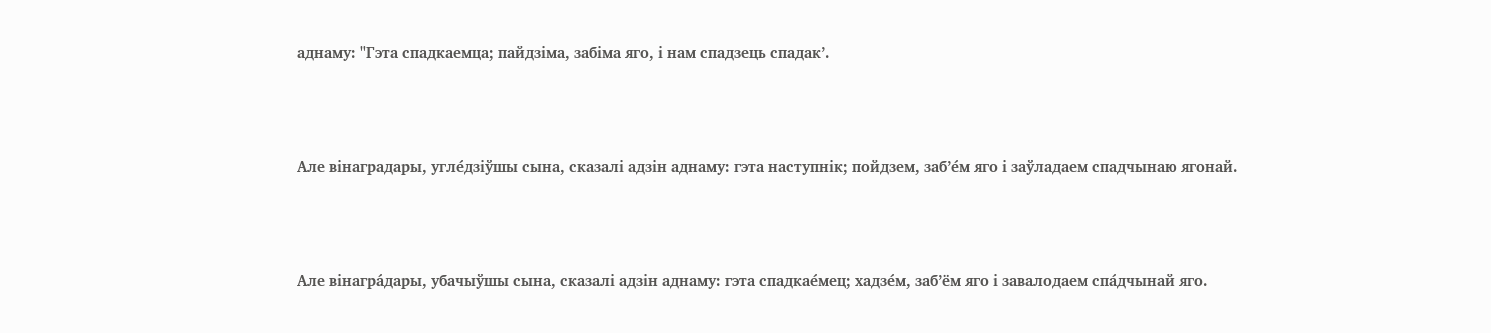аднаму: "Гэта спадкаемца; пайдзіма, забіма яго, і нам спадзець спадак’.



Але вінаградары, угле́дзіўшы сына, сказалі адзін аднаму: гэта наступнік; пойдзем, заб’е́м яго і заўладаем спадчынаю ягонай.



Але вінагра́дары, убачыўшы сына, сказалі адзін аднаму: гэта спадкае́мец; хадзе́м, заб’ём яго і завалодаем спа́дчынай яго.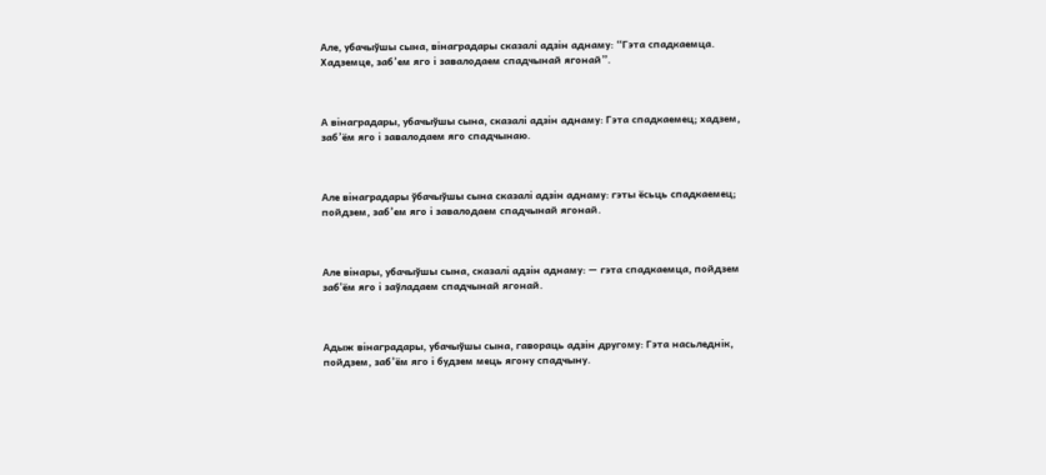Але, убачыўшы сына, вінаградары сказалі адзін аднаму: “Гэта спадкаемца. Хадземце, заб’ем яго і завалодаем спадчынай ягонай”.



А вінаградары, убачыўшы сына, сказалі адзін аднаму: Гэта спадкаемец; хадзем, заб’ём яго і завалодаем яго спадчынаю.



Але вінаградары ўбачыўшы сына сказалі адзін аднаму: гэты ёсьць спадкаемец; пойдзем, заб’ем яго і завалодаем спадчынай ягонай.



Але вінары, убачыўшы сына, сказалі адзін аднаму: — гэта спадкаемца, пойдзем заб'ём яго і заўладаем спадчынай ягонай.



Адыж вінаградары, убачыўшы сына, гавораць адзін другому: Гэта насьледнік, пойдзем, заб’ём яго і будзем мець ягону спадчыну.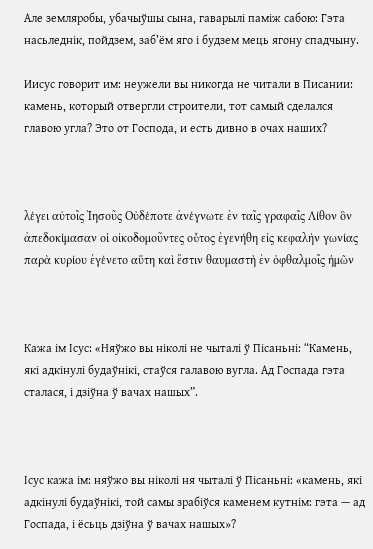Але земляробы, убачыўшы сына, гаварылі паміж сабою: Гэта насьледнік, пойдзем, заб’ём яго і будзем мець ягону спадчыну.

Иисус говорит им: неужели вы никогда не читали в Писании: камень, который отвергли строители, тот самый сделался главою угла? Это от Господа, и есть дивно в очах наших?



λέγει αὐτοῖς Ἰησοῦς Οὐδέποτε ἀνέγνωτε ἐν ταῖς γραφαῖς Λίθον ὃν ἀπεδοκίμασαν οἱ οἰκοδομοῦντες οὗτος ἐγενήθη εἰς κεφαλὴν γωνίας παρὰ κυρίου ἐγένετο αὕτη καὶ ἔστιν θαυμαστὴ ἐν ὀφθαλμοῖς ἡμῶν



Кажа ім Ісус: «Няўжо вы ніколі не чыталі ў Пісаньні: “Камень, які адкінулі будаўнікі, стаўся галавою вугла. Ад Госпада гэта сталася, і дзіўна ў вачах нашых”.



Ісус кажа ім: няўжо вы ніколі ня чыталі ў Пісаньні: «камень, які адкінулі будаўнікі, той самы зрабіўся каменем кутнім: гэта — ад Госпада, і ёсьць дзіўна ў вачах нашых»?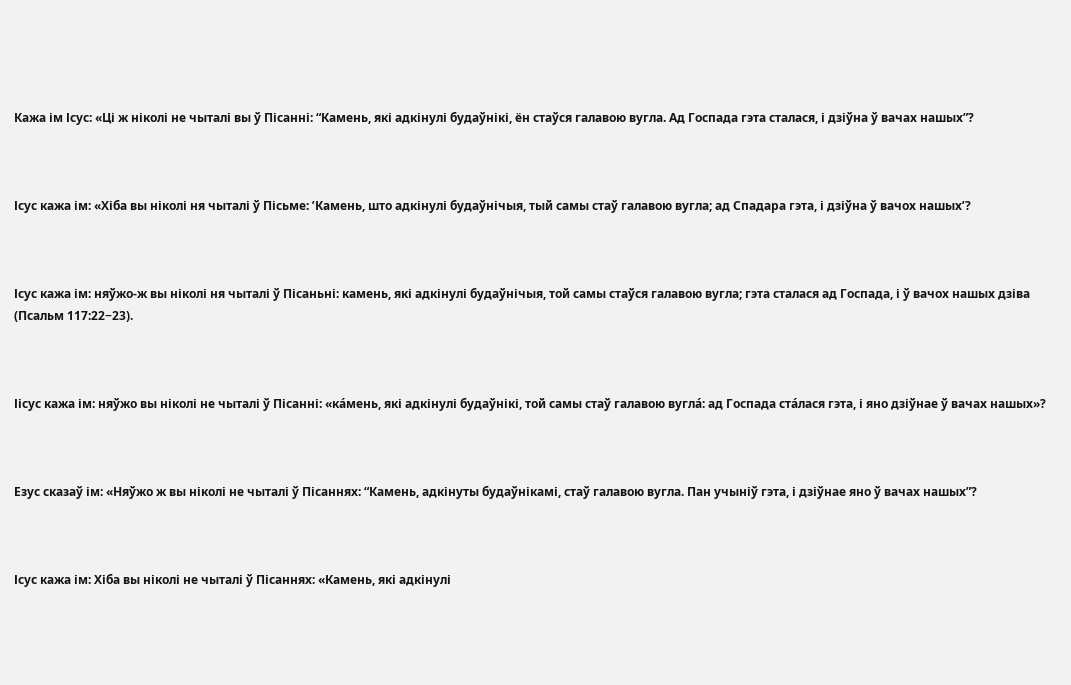Кажа ім Ісус: «Ці ж ніколі не чыталі вы ў Пісанні: “Камень, які адкінулі будаўнікі, ён стаўся галавою вугла. Ад Госпада гэта сталася, і дзіўна ў вачах нашых”?



Ісус кажа ім: «Хіба вы ніколі ня чыталі ў Пісьме: ’Камень, што адкінулі будаўнічыя, тый самы стаў галавою вугла; ад Спадара гэта, і дзіўна ў вачох нашых’?



Ісус кажа ім: няўжо-ж вы ніколі ня чыталі ў Пісаньні: камень, які адкінулі будаўнічыя, той самы стаўся галавою вугла; гэта сталася ад Госпада, і ў вачох нашых дзіва (Псальм 117:22−23).



Іісус кажа ім: няўжо вы ніколі не чыталі ў Пісанні: «ка́мень, які адкінулі будаўнікі, той самы стаў галавою вугла́: ад Госпада ста́лася гэта, і яно дзіўнае ў вачах нашых»?



Езус сказаў ім: «Няўжо ж вы ніколі не чыталі ў Пісаннях: “Камень, адкінуты будаўнікамі, стаў галавою вугла. Пан учыніў гэта, і дзіўнае яно ў вачах нашых”?



Ісус кажа ім: Хіба вы ніколі не чыталі ў Пісаннях: «Камень, які адкінулі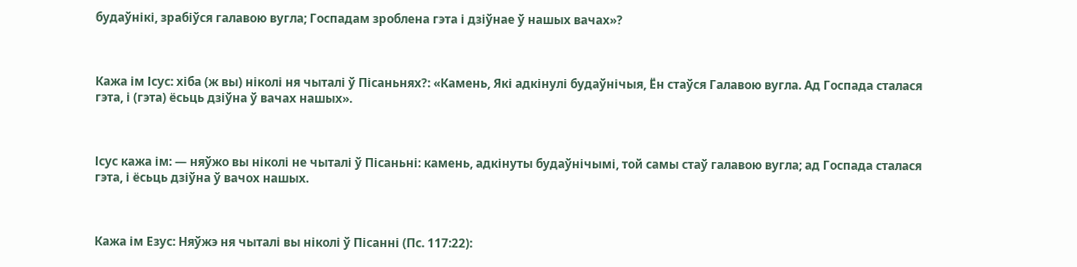будаўнікі, зрабіўся галавою вугла; Госпадам зроблена гэта і дзіўнае ў нашых вачах»?



Кажа ім Ісус: хіба (ж вы) ніколі ня чыталі ў Пісаньнях?: «Камень, Які адкінулі будаўнічыя, Ён стаўся Галавою вугла. Ад Госпада сталася гэта, і (гэта) ёсьць дзіўна ў вачах нашых».



Ісус кажа ім: — няўжо вы ніколі не чыталі ў Пісаньні: камень, адкінуты будаўнічымі, той самы стаў галавою вугла; ад Госпада сталася гэта, і ёсьць дзіўна ў вачох нашых.



Кажа ім Езус: Няўжэ ня чыталі вы ніколі ў Пісанні (Пс. 117:22):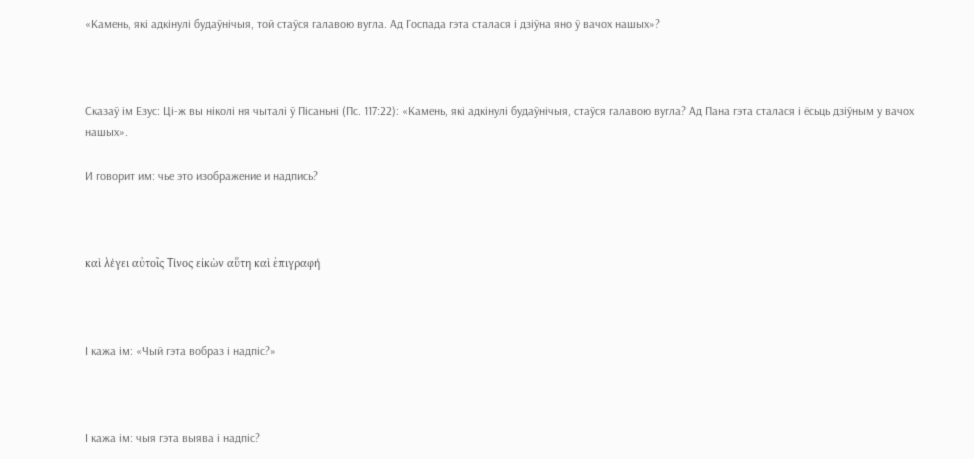«Камень, які адкінулі будаўнічыя, той стаўся галавою вугла. Ад Госпада гэта сталася і дзіўна яно ў вачох нашых»?



Сказаў ім Езус: Ці-ж вы ніколі ня чыталі ў Пісаньні (Пс. 117:22): «Камень, які адкінулі будаўнічыя, стаўся галавою вугла? Ад Пана гэта сталася і ёсьць дзіўным у вачох нашых».

И говорит им: чье это изображение и надпись?



καὶ λέγει αὐτοῖς Τίνος εἰκὼν αὕτη καὶ ἐπιγραφή



І кажа ім: «Чый гэта вобраз і надпіс?»



І кажа ім: чыя гэта выява і надпіс?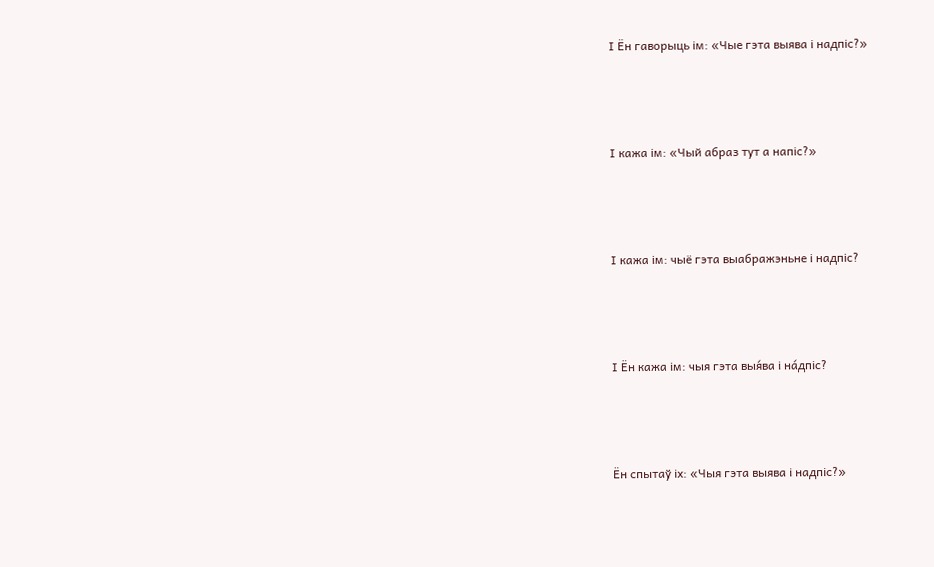І Ён гаворыць ім: «Чые гэта выява і надпіс?»



І кажа ім: «Чый абраз тут а напіс?»



І кажа ім: чыё гэта выабражэньне і надпіс?



І Ён кажа ім: чыя гэта выя́ва і на́дпіс?



Ён спытаў іх: «Чыя гэта выява і надпіс?»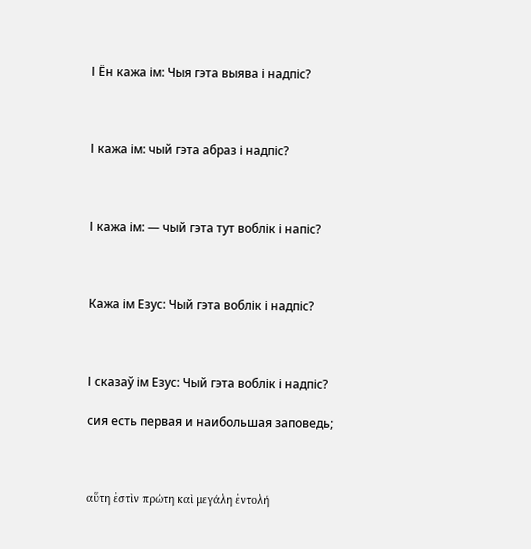І Ён кажа ім: Чыя гэта выява і надпіс?



І кажа ім: чый гэта абраз і надпіс?



І кажа ім: — чый гэта тут воблік і напіс?



Кажа ім Езус: Чый гэта воблік і надпіс?



І сказаў ім Езус: Чый гэта воблік і надпіс?

сия есть первая и наибольшая заповедь;



αὕτη ἐστὶν πρώτη καὶ μεγάλη ἐντολή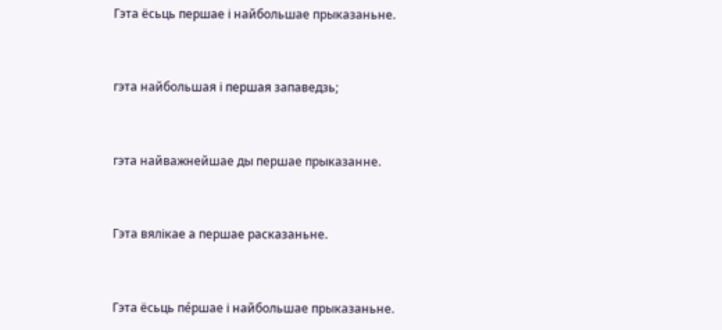Гэта ёсьць першае і найбольшае прыказаньне.



гэта найбольшая і першая запаведзь;



гэта найважнейшае ды першае прыказанне.



Гэта вялікае а першае расказаньне.



Гэта ёсьць пе́ршае і найбольшае прыказаньне.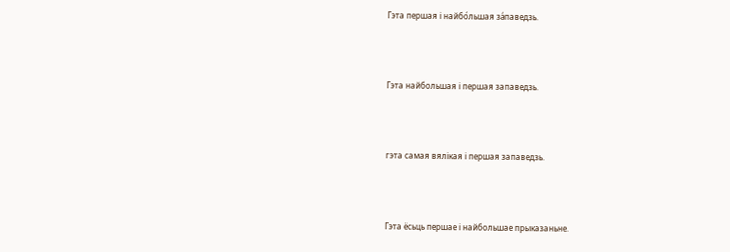Гэта першая і найбо́льшая за́паведзь.



Гэта найбольшая і першая запаведзь.



гэта самая вялікая і першая запаведзь.



Гэта ёсьць першае і найбольшае прыказаньне.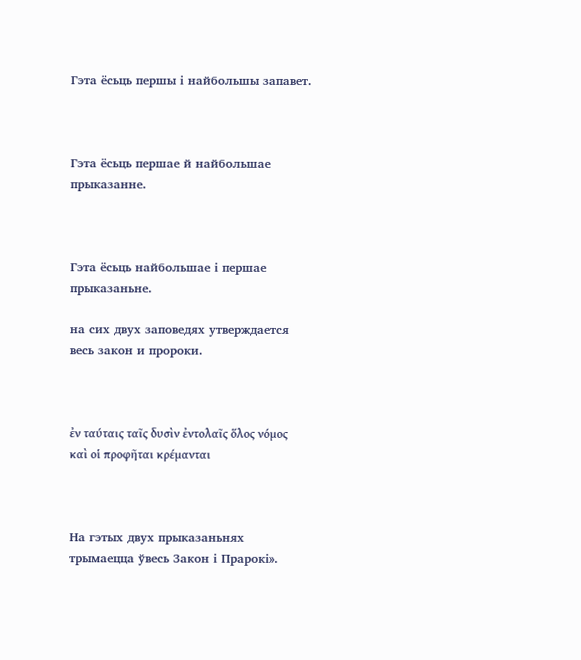Гэта ёсьць першы і найбольшы запавет.



Гэта ёсьць першае й найбольшае прыказанне.



Гэта ёсьць найбольшае і першае прыказаньне.

на сих двух заповедях утверждается весь закон и пророки.



ἐν ταύταις ταῖς δυσὶν ἐντολαῖς ὅλος νόμος καὶ οἱ προφῆται κρέμανται



На гэтых двух прыказаньнях трымаецца ўвесь Закон і Прарокі».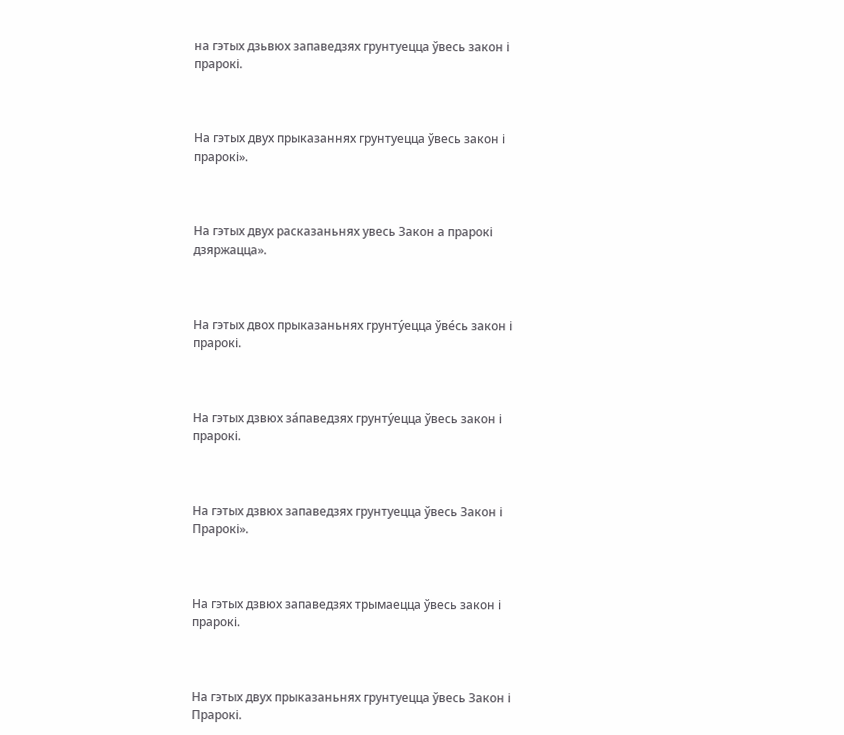на гэтых дзьвюх запаведзях грунтуецца ўвесь закон і прарокі.



На гэтых двух прыказаннях грунтуецца ўвесь закон і прарокі».



На гэтых двух расказаньнях увесь Закон а прарокі дзяржацца».



На гэтых двох прыказаньнях грунту́ецца ўве́сь закон і прарокі.



На гэтых дзвюх за́паведзях грунту́ецца ўвесь закон і прарокі.



На гэтых дзвюх запаведзях грунтуецца ўвесь Закон і Прарокі».



На гэтых дзвюх запаведзях трымаецца ўвесь закон і прарокі.



На гэтых двух прыказаньнях грунтуецца ўвесь Закон і Прарокі.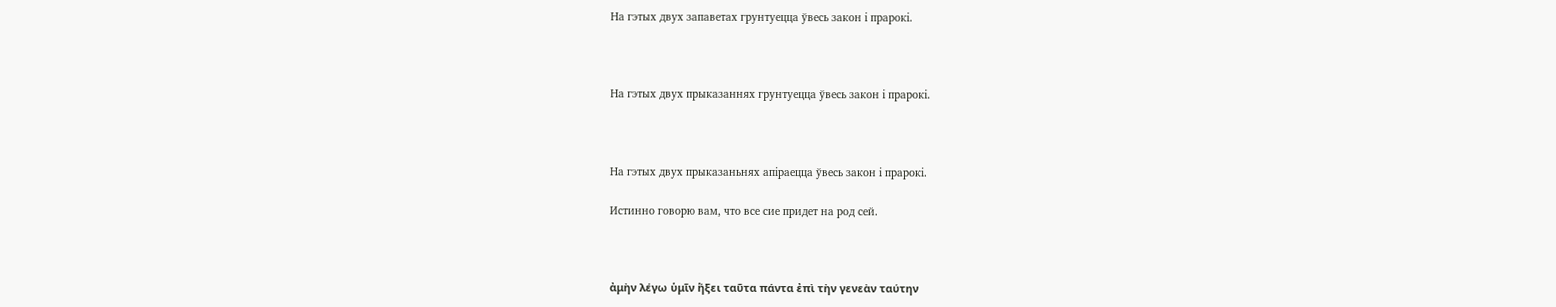На гэтых двух запаветах грунтуецца ўвесь закон і прарокі.



На гэтых двух прыказаннях грунтуецца ўвесь закон і прарокі.



На гэтых двух прыказаньнях апіраецца ўвесь закон і прарокі.

Истинно говорю вам, что все сие придет на род сей.



ἀμὴν λέγω ὑμῖν ἥξει ταῦτα πάντα ἐπὶ τὴν γενεὰν ταύτην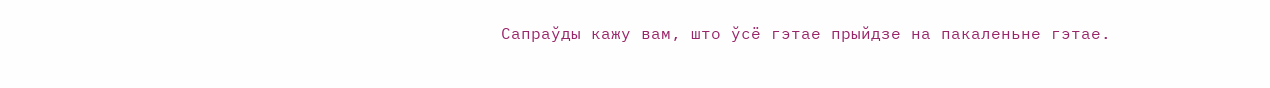Сапраўды кажу вам, што ўсё гэтае прыйдзе на пакаленьне гэтае.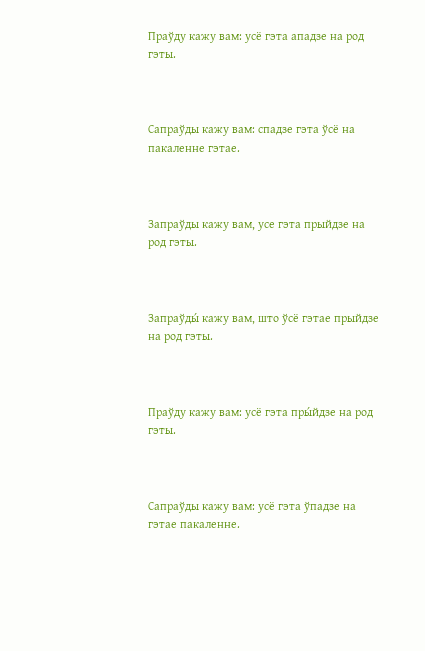Праўду кажу вам: усё гэта ападзе на род гэты.



Сапраўды кажу вам: спадзе гэта ўсё на пакаленне гэтае.



Запраўды кажу вам, усе гэта прыйдзе на род гэты.



Запраўды́ кажу вам, што ўсё гэтае прыйдзе на род гэты.



Праўду кажу вам: усё гэта пры́йдзе на род гэты.



Сапраўды кажу вам: усё гэта ўпадзе на гэтае пакаленне.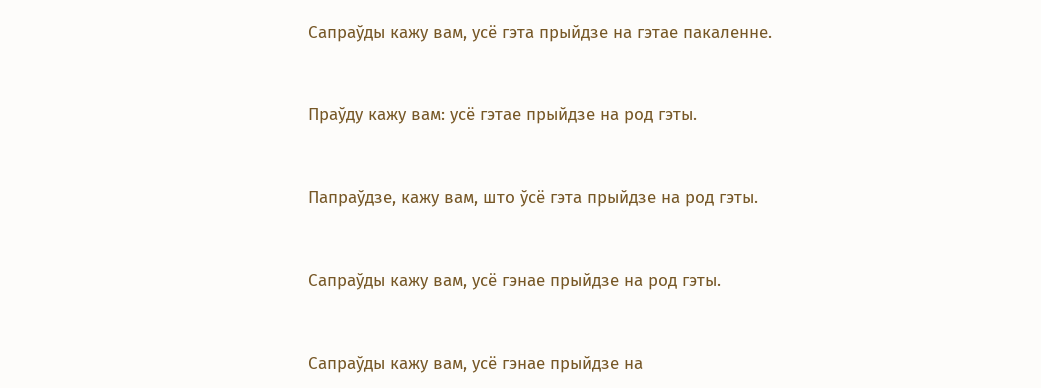Сапраўды кажу вам, усё гэта прыйдзе на гэтае пакаленне.



Праўду кажу вам: усё гэтае прыйдзе на род гэты.



Папраўдзе, кажу вам, што ўсё гэта прыйдзе на род гэты.



Сапраўды кажу вам, усё гэнае прыйдзе на род гэты.



Сапраўды кажу вам, усё гэнае прыйдзе на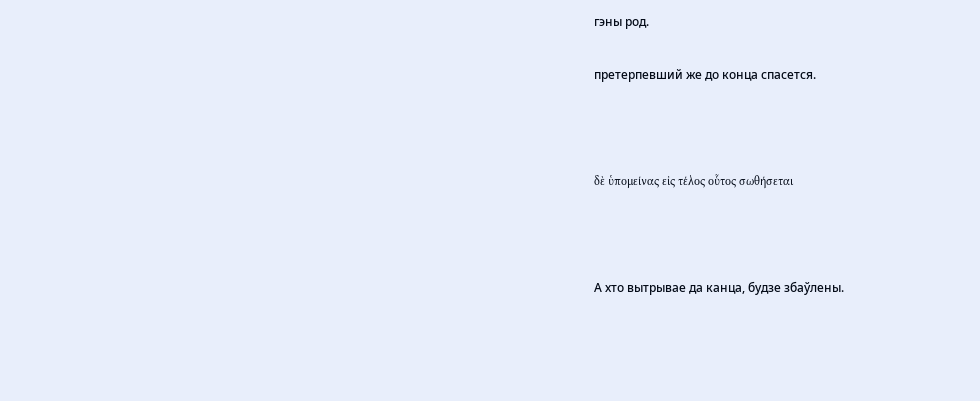гэны род.

претерпевший же до конца спасется.



δὲ ὑπομείνας εἰς τέλος οὗτος σωθήσεται



А хто вытрывае да канца, будзе збаўлены.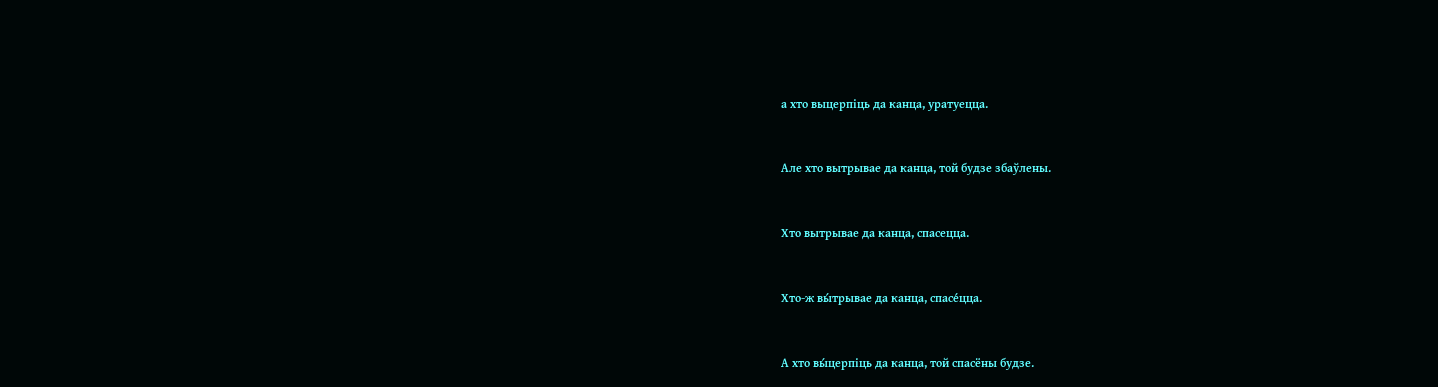а хто выцерпіць да канца, уратуецца.



Але хто вытрывае да канца, той будзе збаўлены.



Хто вытрывае да канца, спасецца.



Хто-ж вы́трывае да канца, спасе́цца.



А хто вы́церпіць да канца, той спасёны будзе.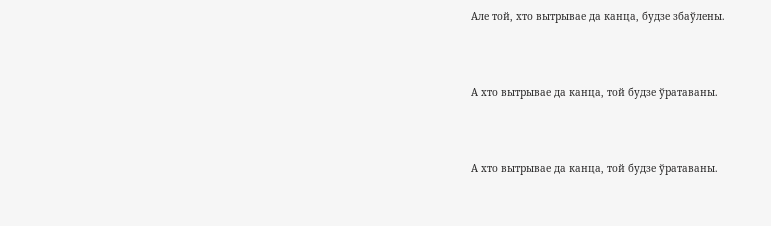Але той, хто вытрывае да канца, будзе збаўлены.



А хто вытрывае да канца, той будзе ўратаваны.



А хто вытрывае да канца, той будзе ўратаваны.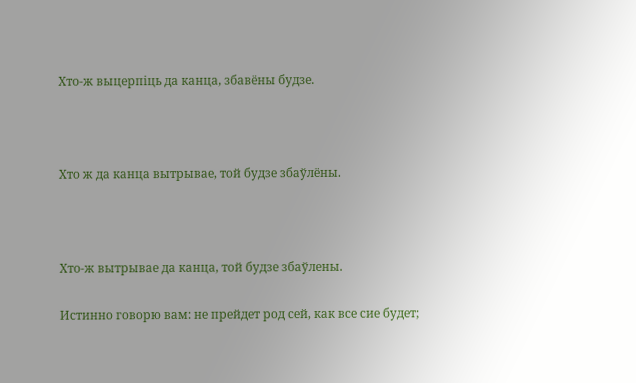Хто-ж выцерпіць да канца, збавёны будзе.



Хто ж да канца вытрывае, той будзе збаўлёны.



Хто-ж вытрывае да канца, той будзе збаўлены.

Истинно говорю вам: не прейдет род сей, как все сие будет;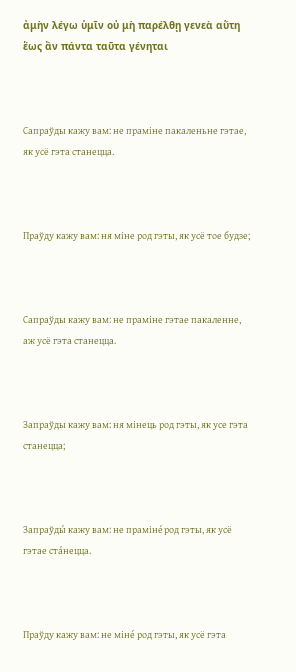ἀμὴν λέγω ὑμῖν οὐ μὴ παρέλθῃ γενεὰ αὕτη ἕως ἂν πάντα ταῦτα γένηται



Сапраўды кажу вам: не праміне пакаленьне гэтае, як усё гэта станецца.



Праўду кажу вам: ня міне род гэты, як усё тое будзе;



Сапраўды кажу вам: не праміне гэтае пакаленне, аж усё гэта станецца.



Запраўды кажу вам: ня мінець род гэты, як усе гэта станецца;



Запраўды́ кажу вам: не праміне́ род гэты, як усё гэтае ста́нецца.



Праўду кажу вам: не міне́ род гэты, як усё гэта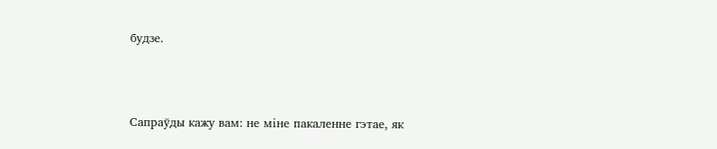будзе.



Сапраўды кажу вам: не міне пакаленне гэтае, як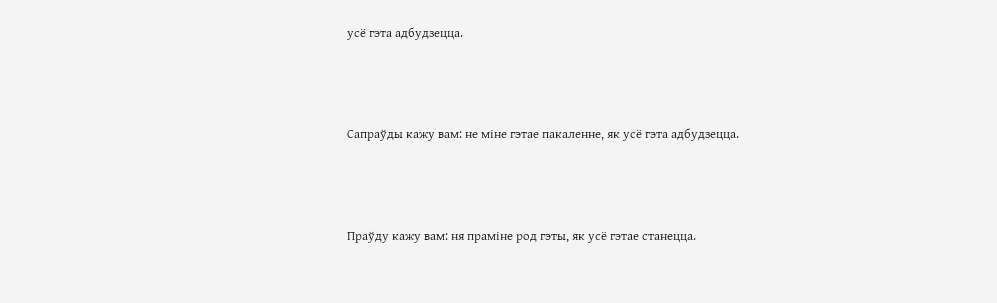усё гэта адбудзецца.



Сапраўды кажу вам: не міне гэтае пакаленне, як усё гэта адбудзецца.



Праўду кажу вам: ня праміне род гэты, як усё гэтае станецца.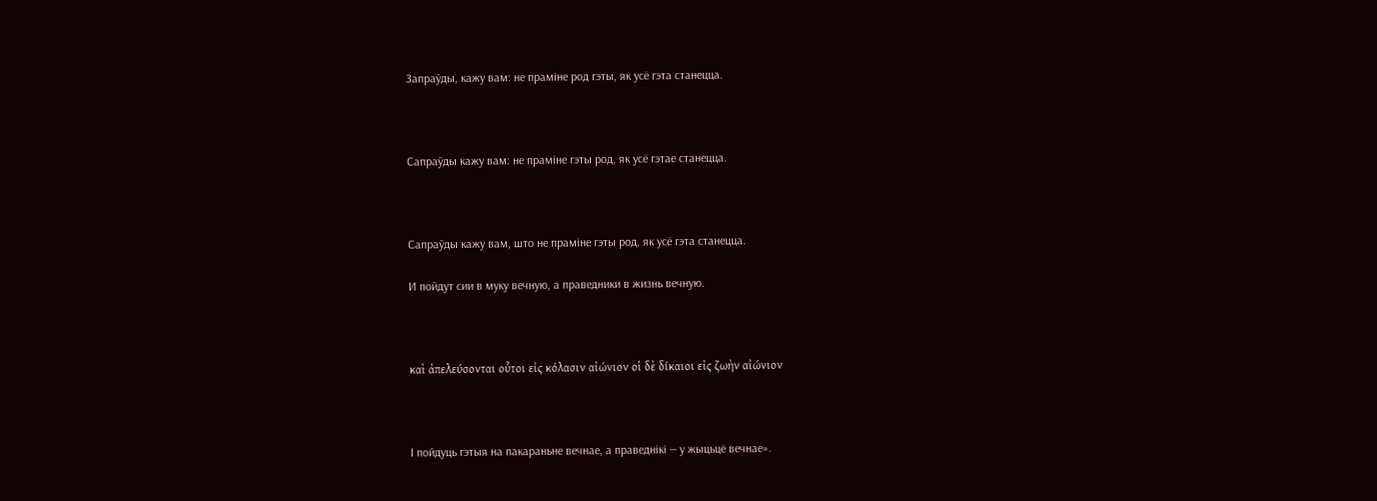Запраўды, кажу вам: не праміне род гэты, як усё гэта станецца.



Сапраўды кажу вам: не праміне гэты род, як усё гэтае станецца.



Сапраўды кажу вам, што не праміне гэты род, як усё гэта станецца.

И пойдут сии в муку вечную, а праведники в жизнь вечную.



καὶ ἀπελεύσονται οὗτοι εἰς κόλασιν αἰώνιον οἱ δὲ δίκαιοι εἰς ζωὴν αἰώνιον



І пойдуць гэтыя на пакараньне вечнае, а праведнікі — у жыцьцё вечнае».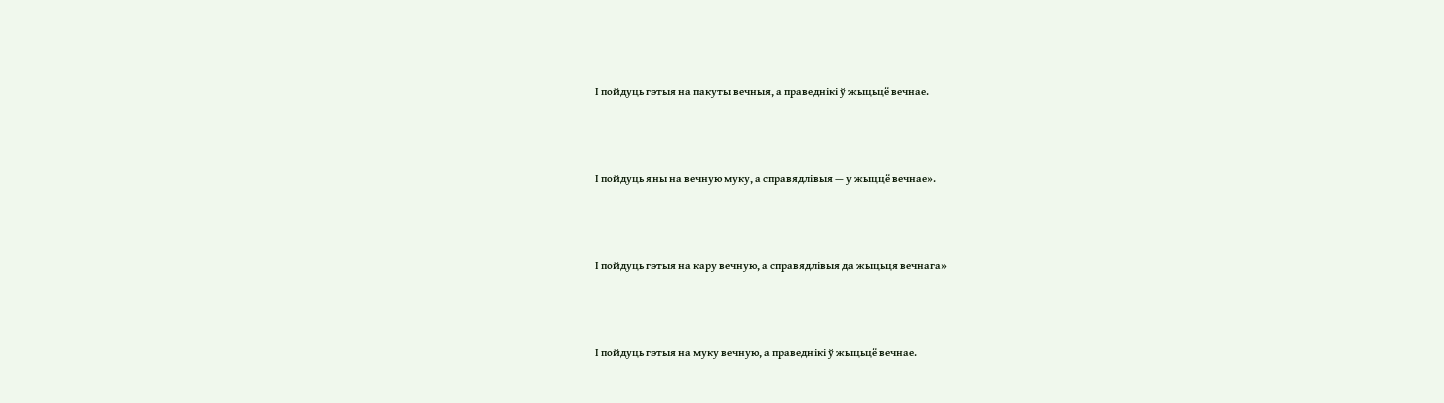І пойдуць гэтыя на пакуты вечныя, а праведнікі ў жыцьцё вечнае.



І пойдуць яны на вечную муку, а справядлівыя — у жыццё вечнае».



І пойдуць гэтыя на кару вечную, а справядлівыя да жыцьця вечнага»



І пойдуць гэтыя на муку вечную, а праведнікі ў жыцьцё вечнае.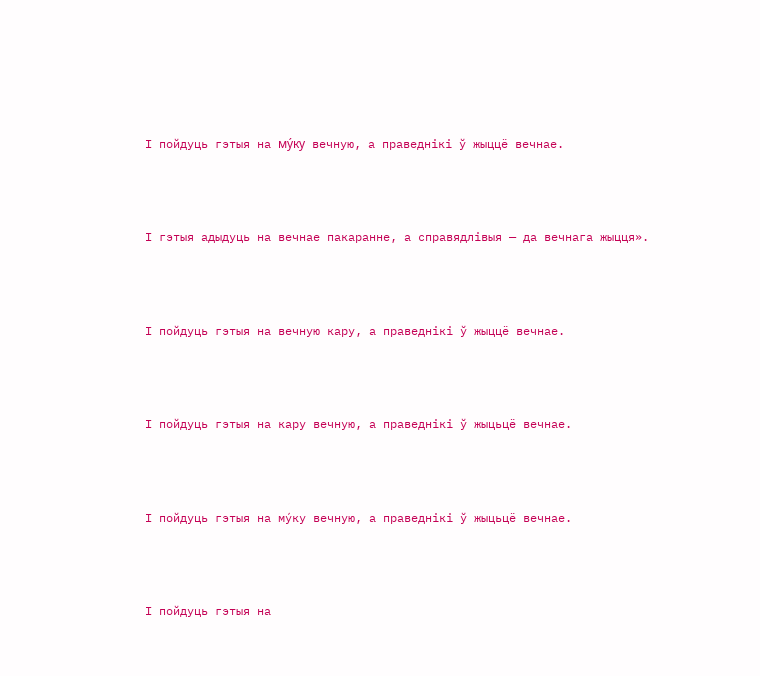І пойдуць гэтыя на му́ку вечную, а праведнікі ў жыццё вечнае.



І гэтыя адыдуць на вечнае пакаранне, а справядлівыя — да вечнага жыцця».



І пойдуць гэтыя на вечную кару, а праведнікі ў жыццё вечнае.



І пойдуць гэтыя на кару вечную, а праведнікі ў жыцьцё вечнае.



І пойдуць гэтыя на мýку вечную, а праведнікі ў жыцьцё вечнае.



І пойдуць гэтыя на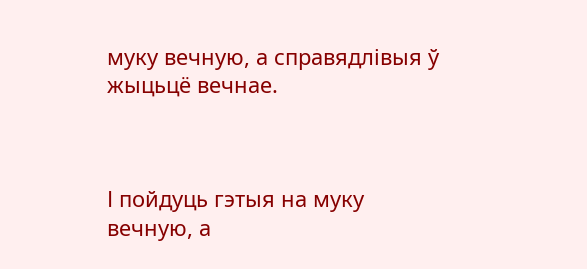муку вечную, а справядлівыя ў жыцьцё вечнае.



І пойдуць гэтыя на муку вечную, а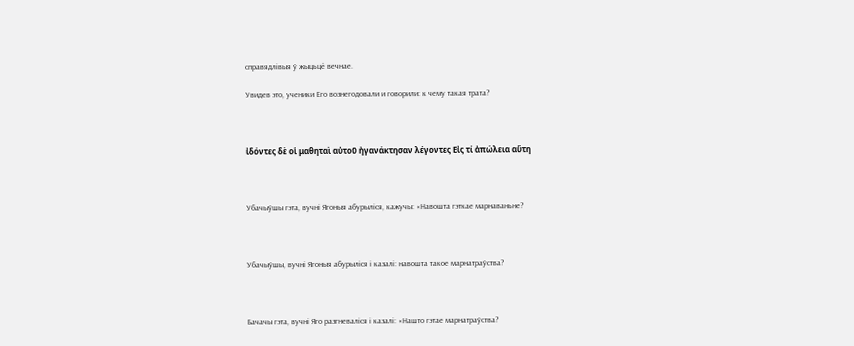справядлівыя ў жыцьцё вечнае.

Увидев это, ученики Его вознегодовали и говорили: к чему такая трата?



ἰδόντες δὲ οἱ μαθηταὶ αὐτοῦ ἠγανάκτησαν λέγοντες Εἰς τί ἀπώλεια αὕτη



Убачыўшы гэта, вучні Ягоныя абурыліся, кажучы: «Навошта гэткае марнаваньне?



Убачыўшы, вучні Ягоныя абурыліся і казалі: навошта такое марнатраўства?



Бачачы гэта, вучні Яго разгневаліся і казалі: «Нашто гэтае марнатраўства?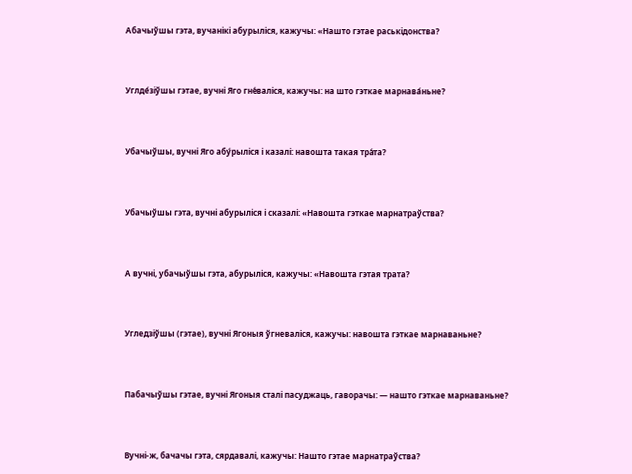Абачыўшы гэта, вучанікі абурыліся, кажучы: «Нашто гэтае раськідонства?



Углде́зіўшы гэтае, вучні Яго гне́валіся, кажучы: на што гэткае марнава́ньне?



Убачыўшы, вучні Яго абу́рыліся і казалі: навошта такая тра́та?



Убачыўшы гэта, вучні абурыліся і сказалі: «Навошта гэткае марнатраўства?



А вучні, убачыўшы гэта, абурыліся, кажучы: «Навошта гэтая трата?



Угледзіўшы (гэтае), вучні Ягоныя ўгневаліся, кажучы: навошта гэткае марнаваньне?



Пабачыўшы гэтае, вучні Ягоныя сталі пасуджаць, гаворачы: — нашто гэткае марнаваньне?



Вучні-ж, бачачы гэта, сярдавалі, кажучы: Нашто гэтае марнатраўства?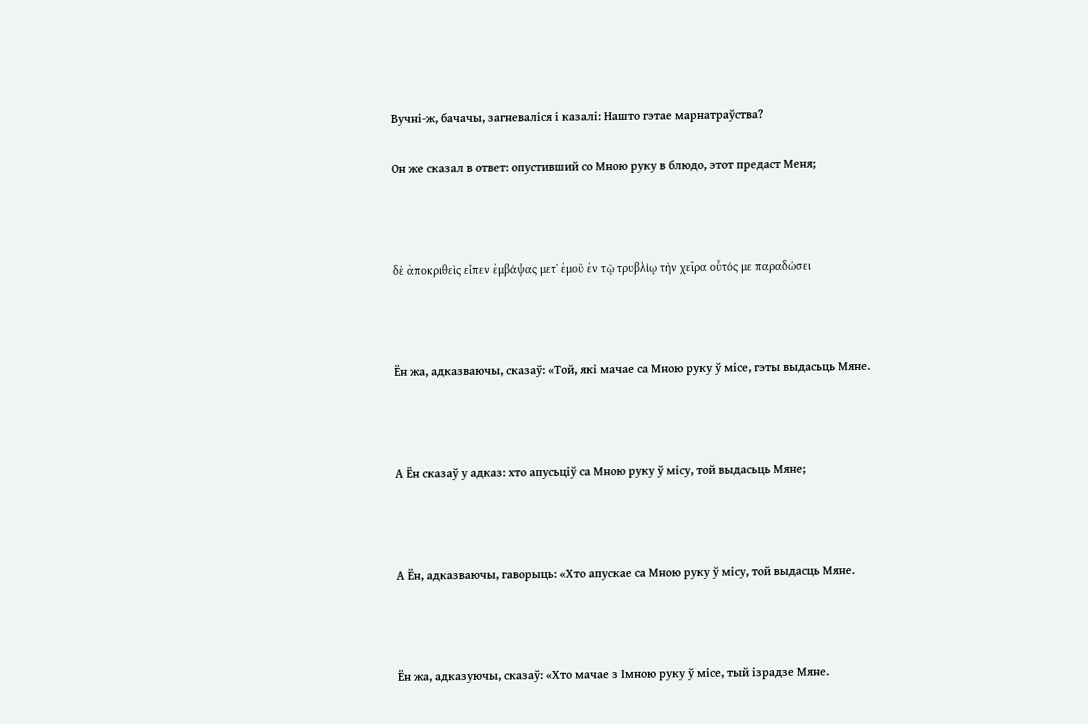Вучні-ж, бачачы, загневаліся і казалі: Нашто гэтае марнатраўства?

Он же сказал в ответ: опустивший со Мною руку в блюдо, этот предаст Меня;



δὲ ἀποκριθεὶς εἶπεν ἐμβάψας μετ' ἐμοῦ ἐν τῷ τρυβλίῳ τὴν χεῖρα οὗτός με παραδώσει



Ён жа, адказваючы, сказаў: «Той, які мачае са Мною руку ў місе, гэты выдасьць Мяне.



А Ён сказаў у адказ: хто апусьціў са Мною руку ў місу, той выдасьць Мяне;



А Ён, адказваючы, гаворыць: «Хто апускае са Мною руку ў місу, той выдасць Мяне.



Ён жа, адказуючы, сказаў: «Хто мачае з Імною руку ў місе, тый ізрадзе Мяне.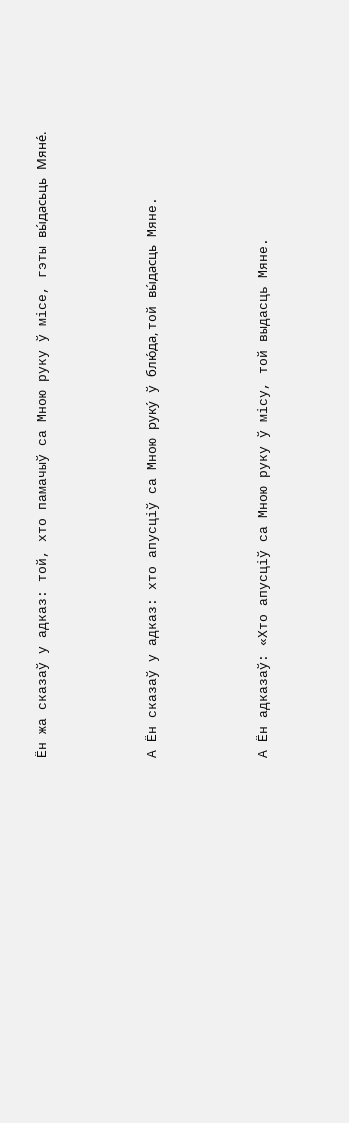Ён жа сказаў у адказ: той, хто памачыў са Мною руку ў місе, гэты вы́дасьць Мяне́.



А Ён сказаў у адказ: хто апусціў са Мною руку́ ў блю́да, той вы́дасць Мяне.



А Ён адказаў: «Хто апусціў са Мною руку ў місу, той выдасць Мяне.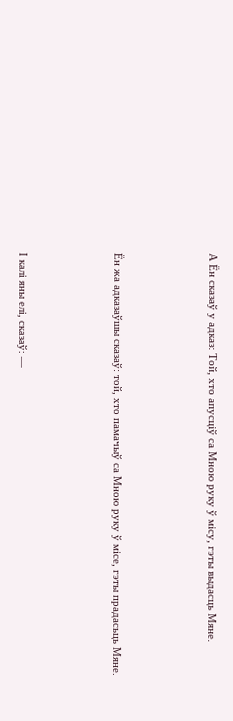А Ён сказаў у адказ: Той, хто апусціў са Мною руку ў місу, гэты выдасць Мяне.



Ён жа адказаўшы сказаў: той, хто памачыў са Мною руку ў місе, гэты прадасьць Мяне.



І калі яны елі, сказаў: —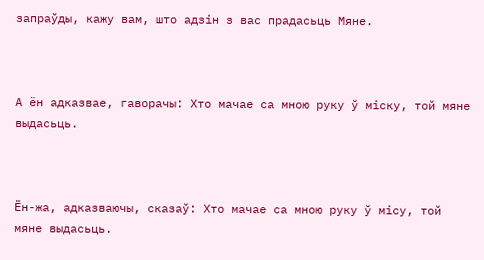запраўды, кажу вам, што адзін з вас прадасьць Мяне.



А ён адказвае, гаворачы: Хто мачае са мною руку ў міску, той мяне выдасьць.



Ён-жа, адказваючы, сказаў: Хто мачае са мною руку ў місу, той мяне выдасьць.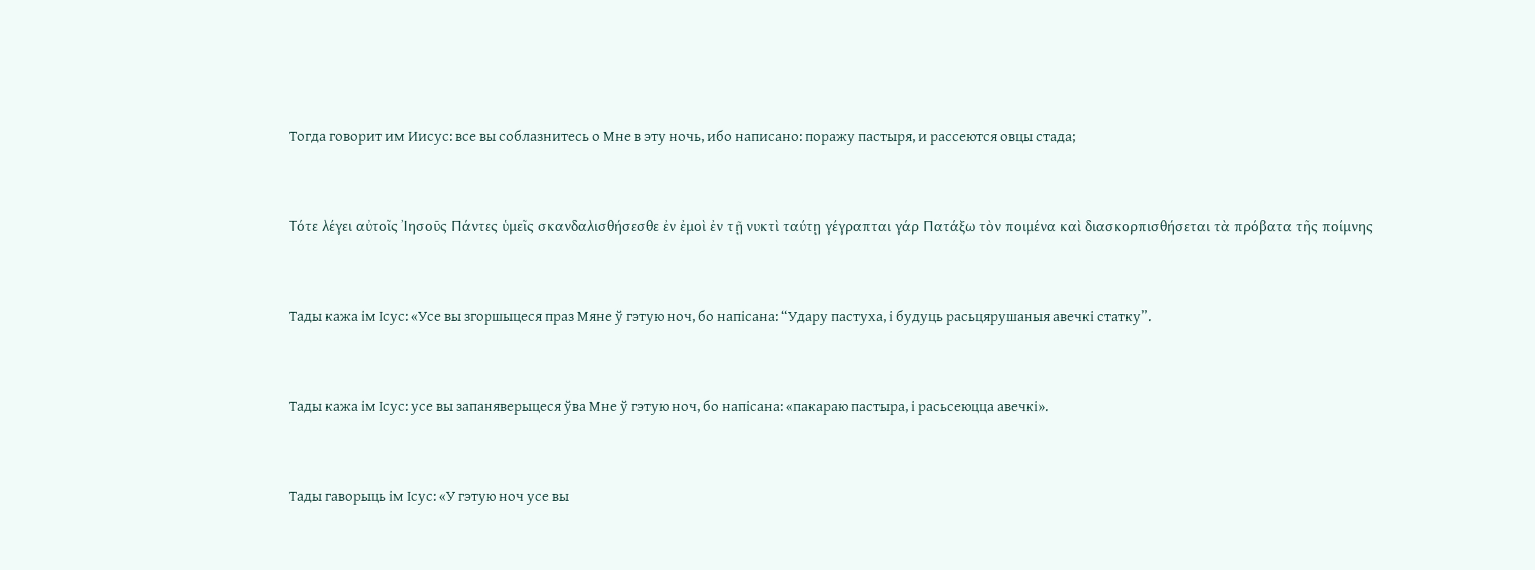Тогда говорит им Иисус: все вы соблазнитесь о Мне в эту ночь, ибо написано: поражу пастыря, и рассеются овцы стада;



Τότε λέγει αὐτοῖς Ἰησοῦς Πάντες ὑμεῖς σκανδαλισθήσεσθε ἐν ἐμοὶ ἐν τῇ νυκτὶ ταύτῃ γέγραπται γάρ Πατάξω τὸν ποιμένα καὶ διασκορπισθήσεται τὰ πρόβατα τῆς ποίμνης



Тады кажа ім Ісус: «Усе вы згоршыцеся праз Мяне ў гэтую ноч, бо напісана: “Удару пастуха, і будуць расьцярушаныя авечкі статку”.



Тады кажа ім Ісус: усе вы запаняверыцеся ўва Мне ў гэтую ноч, бо напісана: «пакараю пастыра, і расьсеюцца авечкі».



Тады гаворыць ім Ісус: «У гэтую ноч усе вы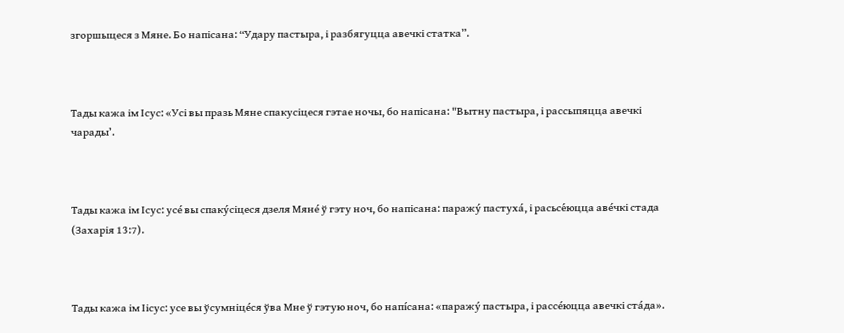згоршыцеся з Мяне. Бо напісана: “Удару пастыра, і разбягуцца авечкі статка”.



Тады кажа ім Ісус: «Усі вы празь Мяне спакусіцеся гэтае ночы, бо напісана: "Вытну пастыра, і рассыпяцца авечкі чарады’.



Тады кажа ім Ісус: усе́ вы спаку́сіцеся дзеля Мяне́ ў гэту ноч, бо напісана: паражу́ пастуха́, і расьсе́юцца аве́чкі стада (Захарія 13:7).



Тады кажа ім Іісус: усе вы ўсумніце́ся ўва Мне ў гэтую ноч, бо напíсана: «паражу́ пастыра, і рассе́юцца авечкі ста́да».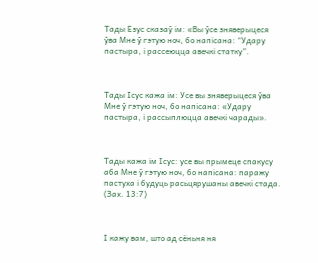Тады Езус сказаў ім: «Вы ўсе зняверыцеся ўва Мне ў гэтую ноч, бо напісана: “Удару пастыра, і рассеюцца авечкі статку”.



Тады Ісус кажа ім: Усе вы зняверыцеся ўва Мне ў гэтую ноч, бо напісана: «Удару пастыра, і рассыплюцца авечкі чарады».



Тады кажа ім Ісус: усе вы прымеце спакусу аба Мне ў гэтую ноч, бо напісана: паражу пастуха і будуць расьцярушаны авечкі стада. (Зах. 13:7)



І кажу вам, што ад сёньня ня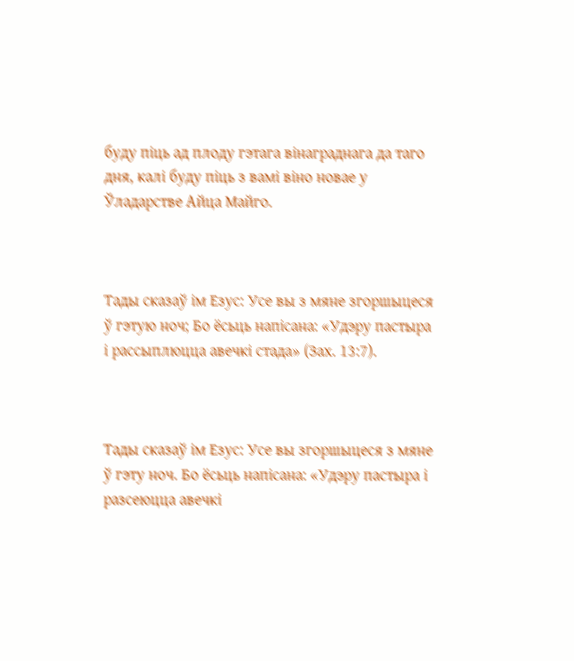буду піць ад плоду гэтага вінаграднага да таго дня, калі буду піць з вамі віно новае у Ўладарстве Айца Майго.



Тады сказаў ім Езус: Усе вы з мяне згоршыцеся ў гэтую ноч; Бо ёсьць напісана: «Удэру пастыра і рассыплюцца авечкі стада» (Зах. 13:7).



Тады сказаў ім Езус: Усе вы згоршыцеся з мяне ў гэту ноч. Бо ёсьць напісана: «Удэру пастыра і разсеюцца авечкі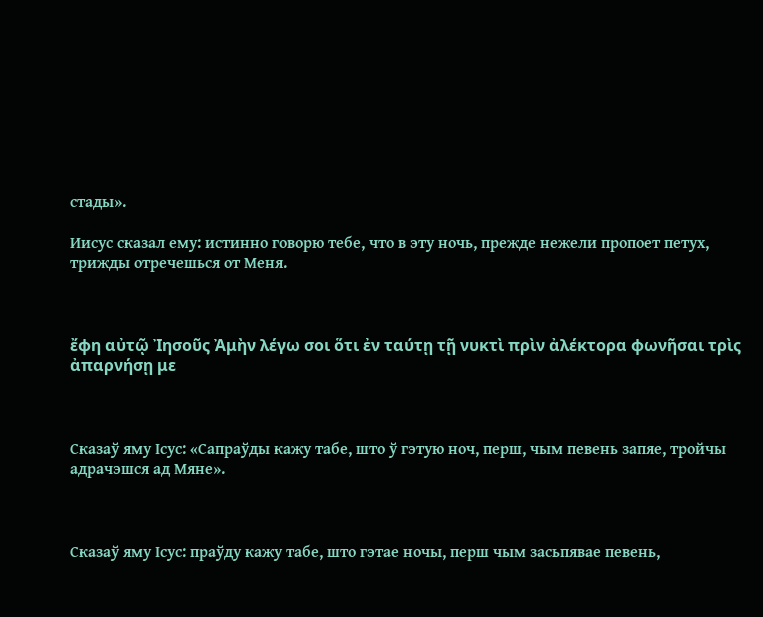стады».

Иисус сказал ему: истинно говорю тебе, что в эту ночь, прежде нежели пропоет петух, трижды отречешься от Меня.



ἔφη αὐτῷ Ἰησοῦς Ἀμὴν λέγω σοι ὅτι ἐν ταύτῃ τῇ νυκτὶ πρὶν ἀλέκτορα φωνῆσαι τρὶς ἀπαρνήσῃ με



Сказаў яму Ісус: «Сапраўды кажу табе, што ў гэтую ноч, перш, чым певень запяе, тройчы адрачэшся ад Мяне».



Сказаў яму Ісус: праўду кажу табе, што гэтае ночы, перш чым засьпявае певень,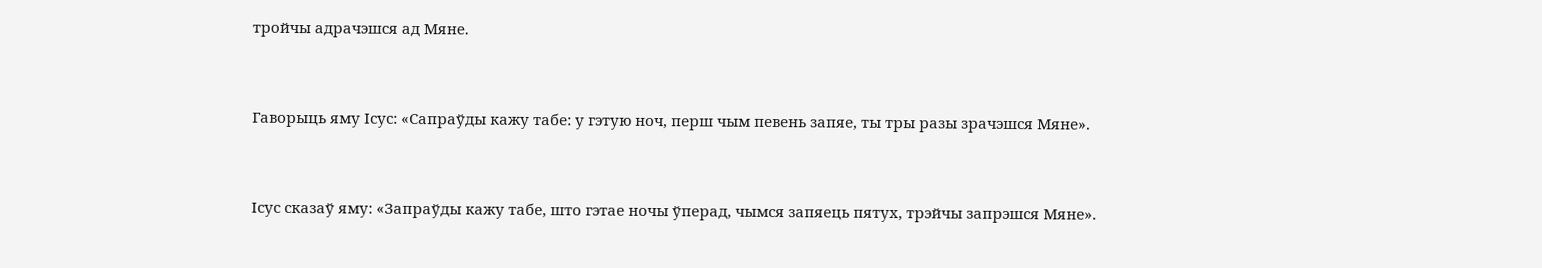тройчы адрачэшся ад Мяне.



Гаворыць яму Ісус: «Сапраўды кажу табе: у гэтую ноч, перш чым певень запяе, ты тры разы зрачэшся Мяне».



Ісус сказаў яму: «Запраўды кажу табе, што гэтае ночы ўперад, чымся запяець пятух, трэйчы запрэшся Мяне».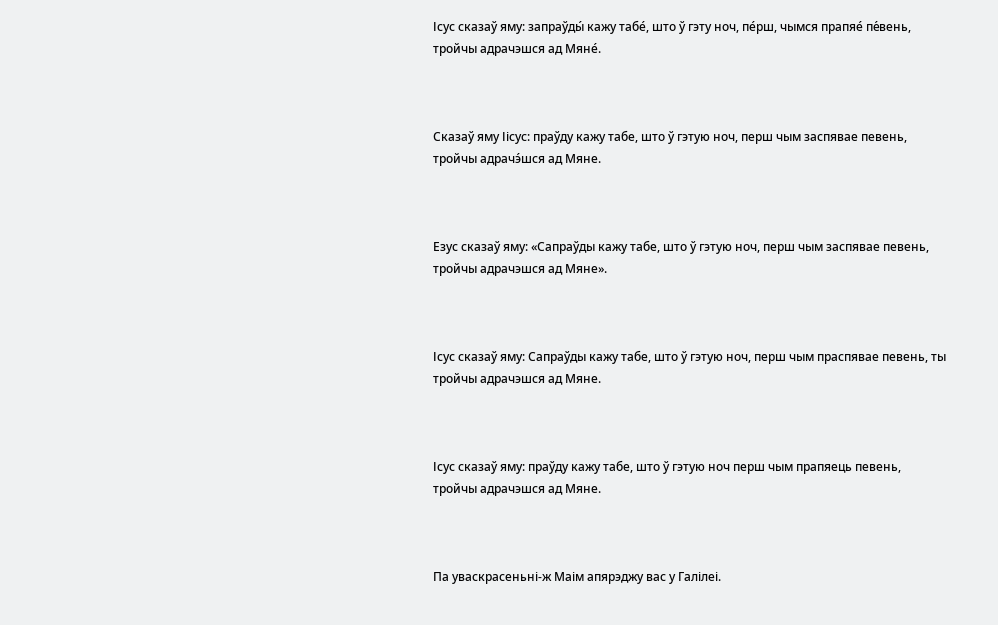Ісус сказаў яму: запраўды́ кажу табе́, што ў гэту ноч, пе́рш, чымся прапяе́ пе́вень, тройчы адрачэшся ад Мяне́.



Сказаў яму Іісус: праўду кажу табе, што ў гэтую ноч, перш чым заспявае певень, тройчы адрачэ́шся ад Мяне.



Езус сказаў яму: «Сапраўды кажу табе, што ў гэтую ноч, перш чым заспявае певень, тройчы адрачэшся ад Мяне».



Ісус сказаў яму: Сапраўды кажу табе, што ў гэтую ноч, перш чым праспявае певень, ты тройчы адрачэшся ад Мяне.



Ісус сказаў яму: праўду кажу табе, што ў гэтую ноч перш чым прапяець певень, тройчы адрачэшся ад Мяне.



Па уваскрасеньні-ж Маім апярэджу вас у Галілеі.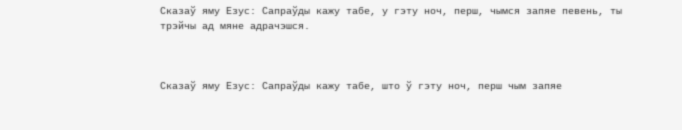Сказаў яму Езус: Сапраўды кажу табе, у гэту ноч, перш, чымся запяе певень, ты трэйчы ад мяне адрачэшся.



Сказаў яму Езус: Сапраўды кажу табе, што ў гэту ноч, перш чым запяе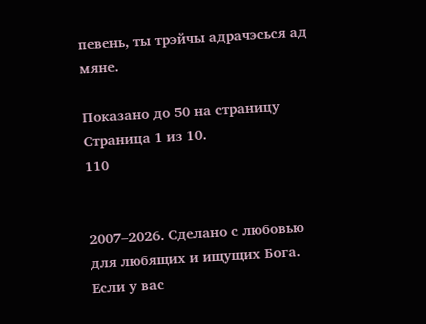певень, ты трэйчы адрачэсься ад мяне.

Показано до 50 на страницу Страница 1 из 10.
110


2007–2026. Сделано с любовью для любящих и ищущих Бога. Если у вас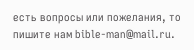есть вопросы или пожелания, то пишите нам bible-man@mail.ru.